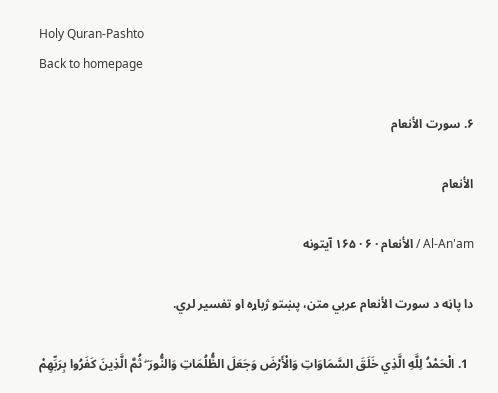Holy Quran-Pashto
Back to homepage

۶. سورت الأنعام

الأنعام

Al-An'am / الأنعام · ۶ · ۱۶۵ آیتونه

دا پاڼه د سورت الأنعام عربي متن، پښتو ژباړه او تفسیر لري.

  1. الْحَمْدُ لِلَّهِ الَّذِي خَلَقَ السَّمَاوَاتِ وَالْأَرْضَ وَجَعَلَ الظُّلُمَاتِ وَالنُّورَ ۖ ثُمَّ الَّذِينَ كَفَرُوا بِرَبِّهِمْ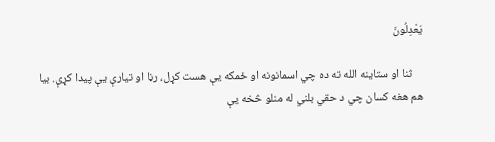يَعْدِلُونَ

    ثنا او ستاينه الله ته ده چي اسمانونه او ځمکه یې هست کړل، رڼا او تيارې یې پيدا کړې. بيا هم هغه كسان چي د حقي بلني له منلو څخه یې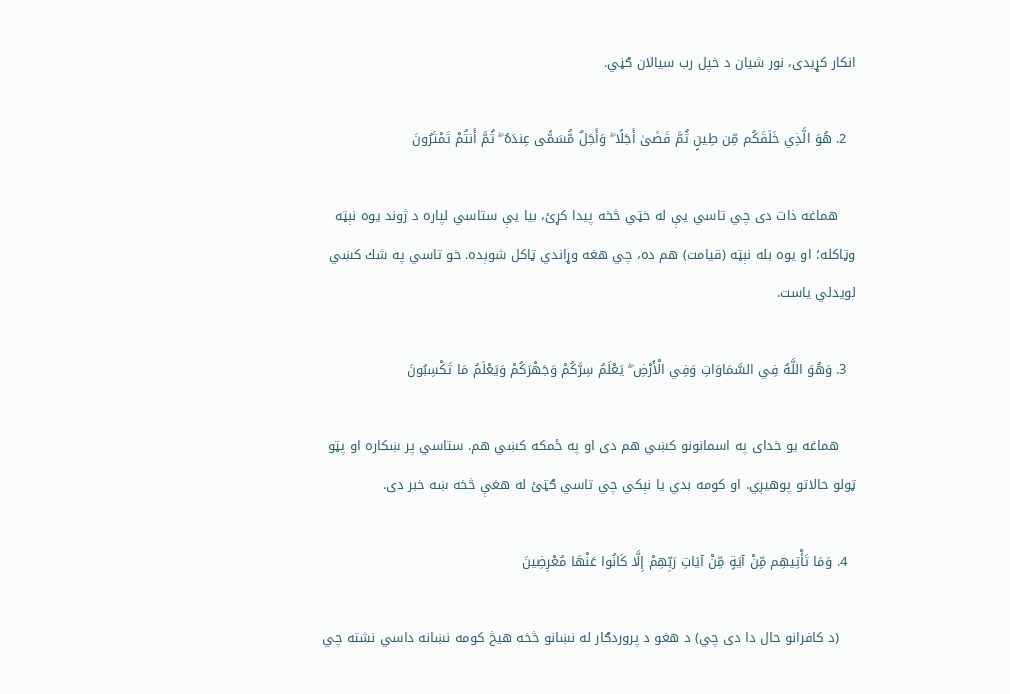انكار کړيدى، نور شيان د خپل رب سیالان ګڼي.

  2. هُوَ الَّذِي خَلَقَكُم مِّن طِينٍ ثُمَّ قَضَىٰ أَجَلًا ۖ وَأَجَلٌ مُّسَمًّى عِندَهُ ۖ ثُمَّ أَنتُمْ تَمْتَرُونَ

    هماغه ذات دى چي تاسي یې له خټي څخه پيدا کړئ، بيا یې ستاسي لپاره د ژوند يوه نېټه وټاكله؛ او يوه بله نېټه (قیامت) هم ده، چي هغه وړاندي ټاكل شوېده. خو تاسي په شك کښي لويدلي ياست.

  3. وَهُوَ اللَّهُ فِي السَّمَاوَاتِ وَفِي الْأَرْضِ ۖ يَعْلَمُ سِرَّكُمْ وَجَهْرَكُمْ وَيَعْلَمُ مَا تَكْسِبُونَ

    هماغه يو خداى په اسمانونو کښي هم دى او په ځمکه کښي هم. ستاسي پر ښكاره او پټو ټولو حالاتو پوهیږي. او كومه بدي يا نېکي چي تاسي ګټئ له هغې څخه ښه خبر دى.

  4. وَمَا تَأْتِيهِم مِّنْ آيَةٍ مِّنْ آيَاتِ رَبِّهِمْ إِلَّا كَانُوا عَنْهَا مُعْرِضِينَ

    (د كافرانو حال دا دى چي) د هغو د پروردګار له نښانو څخه هیڅ كومه نښانه داسي نشته چي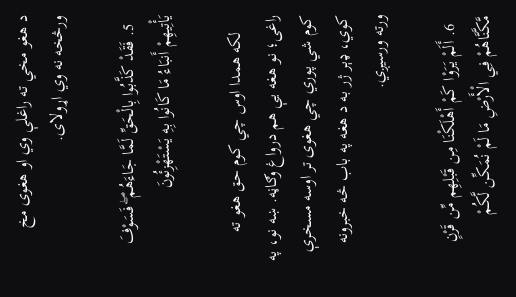د هغو مخي ته راغلې وي او هغوى مخ ورڅخه نه وي اړولای.

  5. فَقَدْ كَذَّبُوا بِالْحَقِّ لَمَّا جَاءَهُمْ ۖ فَسَوْفَ يَأْتِيهِمْ أَنبَاءُ مَا كَانُوا بِهِ يَسْتَهْزِئُونَ

    لكه همدا اوس چي كوم حق هغو ته راغى؛ نو هغه یې هم درواغ وګاڼه. ښه نو، په كوم شي پوري چي هغوى تر اوسه مسخرې كوي، ډېر ژر به د هغه په باب څه خبرونه ورته ورسیږي.

  6. أَلَمْ يَرَوْا كَمْ أَهْلَكْنَا مِن قَبْلِهِم مِّن قَرْنٍ مَّكَّنَّاهُمْ فِي الْأَرْضِ مَا لَمْ نُمَكِّن لَّكُمْ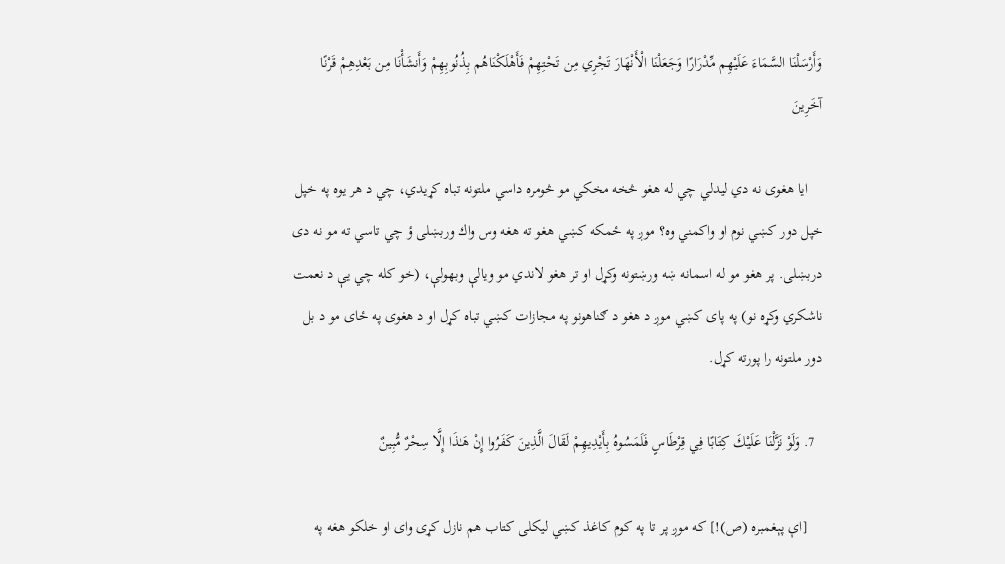وَأَرْسَلْنَا السَّمَاءَ عَلَيْهِم مِّدْرَارًا وَجَعَلْنَا الْأَنْهَارَ تَجْرِي مِن تَحْتِهِمْ فَأَهْلَكْنَاهُم بِذُنُوبِهِمْ وَأَنشَأْنَا مِن بَعْدِهِمْ قَرْنًا آخَرِينَ

    ايا هغوى نه دي ليدلي چي له هغو څخه مخکي مو څومره داسي ملتونه تباه کړيدي، چي د هر يوه په خپل خپل دور کښي نوم او واكمني وه؟ موږ په ځمکه کښي هغو ته هغه وس واك وربښلى ؤ چي تاسي ته مو نه دى دربښلى. پر هغو مو له اسمانه ښه ورښتونه وکړل او تر هغو لاندي مو ویالې وبهولې، (خو كله چي يې د نعمت ناشكري وکړه نو) په پاى کښي موږ د هغو د ګناهونو په مجازات کښي تباه کړل او د هغوى په ځاى مو د بل دور ملتونه را پورته کړل.

  7. وَلَوْ نَزَّلْنَا عَلَيْكَ كِتَابًا فِي قِرْطَاسٍ فَلَمَسُوهُ بِأَيْدِيهِمْ لَقَالَ الَّذِينَ كَفَرُوا إِنْ هَـٰذَا إِلَّا سِحْرٌ مُّبِينٌ

    [اې پېغمبره (ص)!] كه موږ پر تا په كوم كاغذ کښي ليكلى كتاب هم نازل کړی واى او خلكو هغه په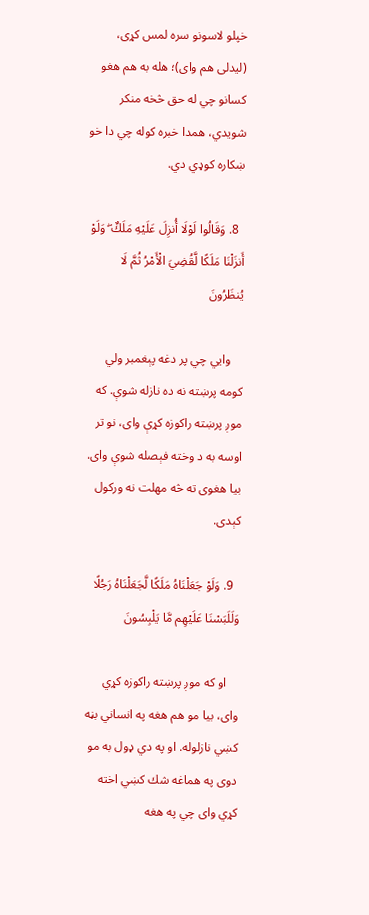خپلو لاسونو سره لمس کړی، (ليدلى هم واى)؛ هله به هم هغو كسانو چي له حق څخه منكر شويدي، همدا خبره كوله چي دا خو ښكاره کوډي دي.

  8. وَقَالُوا لَوْلَا أُنزِلَ عَلَيْهِ مَلَكٌ ۖ وَلَوْ أَنزَلْنَا مَلَكًا لَّقُضِيَ الْأَمْرُ ثُمَّ لَا يُنظَرُونَ

    وايي چي پر دغه پېغمبر ولي كومه پرښته نه ده نازله شوې. كه موږ پرښته راكوزه کړې واى، نو تر اوسه به د وخته فېصله شوې وای. بيا هغوى ته څه مهلت نه وركول كېدی.

  9. وَلَوْ جَعَلْنَاهُ مَلَكًا لَّجَعَلْنَاهُ رَجُلًا وَلَلَبَسْنَا عَلَيْهِم مَّا يَلْبِسُونَ

    او كه موږ پرښته راكوزه کړي واى، بيا مو هم هغه په انساني بڼه کښي نازلوله. او په دي ډول به مو دوى په هماغه شك کښي اخته کړي وای چي په هغه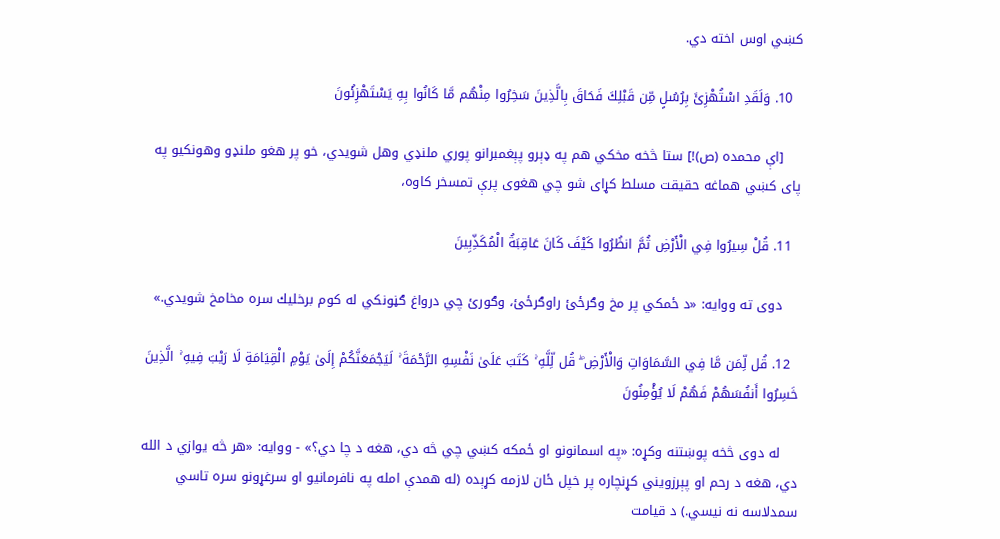کښي اوس اخته دي.

  10. وَلَقَدِ اسْتُهْزِئَ بِرُسُلٍ مِّن قَبْلِكَ فَحَاقَ بِالَّذِينَ سَخِرُوا مِنْهُم مَّا كَانُوا بِهِ يَسْتَهْزِئُونَ

    [اې محمده (ص)!] ستا څخه مخکي هم په ډېرو پېغمبرانو پوري ملنډي وهل شويدي، خو پر هغو ملنډو وهونكيو په پاى کښي هماغه حقيقت مسلط کړای شو چي هغوى پرې تمسخر كاوه،

  11. قُلْ سِيرُوا فِي الْأَرْضِ ثُمَّ انظُرُوا كَيْفَ كَانَ عَاقِبَةُ الْمُكَذِّبِينَ

    دوى ته ووايه: «د ځمکي پر مخ وګرځئ راوګرځئ، وګورئ چي درواغ ګڼونكي له كوم برخليك سره مخامخ شويدي.»

  12. قُل لِّمَن مَّا فِي السَّمَاوَاتِ وَالْأَرْضِ ۖ قُل لِّلَّهِ ۚ كَتَبَ عَلَىٰ نَفْسِهِ الرَّحْمَةَ ۚ لَيَجْمَعَنَّكُمْ إِلَىٰ يَوْمِ الْقِيَامَةِ لَا رَيْبَ فِيهِ ۚ الَّذِينَ خَسِرُوا أَنفُسَهُمْ فَهُمْ لَا يُؤْمِنُونَ

    له دوى څخه پوښتنه وکړه: «په اسمانونو او ځمکه کښي چي څه دي، هغه د چا دي؟» - ووايه: «هر څه یوازي د الله دي، هغه د رحم او پېرزویني کړنچاره پر خپل ځان لازمه کړېده (له همدې امله په نافرمانيو او سرغړونو سره تاسي سمدلاسه نه نيسي.) د قيامت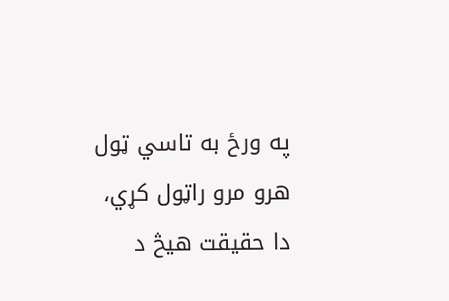په ورځ به تاسي ټول هرو مرو راټول کړي، دا حقيقت هیڅ د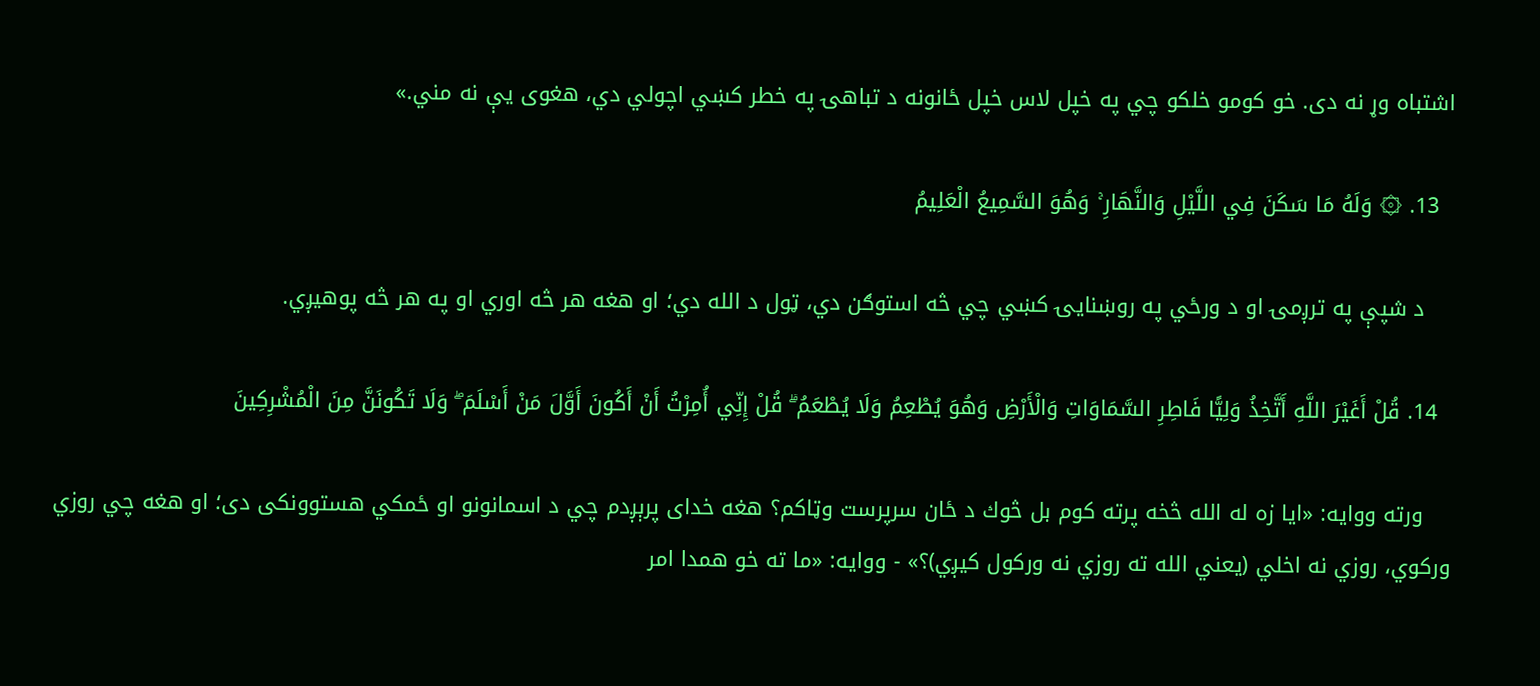اشتباه وړ نه دى. خو كومو خلكو چي په خپل لاس خپل ځانونه د تباهۍ په خطر کښي اچولي دي، هغوى یې نه مني.»

  13. ۞ وَلَهُ مَا سَكَنَ فِي اللَّيْلِ وَالنَّهَارِ ۚ وَهُوَ السَّمِيعُ الْعَلِيمُ

    د شپې په ترږمۍ او د ورځي په روښنايۍ کښي چي څه استوګن دي، ټول د الله دي؛ او هغه هر څه اوري او په هر څه پوهیږي.

  14. قُلْ أَغَيْرَ اللَّهِ أَتَّخِذُ وَلِيًّا فَاطِرِ السَّمَاوَاتِ وَالْأَرْضِ وَهُوَ يُطْعِمُ وَلَا يُطْعَمُ ۗ قُلْ إِنِّي أُمِرْتُ أَنْ أَكُونَ أَوَّلَ مَنْ أَسْلَمَ ۖ وَلَا تَكُونَنَّ مِنَ الْمُشْرِكِينَ

    ورته ووايه: «ايا زه له الله څخه پرته كوم بل څوك د ځان سرپرست وټاكم؟ هغه خداى پرېږدم چي د اسمانونو او ځمکي هستوونكى دى؛ او هغه چي روزي وركوي، روزي نه اخلي (یعني الله ته روزي نه ورکول کیږي)؟» - ووايه: «ما ته خو همدا امر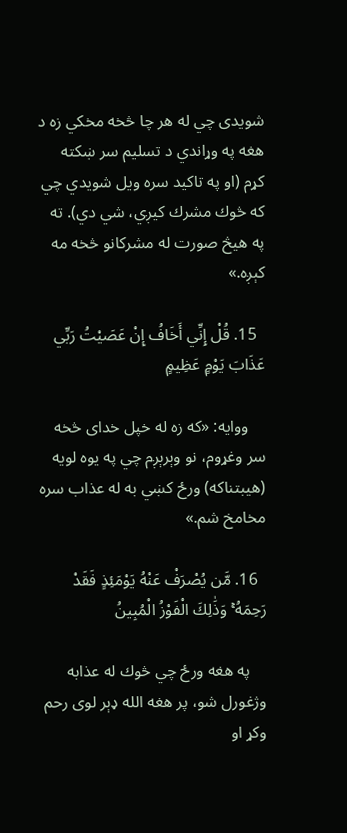شويدى چي له هر چا څخه مخکي زه د هغه په وړاندي د تسليم سر ښكته کړم (او په تاكيد سره ويل شويدي چي كه څوك مشرك کیږي، شي دي). ته په هيڅ صورت له مشركانو څخه مه کېږه.»

  15. قُلْ إِنِّي أَخَافُ إِنْ عَصَيْتُ رَبِّي عَذَابَ يَوْمٍ عَظِيمٍ

    ووايه: «كه زه له خپل خداى څخه سر وغړوم، نو وېرېږم چي په يوه لويه (هيبتناکه) ورځ کښي به له عذاب سره مخامخ شم.»

  16. مَّن يُصْرَفْ عَنْهُ يَوْمَئِذٍ فَقَدْ رَحِمَهُ ۚ وَذَٰلِكَ الْفَوْزُ الْمُبِينُ

    په هغه ورځ چي څوك له عذابه وژغورل شو، پر هغه الله ډېر لوى رحم وکړ او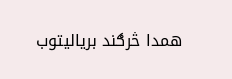همدا څرګند برياليتوب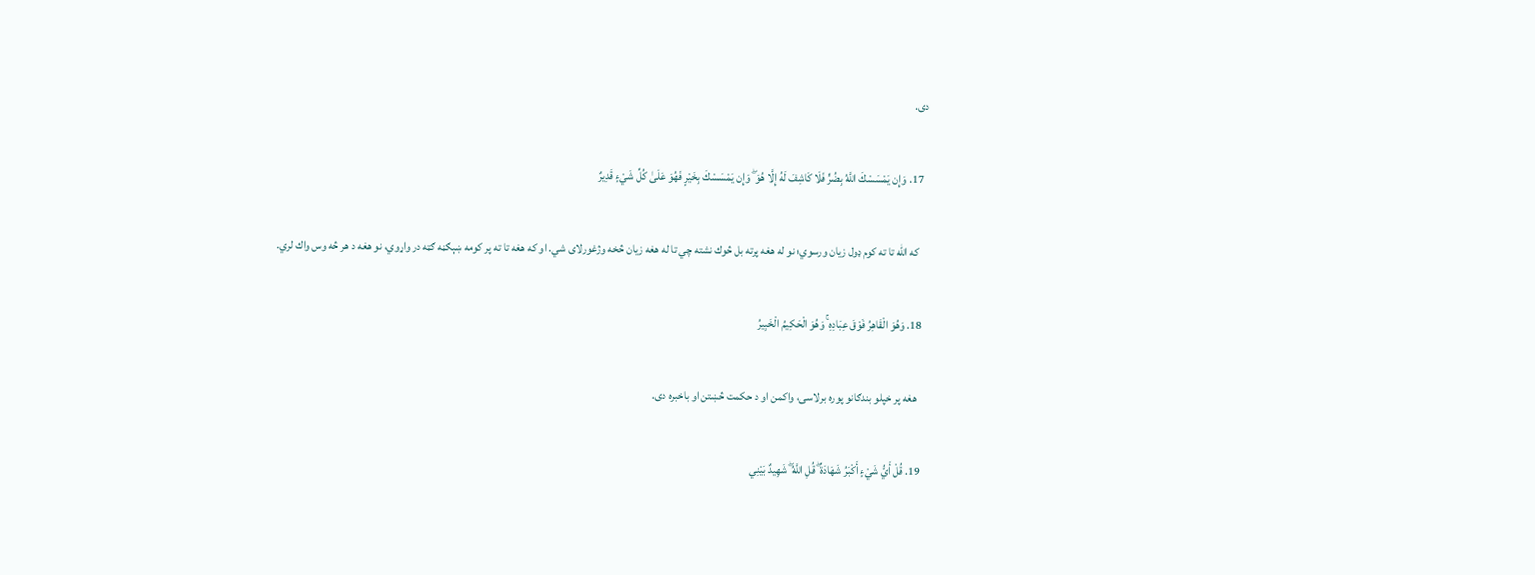دى.

  17. وَإِن يَمْسَسْكَ اللَّهُ بِضُرٍّ فَلَا كَاشِفَ لَهُ إِلَّا هُوَ ۖ وَإِن يَمْسَسْكَ بِخَيْرٍ فَهُوَ عَلَىٰ كُلِّ شَيْءٍ قَدِيرٌ

    كه الله تا ته كوم ډول زيان ورسوي؛ نو له هغه پرته بل څوك نشته چي تا له هغه زيان څخه وژغورلاى شي. او كه هغه تا ته پر كومه ښېګڼه ګټه در واړوي، نو هغه د هر څه وس واك لري.

  18. وَهُوَ الْقَاهِرُ فَوْقَ عِبَادِهِ ۚ وَهُوَ الْحَكِيمُ الْخَبِيرُ

    هغه پر خپلو بندګانو پوره برلاسى، واكمن او د حكمت څښتن او باخبره دى.

  19. قُلْ أَيُّ شَيْءٍ أَكْبَرُ شَهَادَةً ۖ قُلِ اللَّهُ ۖ شَهِيدٌ بَيْنِي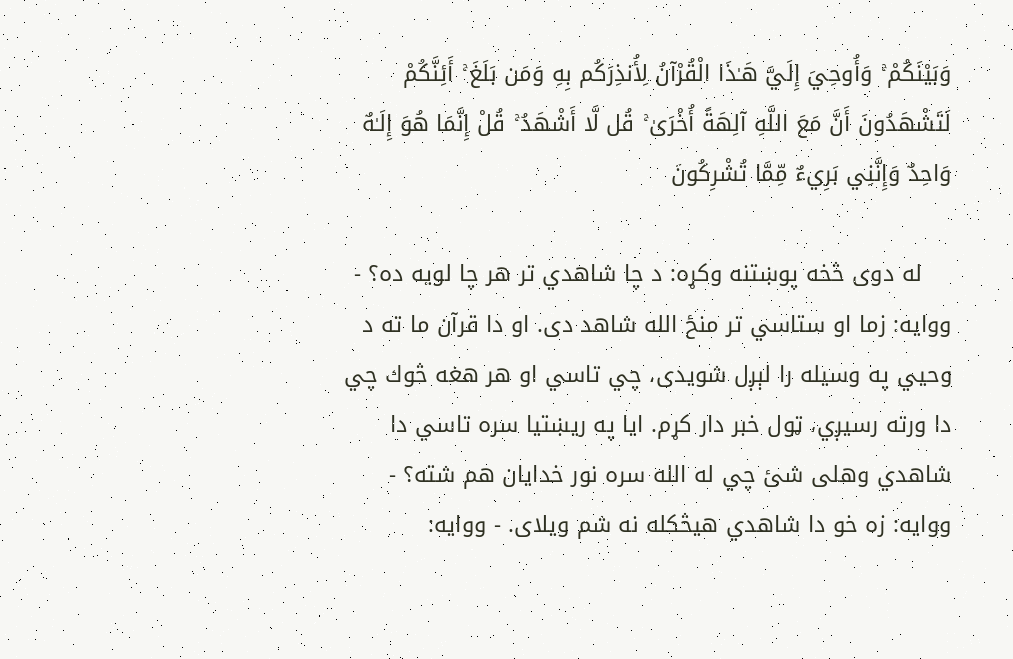وَبَيْنَكُمْ ۚ وَأُوحِيَ إِلَيَّ هَـٰذَا الْقُرْآنُ لِأُنذِرَكُم بِهِ وَمَن بَلَغَ ۚ أَئِنَّكُمْ لَتَشْهَدُونَ أَنَّ مَعَ اللَّهِ آلِهَةً أُخْرَىٰ ۚ قُل لَّا أَشْهَدُ ۚ قُلْ إِنَّمَا هُوَ إِلَـٰهٌ وَاحِدٌ وَإِنَّنِي بَرِيءٌ مِّمَّا تُشْرِكُونَ

    له دوى څخه پوښتنه وکړه: د چا شاهدي تر هر چا لويه ده؟ - ووايه: زما او ستاسي تر منځ الله شاهد دى. او دا قرآن ما ته د وحيي په وسيله را لېږل شويدى، چي تاسي او هر هغه څوك چي دا ورته رسیږي، ټول خبر دار کړم. ايا په ريښتيا سره تاسي دا شاهدي وهلى شئ چي له الله سره نور خدايان هم شته؟ - ووايه: زه خو دا شاهدي هیڅكله نه شم ویلای. - ووايه: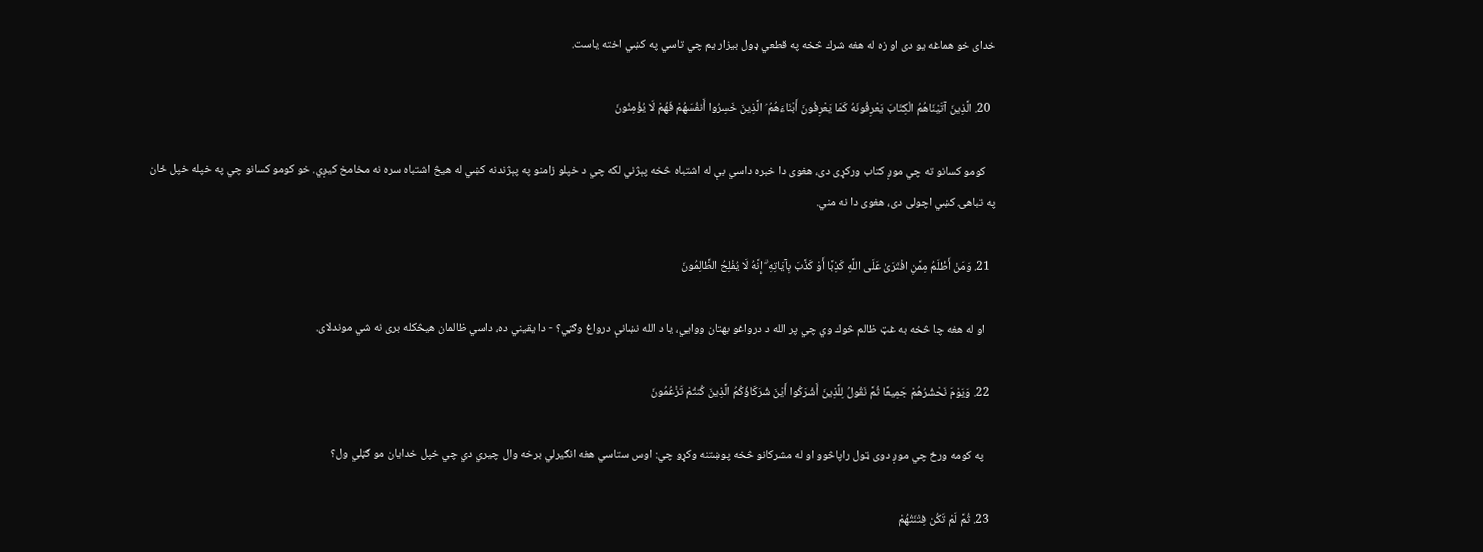خداى خو هماغه يو دى او زه له هغه شرك څخه په قطعي ډول بيزار يم چي تاسي په کښي اخته ياست.

  20. الَّذِينَ آتَيْنَاهُمُ الْكِتَابَ يَعْرِفُونَهُ كَمَا يَعْرِفُونَ أَبْنَاءَهُمُ ۘ الَّذِينَ خَسِرُوا أَنفُسَهُمْ فَهُمْ لَا يُؤْمِنُونَ

    كومو كسانو ته چي موږ كتاب ورکړی دى، هغوى دا خبره داسي بې له اشتباه څخه پېژني لكه چي د خپلو زامنو په پېژندنه کښي له هیڅ اشتباه سره نه مخامخ کیږي. خو كومو كسانو چي په خپله خپل ځان په تباهۍ کښي اچولى دى، هغوى دا نه مني.

  21. وَمَنْ أَظْلَمُ مِمَّنِ افْتَرَىٰ عَلَى اللَّهِ كَذِبًا أَوْ كَذَّبَ بِآيَاتِهِ ۗ إِنَّهُ لَا يُفْلِحُ الظَّالِمُونَ

    او له هغه چا څخه به غټ ظالم څوك وي چي پر الله د درواغو بهتان ووايي، يا د الله نښانې درواغ وګڼي؟ - دا يقيني ده، داسي ظالمان هیڅكله برى نه شي موندلای.

  22. وَيَوْمَ نَحْشُرُهُمْ جَمِيعًا ثُمَّ نَقُولُ لِلَّذِينَ أَشْرَكُوا أَيْنَ شُرَكَاؤُكُمُ الَّذِينَ كُنتُمْ تَزْعُمُونَ

    په كومه ورځ چي موږ دوى ټول راپاڅوو او له مشركانو څخه پوښتنه وکړو چي: اوس ستاسي هغه انګيرلي برخه وال چيري دي چي خپل خدايان مو ګڼلي ول؟

  23. ثُمَّ لَمْ تَكُن فِتْنَتُهُمْ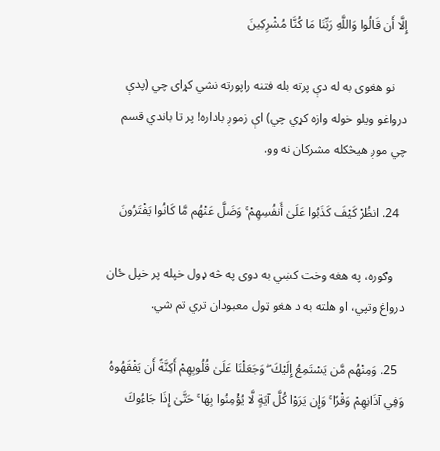إِلَّا أَن قَالُوا وَاللَّهِ رَبِّنَا مَا كُنَّا مُشْرِكِينَ

    نو هغوى به له دې پرته بله فتنه راپورته نشي کړای چي (پدې درواغو ويلو خوله وازه کړي چي) اې زموږ باداره! پر تا باندي قسم چي موږ هیڅكله مشركان نه وو.

  24. انظُرْ كَيْفَ كَذَبُوا عَلَىٰ أَنفُسِهِمْ ۚ وَضَلَّ عَنْهُم مَّا كَانُوا يَفْتَرُونَ

    وګوره، په هغه وخت کښي به دوى په څه ډول خپله پر خپل ځان درواغ وتپي، او هلته به د هغو ټول معبودان تري تم شي.

  25. وَمِنْهُم مَّن يَسْتَمِعُ إِلَيْكَ ۖ وَجَعَلْنَا عَلَىٰ قُلُوبِهِمْ أَكِنَّةً أَن يَفْقَهُوهُ وَفِي آذَانِهِمْ وَقْرًا ۚ وَإِن يَرَوْا كُلَّ آيَةٍ لَّا يُؤْمِنُوا بِهَا ۚ حَتَّىٰ إِذَا جَاءُوكَ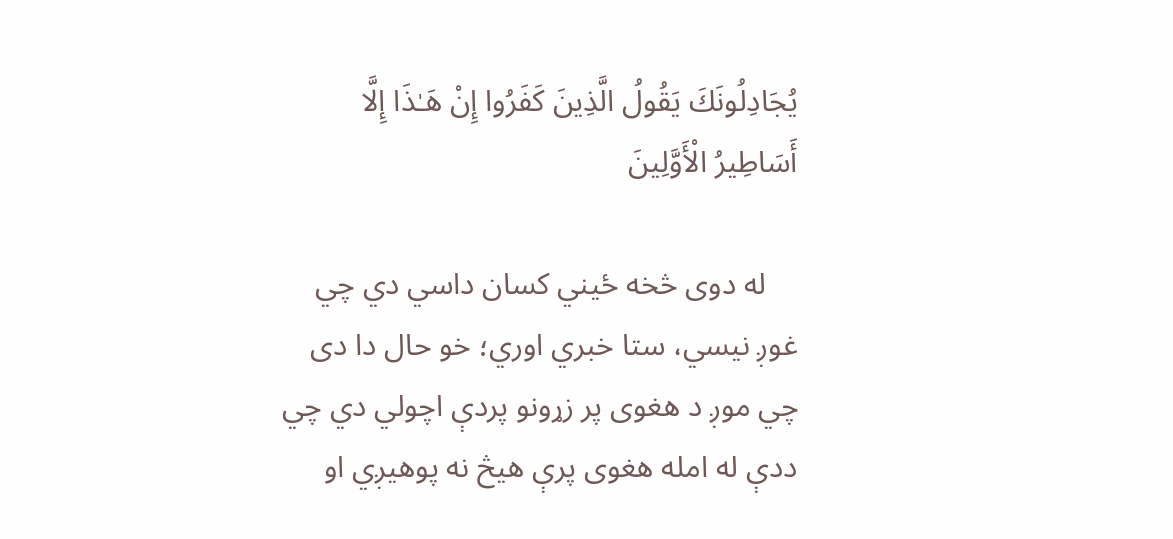يُجَادِلُونَكَ يَقُولُ الَّذِينَ كَفَرُوا إِنْ هَـٰذَا إِلَّا أَسَاطِيرُ الْأَوَّلِينَ

    له دوى څخه ځیني كسان داسي دي چي غوږ نیسي، ستا خبري اوري؛ خو حال دا دى چي موږ د هغوى پر زړونو پردې اچولي دي چي ددې له امله هغوى پرې هیڅ نه پوهیږي او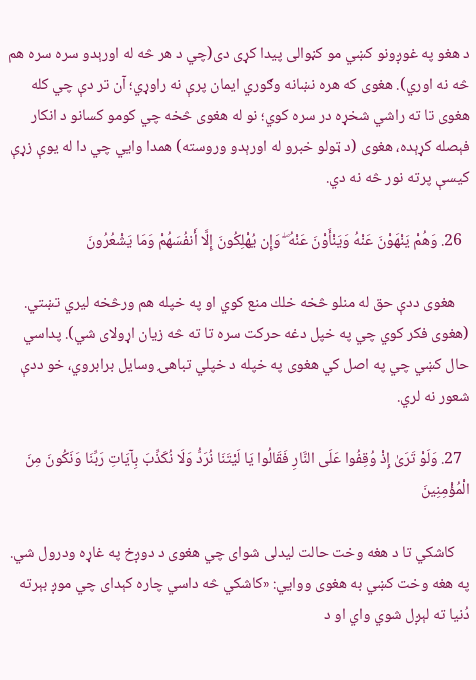د هغو په غوږونو کښي مو كڼوالى پيدا کړی دى(چي د هر څه له اورېدو سره سره هم څه نه اوري). هغوى كه هره نښانه وګوري ايمان پرې نه راوړي؛ آن تر دې چي كله هغوى تا ته راشي شخړه در سره كوي؛ نو له هغوى څخه چي كومو كسانو د انكار فېصله کړېده، هغوى (د ټولو خبرو له اورېدو وروسته) همدا وايي چي دا له يوې زړې كيسې پرته نور څه نه دي.

  26. وَهُمْ يَنْهَوْنَ عَنْهُ وَيَنْأَوْنَ عَنْهُ ۖ وَإِن يُهْلِكُونَ إِلَّا أَنفُسَهُمْ وَمَا يَشْعُرُونَ

    هغوى ددې حق له منلو څخه خلك منع كوي او په خپله هم ورڅخه ليري تښتي. (هغوى فكر كوي چي په خپل دغه حركت سره تا ته څه زيان اړولای شي). پداسي حال کښي چي په اصل کي هغوى په خپله د خپلي تباهۍ وسايل برابروي، خو ددې شعور نه لري.

  27. وَلَوْ تَرَىٰ إِذْ وُقِفُوا عَلَى النَّارِ فَقَالُوا يَا لَيْتَنَا نُرَدُّ وَلَا نُكَذِّبَ بِآيَاتِ رَبِّنَا وَنَكُونَ مِنَ الْمُؤْمِنِينَ

    كاشكي تا د هغه وخت حالت ليدلى شواى چي هغوى د دوږخ په غاړه ودرول شي. په هغه وخت کښي به هغوى ووايي: «كاشكي څه داسي چاره کېدای چي موږ بېرته دُنيا ته لېږل شوي واي او د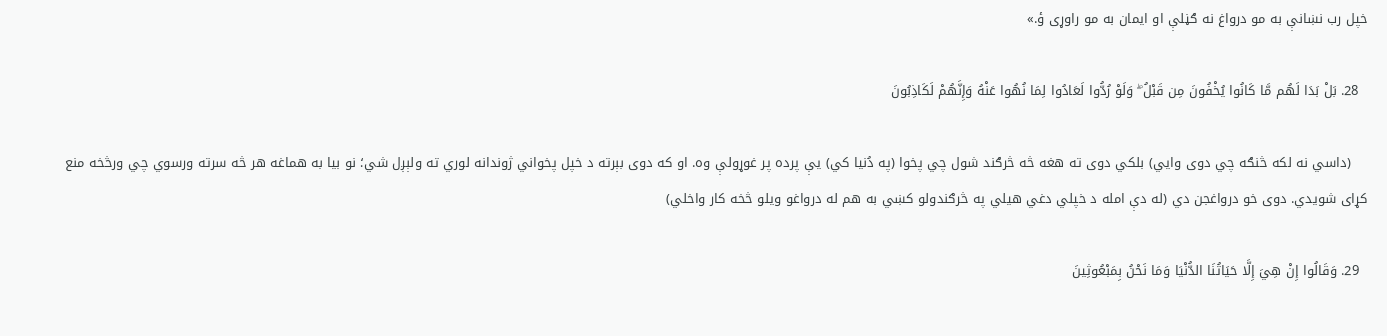خپل رب نښانې به مو درواغ نه ګڼلې او ايمان به مو راوړى ؤ.»

  28. بَلْ بَدَا لَهُم مَّا كَانُوا يُخْفُونَ مِن قَبْلُ ۖ وَلَوْ رُدُّوا لَعَادُوا لِمَا نُهُوا عَنْهُ وَإِنَّهُمْ لَكَاذِبُونَ

    (داسي نه لکه څنګه چي دوی وايي) بلکي دوی ته هغه څه څرګند شول چي پخوا (په دُنیا کي) يې پرده پر غوړولې وه. او كه دوی بېرته د خپل پخواني ژوندانه لوري ته ولېږل شي؛ نو بيا به هماغه هر څه سرته ورسوي چي ورڅخه منع کړای شويدي. دوی خو درواغجن دي (له دې امله د خپلي دغي هيلي په څرګندولو کښي به هم له درواغو ويلو څخه كار واخلي)

  29. وَقَالُوا إِنْ هِيَ إِلَّا حَيَاتُنَا الدُّنْيَا وَمَا نَحْنُ بِمَبْعُوثِينَ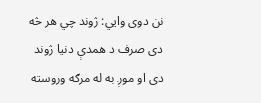نن دوى وايي: ژوند چي هر څه دى صرف د همدې دنيا ژوند دى او موږ به له مرګه وروسته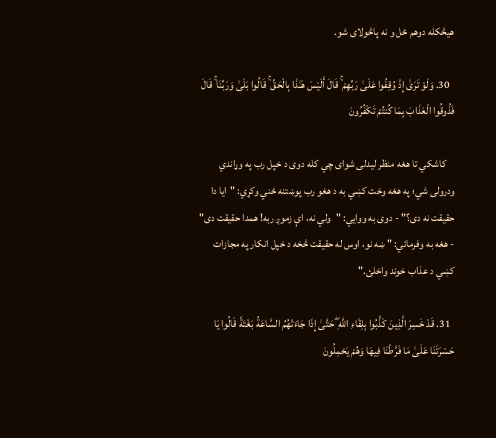هیڅكله دوهم ځل و نه پاڅولای شو.

  30. وَلَوْ تَرَىٰ إِذْ وُقِفُوا عَلَىٰ رَبِّهِمْ ۚ قَالَ أَلَيْسَ هَـٰذَا بِالْحَقِّ ۚ قَالُوا بَلَىٰ وَرَبِّنَا ۚ قَالَ فَذُوقُوا الْعَذَابَ بِمَا كُنتُمْ تَكْفُرُونَ

    كاشكي تا هغه منظر ليدلى شواى چي كله دوى د خپل رب په وړاندي ودرولى شي؛ په هغه وخت کښي به د هغو رب پوښتنه ځني وکړي: "ايا دا حقيقت نه دى؟" - دوى به ووايي: "ولي نه، اې زموږ ربه! همدا حقيقت دى" - هغه به وفرمائي: " ښه نو، اوس له حقيقت څخه د خپل انكار په مجازات کښي د عذاب خوند واخلئ."

  31. قَدْ خَسِرَ الَّذِينَ كَذَّبُوا بِلِقَاءِ اللَّهِ ۖ حَتَّىٰ إِذَا جَاءَتْهُمُ السَّاعَةُ بَغْتَةً قَالُوا يَا حَسْرَتَنَا عَلَىٰ مَا فَرَّطْنَا فِيهَا وَهُمْ يَحْمِلُونَ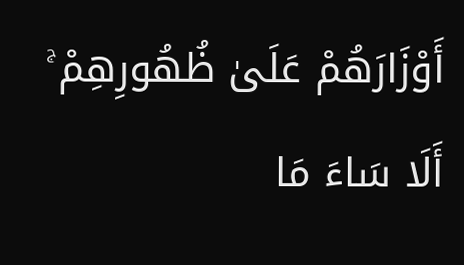أَوْزَارَهُمْ عَلَىٰ ظُهُورِهِمْ ۚ أَلَا سَاءَ مَا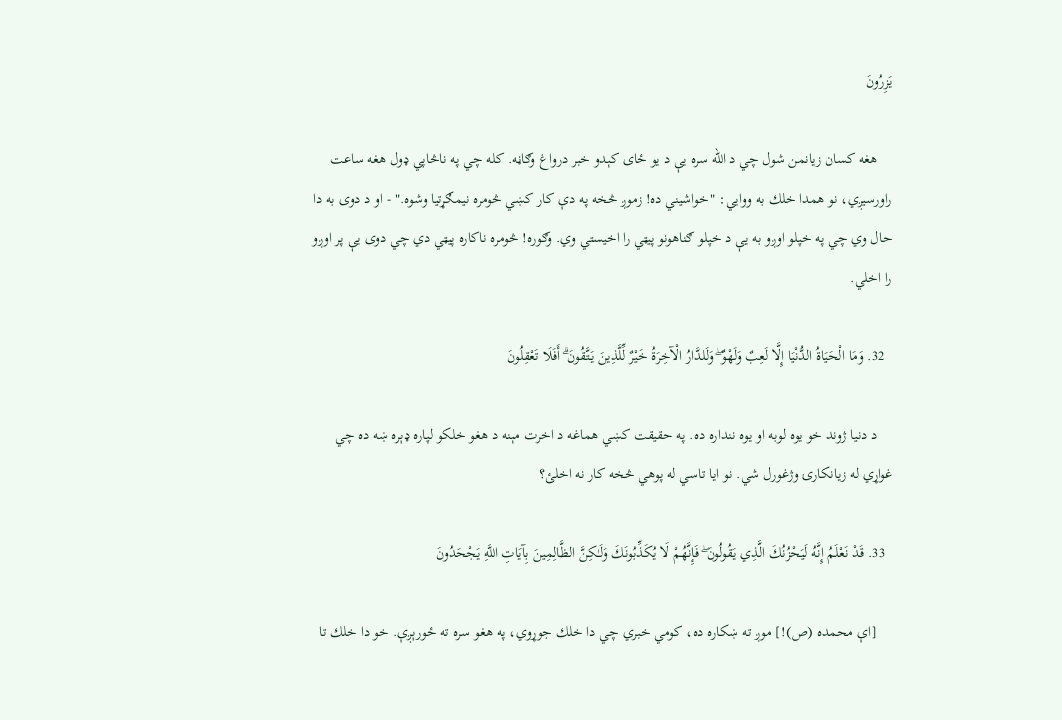يَزِرُونَ

    هغه كسان زيانمن شول چي د الله سره يې د يو ځاى كېدو خبر درواغ وګاڼه. كله چي په ناڅاپي ډول هغه ساعت راورسیږي، نو همدا خلك به ووايي: "خواشيني ده! زموږ څخه په دې كار کښي څومره نیمګړتیا وشوه." - او د دوى به دا حال وي چي په خپلو اوږو به یې د خپلو ګناهونو پيټي را اخيستي وي. وګوره! څومره ناكاره پيټي دي چي دوى یې پر اوږو را اخلي.

  32. وَمَا الْحَيَاةُ الدُّنْيَا إِلَّا لَعِبٌ وَلَهْوٌ ۖ وَلَلدَّارُ الْآخِرَةُ خَيْرٌ لِّلَّذِينَ يَتَّقُونَ ۗ أَفَلَا تَعْقِلُونَ

    د دنيا ژوند خو يوه لوبه او يوه ننداره ده. په حقيقت کښي هماغه د اخرت مېنه د هغو خلكو لپاره ډېره ښه ده چي غواړي له زيانكارۍ وژغورل شي. نو ايا تاسي له پوهي څخه كار نه اخلئ؟

  33. قَدْ نَعْلَمُ إِنَّهُ لَيَحْزُنُكَ الَّذِي يَقُولُونَ ۖ فَإِنَّهُمْ لَا يُكَذِّبُونَكَ وَلَـٰكِنَّ الظَّالِمِينَ بِآيَاتِ اللَّهِ يَجْحَدُونَ

    [اې محمده (ص)!] موږ ته ښكاره ده، کومي خبري چي دا خلك جوړوي، په هغو سره ته ځورېږې. خو دا خلك تا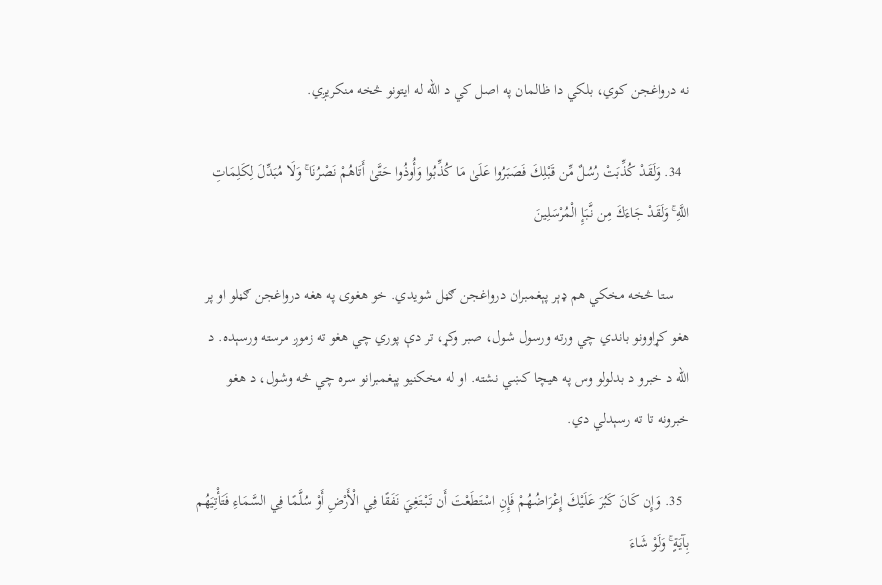نه درواغجن كوي، بلکي دا ظالمان په اصل کي د الله له ايتونو څخه منکریږي.

  34. وَلَقَدْ كُذِّبَتْ رُسُلٌ مِّن قَبْلِكَ فَصَبَرُوا عَلَىٰ مَا كُذِّبُوا وَأُوذُوا حَتَّىٰ أَتَاهُمْ نَصْرُنَا ۚ وَلَا مُبَدِّلَ لِكَلِمَاتِ اللَّهِ ۚ وَلَقَدْ جَاءَكَ مِن نَّبَإِ الْمُرْسَلِينَ

    ستا څخه مخکي هم ډېر پېغمبران درواغجن ګڼل شويدي. خو هغوى په هغه درواغجن ګڼلو او پر هغو کړاوونو باندي چي ورته ورسول شول، صبر وکړ، تر دې پوري چي هغو ته زموږ مرسته ورسېده. د الله د خبرو د بدلولو وس په هيچا کښي نشته. او له مخکنیو پېغمبرانو سره چي څه وشول، د هغو خبرونه تا ته رسېدلي دي.

  35. وَإِن كَانَ كَبُرَ عَلَيْكَ إِعْرَاضُهُمْ فَإِنِ اسْتَطَعْتَ أَن تَبْتَغِيَ نَفَقًا فِي الْأَرْضِ أَوْ سُلَّمًا فِي السَّمَاءِ فَتَأْتِيَهُم بِآيَةٍ ۚ وَلَوْ شَاءَ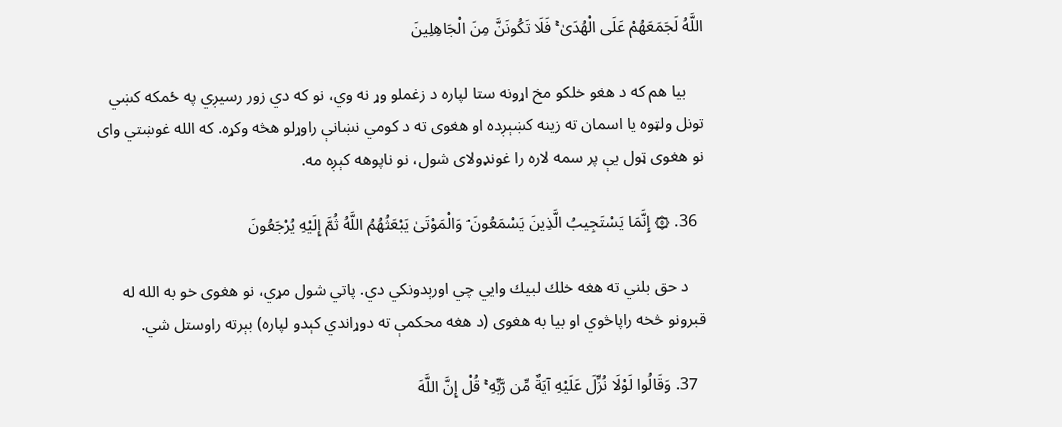اللَّهُ لَجَمَعَهُمْ عَلَى الْهُدَىٰ ۚ فَلَا تَكُونَنَّ مِنَ الْجَاهِلِينَ

    بيا هم كه د هغو خلكو مخ اړونه ستا لپاره د زغملو وړ نه وي، نو كه دي زور رسیږي په ځمکه کښي تونل ولټوه يا اسمان ته زينه کښېږده او هغوى ته د کومي نښانې راوړلو هڅه وکړه. كه الله غوښتي واى نو هغوى ټول یې پر سمه لاره را غونډولای شول، نو ناپوهه کېږه مه.

  36. ۞ إِنَّمَا يَسْتَجِيبُ الَّذِينَ يَسْمَعُونَ ۘ وَالْمَوْتَىٰ يَبْعَثُهُمُ اللَّهُ ثُمَّ إِلَيْهِ يُرْجَعُونَ

    د حق بلني ته هغه خلك لبيك وايي چي اورېدونكي دي. پاتي شول مړي، نو هغوى خو به الله له قبرونو څخه راپاڅوي او بيا به هغوى (د هغه محكمې ته دوړاندي كېدو لپاره) بېرته راوستل شي.

  37. وَقَالُوا لَوْلَا نُزِّلَ عَلَيْهِ آيَةٌ مِّن رَّبِّهِ ۚ قُلْ إِنَّ اللَّهَ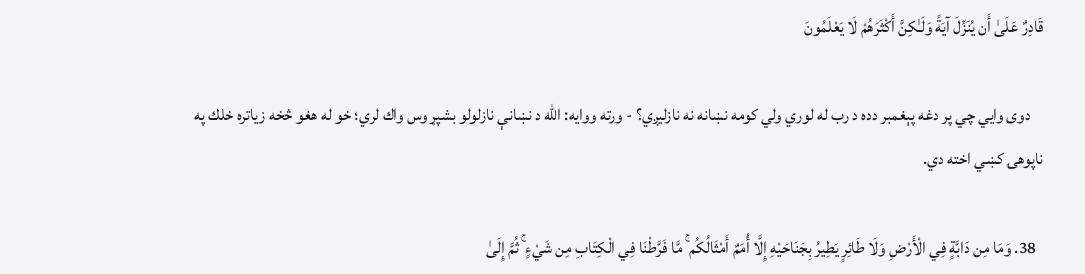قَادِرٌ عَلَىٰ أَن يُنَزِّلَ آيَةً وَلَـٰكِنَّ أَكْثَرَهُمْ لَا يَعْلَمُونَ

    دوى وايي چي پر دغه پېغمبر دده د رب له لوري ولي كومه نښانه نه نازلیږي؟ - ورته ووايه: الله د نښانې نازلولو بشپړ وس واك لري؛ خو له هغو څخه زياتره خلك په ناپوهۍ کښي اخته دي.

  38. وَمَا مِن دَابَّةٍ فِي الْأَرْضِ وَلَا طَائِرٍ يَطِيرُ بِجَنَاحَيْهِ إِلَّا أُمَمٌ أَمْثَالُكُم ۚ مَّا فَرَّطْنَا فِي الْكِتَابِ مِن شَيْءٍ ۚ ثُمَّ إِلَىٰ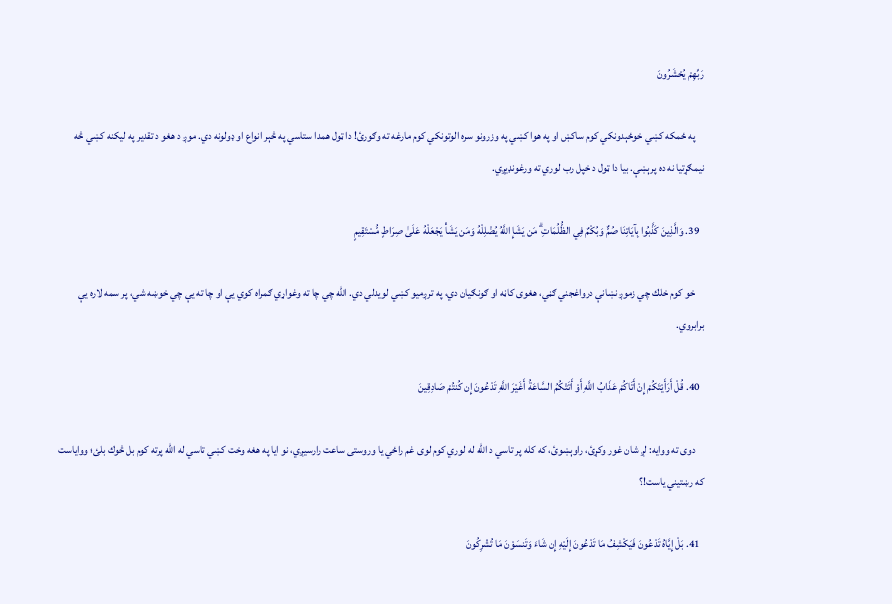رَبِّهِمْ يُحْشَرُونَ

    په ځمکه کښي خوځېدونكي كوم ساكښ او په هوا کښي په وزرونو سره الوتونكي كوم مارغه ته وګورئ! دا ټول همدا ستاسي په څېر انواع او ډولونه دي. موږ د هغو د تقدير په ليكنه کښي څه نیمګړتیا نه ده پرېښې. بيا دا ټول د خپل رب لوري ته ورغونډیږي.

  39. وَالَّذِينَ كَذَّبُوا بِآيَاتِنَا صُمٌّ وَبُكْمٌ فِي الظُّلُمَاتِ ۗ مَن يَشَإِ اللَّهُ يُضْلِلْهُ وَمَن يَشَأْ يَجْعَلْهُ عَلَىٰ صِرَاطٍ مُّسْتَقِيمٍ

    خو كوم خلك چي زموږ نښانې درواغجني ګڼي، هغوى كاڼه او ګونګيان دي، په ترږمیو کښي لويدلي دي. الله چي چا ته وغواړي ګمراه كوي یې او چا ته یې چي خوښه شي، پر سمه لاره یې برابروي.

  40. قُلْ أَرَأَيْتَكُمْ إِنْ أَتَاكُمْ عَذَابُ اللَّهِ أَوْ أَتَتْكُمُ السَّاعَةُ أَغَيْرَ اللَّهِ تَدْعُونَ إِن كُنتُمْ صَادِقِينَ

    دوى ته ووايه: لږ شان غور وکړئ، راوېښوئ، كه كله پر تاسي د الله له لوري كوم لوى غم راځي يا وروستى ساعت رارسیږي، نو ايا په هغه وخت کښي تاسي له الله پرته كوم بل څوك بلئ؛ وواياست كه رښتيني ياست!؟

  41. بَلْ إِيَّاهُ تَدْعُونَ فَيَكْشِفُ مَا تَدْعُونَ إِلَيْهِ إِن شَاءَ وَتَنسَوْنَ مَا تُشْرِكُونَ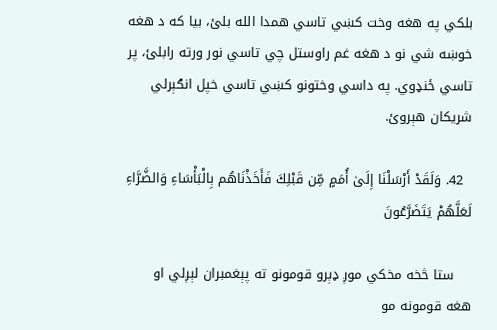بلکي په هغه وخت کښي تاسي همدا الله بلئ، بيا كه د هغه خوښه شي نو د هغه غم راوستل چي تاسي نور ورته رابلئ، پر تاسي ځنډوي. په داسي وختونو کښي تاسي خپل انګېرلي شريكان هېروئ.

  42. وَلَقَدْ أَرْسَلْنَا إِلَىٰ أُمَمٍ مِّن قَبْلِكَ فَأَخَذْنَاهُم بِالْبَأْسَاءِ وَالضَّرَّاءِ لَعَلَّهُمْ يَتَضَرَّعُونَ

    ستا څخه مخکي موږ ډېرو قومونو ته پېغمبران لېږلي او هغه قومونه مو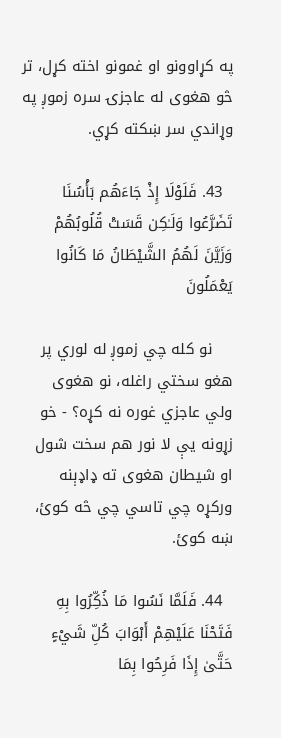په کړاوونو او غمونو اخته کړل، تر څو هغوى له عاجزۍ سره زموږ په وړاندي سر ښكته کړي.

  43. فَلَوْلَا إِذْ جَاءَهُم بَأْسُنَا تَضَرَّعُوا وَلَـٰكِن قَسَتْ قُلُوبُهُمْ وَزَيَّنَ لَهُمُ الشَّيْطَانُ مَا كَانُوا يَعْمَلُونَ

    نو كله چي زموږ له لوري پر هغو سختي راغله، نو هغوى ولي عاجزي غوره نه کړه؟ - خو زړونه يې لا نور هم سخت شول او شيطان هغوى ته ډاډېنه ورکړه چي تاسي چي څه كوئ، ښه كوئ.

  44. فَلَمَّا نَسُوا مَا ذُكِّرُوا بِهِ فَتَحْنَا عَلَيْهِمْ أَبْوَابَ كُلِّ شَيْءٍ حَتَّىٰ إِذَا فَرِحُوا بِمَا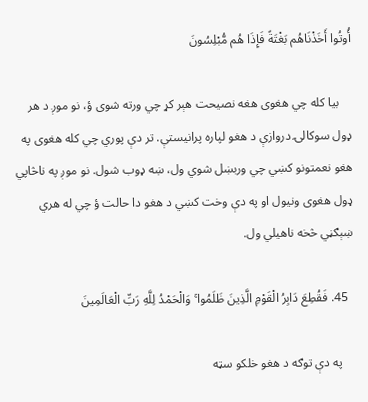أُوتُوا أَخَذْنَاهُم بَغْتَةً فَإِذَا هُم مُّبْلِسُونَ

    بيا كله چي هغوى هغه نصيحت هېر کړ چي ورته شوى ؤ، نو موږ د هر ډول سوكالۍ دروازې د هغو لپاره پرانيستې. تر دې پوري چي كله هغوى په هغو نعمتونو کښي چي وربښل شوي ول، ښه ډوب شول. نو موږ په ناڅاپي ډول هغوى ونيول او په دې وخت کښي د هغو دا حالت ؤ چي له هري ښېګڼي څخه ناهيلي ول.

  45. فَقُطِعَ دَابِرُ الْقَوْمِ الَّذِينَ ظَلَمُوا ۚ وَالْحَمْدُ لِلَّهِ رَبِّ الْعَالَمِينَ

    په دې توګه د هغو خلكو سټه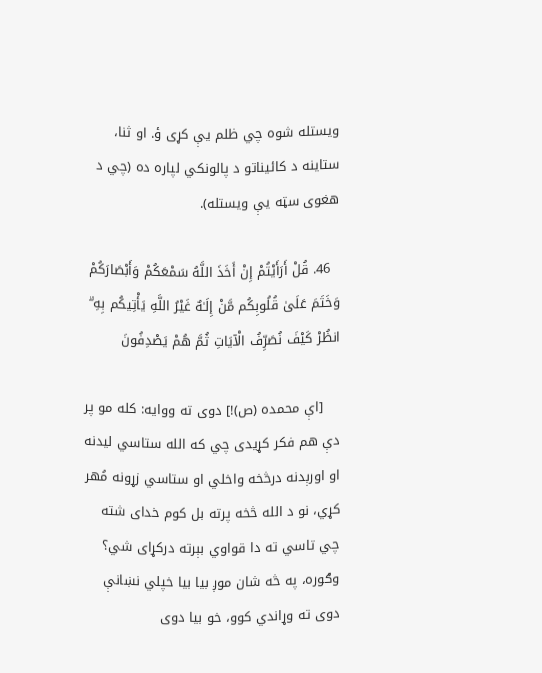ويستله شوه چي ظلم يې کړی ؤ. او ثنا، ستاينه د کائیناتو د پالونکي لپاره ده (چي د هغوى سټه یې ويستله).

  46. قُلْ أَرَأَيْتُمْ إِنْ أَخَذَ اللَّهُ سَمْعَكُمْ وَأَبْصَارَكُمْ وَخَتَمَ عَلَىٰ قُلُوبِكُم مَّنْ إِلَـٰهٌ غَيْرُ اللَّهِ يَأْتِيكُم بِهِ ۗ انظُرْ كَيْفَ نُصَرِّفُ الْآيَاتِ ثُمَّ هُمْ يَصْدِفُونَ

    [اې محمده (ص)!] دوى ته ووايه: كله مو پر دې هم فكر کړيدى چي كه الله ستاسي ليدنه او اورېدنه درڅخه واخلي او ستاسي زړونه مُهر کړي، نو د الله څخه پرته بل كوم خداى شته چي تاسي ته دا قواوي بېرته درکړای شي؟ وګوره، په څه شان موږ بيا بيا خپلي نښانې دوى ته وړاندي كوو، خو بيا دوى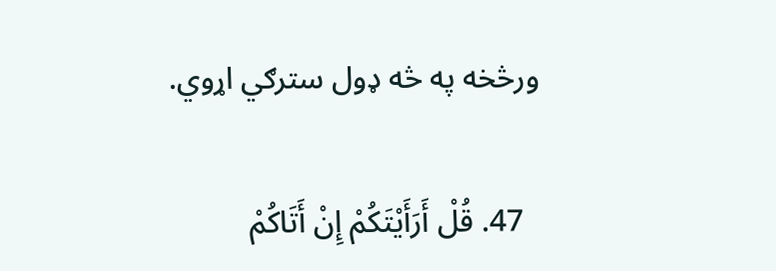ورڅخه په څه ډول سترګي اړوي.

  47. قُلْ أَرَأَيْتَكُمْ إِنْ أَتَاكُمْ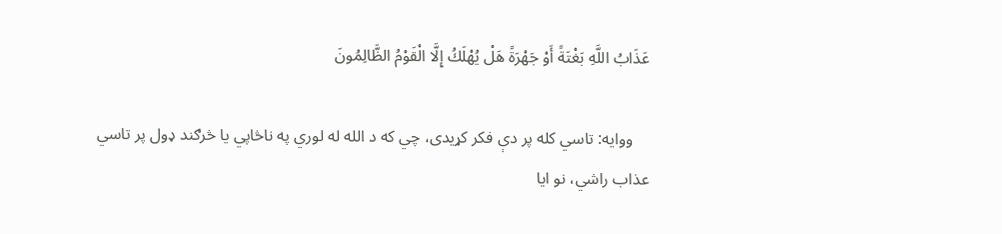عَذَابُ اللَّهِ بَغْتَةً أَوْ جَهْرَةً هَلْ يُهْلَكُ إِلَّا الْقَوْمُ الظَّالِمُونَ

    ووايه: تاسي كله پر دې فكر کړيدى، چي که د الله له لوري په ناڅاپي يا څرګند ډول پر تاسي عذاب راشي، نو ايا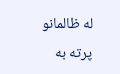له ظالمانو پرته به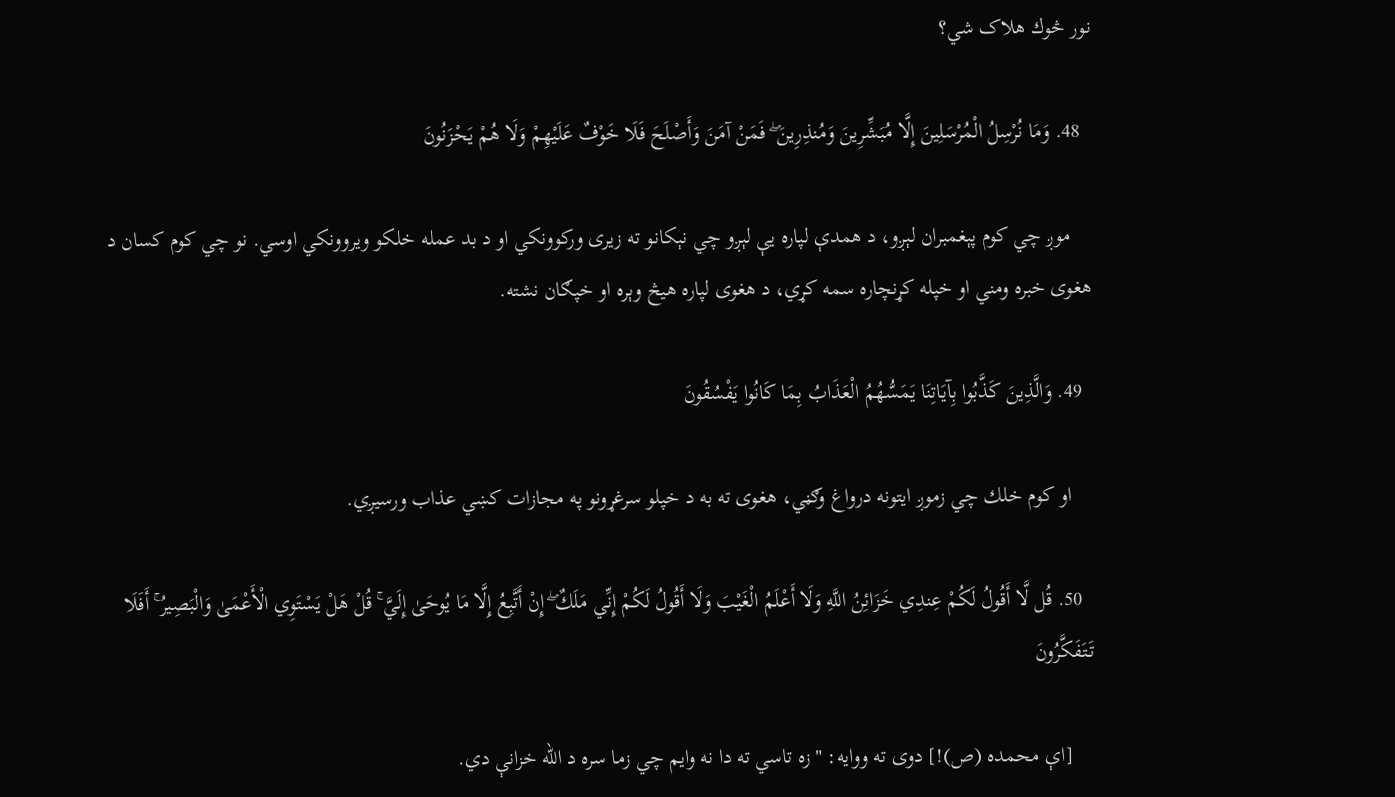نور څوك هلاک شي؟

  48. وَمَا نُرْسِلُ الْمُرْسَلِينَ إِلَّا مُبَشِّرِينَ وَمُنذِرِينَ ۖ فَمَنْ آمَنَ وَأَصْلَحَ فَلَا خَوْفٌ عَلَيْهِمْ وَلَا هُمْ يَحْزَنُونَ

    موږ چي كوم پېغمبران لېږو، د همدې لپاره یې لېږو چي نېکانو ته زيرى وركوونكي او د بد عمله خلكو ويروونكي اوسي. نو چي كوم كسان د هغوى خبره ومني او خپله کړنچاره سمه کړي، د هغوى لپاره هیڅ وېره او خپګان نشته.

  49. وَالَّذِينَ كَذَّبُوا بِآيَاتِنَا يَمَسُّهُمُ الْعَذَابُ بِمَا كَانُوا يَفْسُقُونَ

    او كوم خلك چي زموږ ايتونه درواغ وګڼي، هغوى ته به د خپلو سرغړونو په مجازات کښي عذاب ورسیږي.

  50. قُل لَّا أَقُولُ لَكُمْ عِندِي خَزَائِنُ اللَّهِ وَلَا أَعْلَمُ الْغَيْبَ وَلَا أَقُولُ لَكُمْ إِنِّي مَلَكٌ ۖ إِنْ أَتَّبِعُ إِلَّا مَا يُوحَىٰ إِلَيَّ ۚ قُلْ هَلْ يَسْتَوِي الْأَعْمَىٰ وَالْبَصِيرُ ۚ أَفَلَا تَتَفَكَّرُونَ

    [اې محمده (ص)!] دوى ته ووايه: "زه تاسي ته دا نه وايم چي زما سره د الله خزانې دي.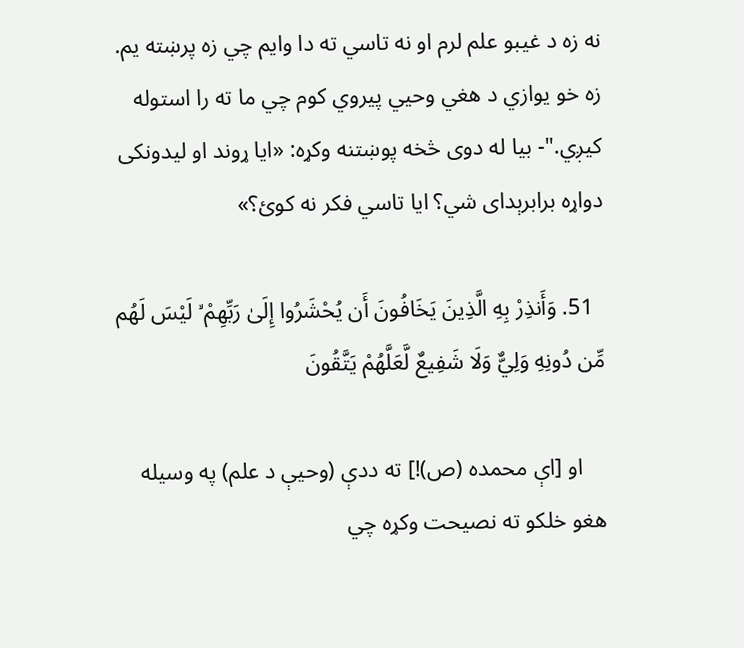نه زه د غيبو علم لرم او نه تاسي ته دا وايم چي زه پرښته يم. زه خو یوازي د هغي وحیي پيروي كوم چي ما ته را استوله کیږي."- بيا له دوى څخه پوښتنه وکړه: «ايا ړوند او لیدونکی دواړه برابرېداى شي؟ ايا تاسي فكر نه كوئ؟»

  51. وَأَنذِرْ بِهِ الَّذِينَ يَخَافُونَ أَن يُحْشَرُوا إِلَىٰ رَبِّهِمْ ۙ لَيْسَ لَهُم مِّن دُونِهِ وَلِيٌّ وَلَا شَفِيعٌ لَّعَلَّهُمْ يَتَّقُونَ

    او [اې محمده (ص)!] ته ددې (وحیې د علم) په وسيله هغو خلكو ته نصيحت وکړه چي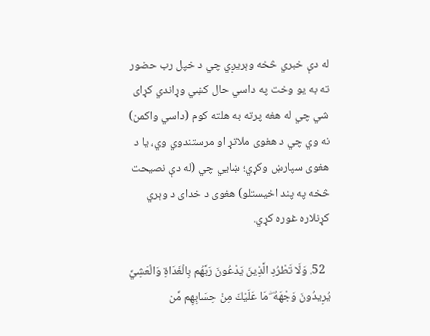له دې خبري څخه وېریږي چي د خپل رب حضور ته به يو وخت په داسي حال کښي وړاندي کړای شي چي له هغه پرته به هلته كوم (داسي واكمن) نه وي چي د هغوى ملاتړ او مرستندوي وي، يا د هغوى سپارښ وکړي؛ ښايي چي (له دې نصيحت څخه په پند اخيستلو) هغوى د خداى د وېري کړنلاره غوره کړي.

  52. وَلَا تَطْرُدِ الَّذِينَ يَدْعُونَ رَبَّهُم بِالْغَدَاةِ وَالْعَشِيِّ يُرِيدُونَ وَجْهَهُ ۖ مَا عَلَيْكَ مِنْ حِسَابِهِم مِّن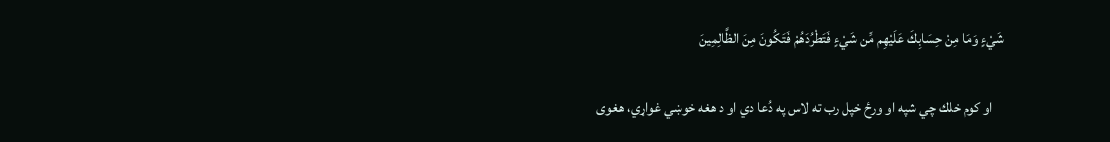شَيْءٍ وَمَا مِنْ حِسَابِكَ عَلَيْهِم مِّن شَيْءٍ فَتَطْرُدَهُمْ فَتَكُونَ مِنَ الظَّالِمِينَ

    او كوم خلك چي شپه او ورځ خپل رب ته لاس په دُعا دي او د هغه خوښي غواړي، هغوى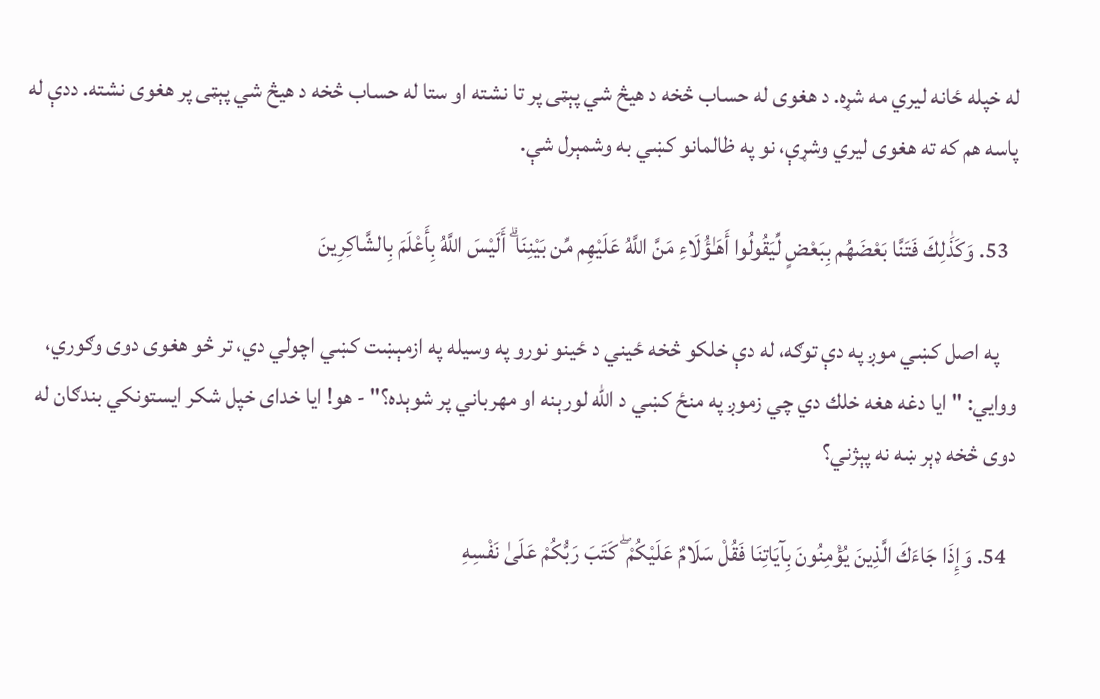له خپله ځانه لیري مه شړه. د هغوى له حساب څخه د هیڅ شي پېټى پر تا نشته او ستا له حساب څخه د هیڅ شي پېټى پر هغوى نشته. ددې له پاسه هم كه ته هغوى ليري وشړې، نو په ظالمانو کښي به وشمېرل شې.

  53. وَكَذَٰلِكَ فَتَنَّا بَعْضَهُم بِبَعْضٍ لِّيَقُولُوا أَهَـٰؤُلَاءِ مَنَّ اللَّهُ عَلَيْهِم مِّن بَيْنِنَا ۗ أَلَيْسَ اللَّهُ بِأَعْلَمَ بِالشَّاكِرِينَ

    په اصل کښي موږ په دې توګه، له دې خلكو څخه ځیني د ځينو نورو په وسیله په ازمېښت کښي اچولي دي، تر څو هغوى دوى وګوري، ووايي: "ايا دغه هغه خلك دي چي زموږ په منځ کښي د الله لورېنه او مهرباني پر شوېده؟" - هو! ايا خداى خپل شكر ایستونكي بندګان له دوى څخه ډېر ښه نه پېژني؟

  54. وَإِذَا جَاءَكَ الَّذِينَ يُؤْمِنُونَ بِآيَاتِنَا فَقُلْ سَلَامٌ عَلَيْكُمْ ۖ كَتَبَ رَبُّكُمْ عَلَىٰ نَفْسِهِ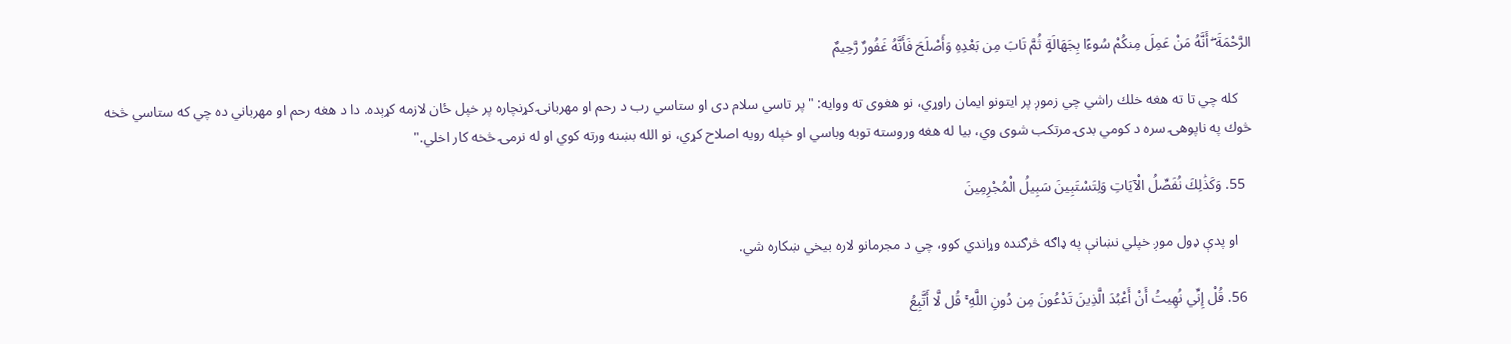الرَّحْمَةَ ۖ أَنَّهُ مَنْ عَمِلَ مِنكُمْ سُوءًا بِجَهَالَةٍ ثُمَّ تَابَ مِن بَعْدِهِ وَأَصْلَحَ فَأَنَّهُ غَفُورٌ رَّحِيمٌ

    كله چي تا ته هغه خلك راشي چي زموږ پر ايتونو ايمان راوړي، نو هغوى ته ووايه: "پر تاسي سلام دی او ستاسي رب د رحم او مهربانۍ کړنچاره پر خپل ځان لازمه کړېده. دا د هغه رحم او مهرباني ده چي كه ستاسي څخه څوك په ناپوهۍ سره د کومي بدۍ مرتكب شوی وي، بيا له هغه وروسته توبه وباسي او خپله رويه اصلاح کړي، نو الله بښنه ورته كوي او له نرمۍ څخه كار اخلي."

  55. وَكَذَٰلِكَ نُفَصِّلُ الْآيَاتِ وَلِتَسْتَبِينَ سَبِيلُ الْمُجْرِمِينَ

    او پدې ډول موږ خپلي نښانې په ډاګه څرګنده وړاندي كوو، چي د مجرمانو لاره بيخي ښكاره شي.

  56. قُلْ إِنِّي نُهِيتُ أَنْ أَعْبُدَ الَّذِينَ تَدْعُونَ مِن دُونِ اللَّهِ ۚ قُل لَّا أَتَّبِعُ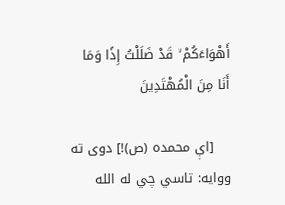أَهْوَاءَكُمْ ۙ قَدْ ضَلَلْتُ إِذًا وَمَا أَنَا مِنَ الْمُهْتَدِينَ

    [اې محمده (ص)!] دوى ته ووايه: تاسي چي له الله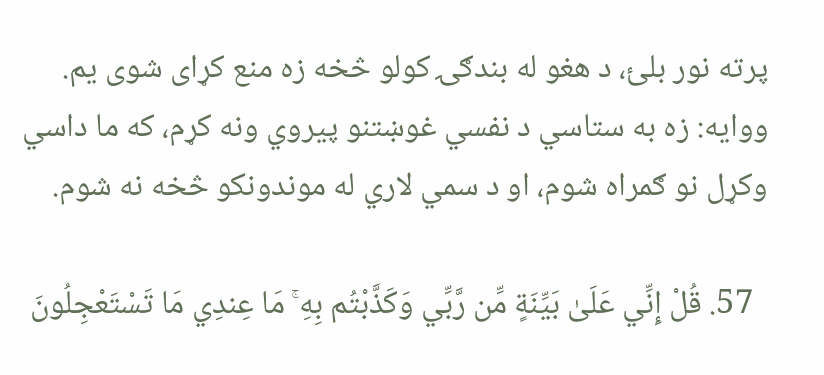پرته نور بلئ، د هغو له بندګۍ كولو څخه زه منع کړای شوى يم. ووايه: زه به ستاسي د نفسي غوښتنو پيروي ونه کړم، كه ما داسي وکړل نو ګمراه شوم، او د سمي لاري له موندونكو څخه نه شوم.

  57. قُلْ إِنِّي عَلَىٰ بَيِّنَةٍ مِّن رَّبِّي وَكَذَّبْتُم بِهِ ۚ مَا عِندِي مَا تَسْتَعْجِلُونَ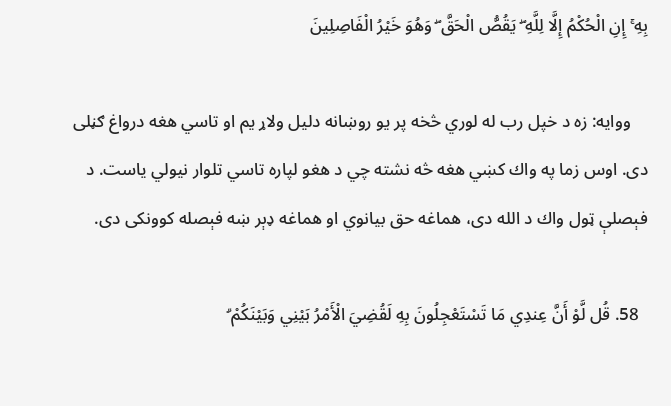بِهِ ۚ إِنِ الْحُكْمُ إِلَّا لِلَّهِ ۖ يَقُصُّ الْحَقَّ ۖ وَهُوَ خَيْرُ الْفَاصِلِينَ

    ووايه: زه د خپل رب له لوري څخه پر يو روښانه دليل ولاړ يم او تاسي هغه درواغ ګڼلى دى. اوس زما په واك کښي هغه څه نشته چي د هغو لپاره تاسي تلوار نيولي ياست. د فېصلې ټول واك د الله دى، هماغه حق بيانوي او هماغه ډېر ښه فېصله كوونكى دى.

  58. قُل لَّوْ أَنَّ عِندِي مَا تَسْتَعْجِلُونَ بِهِ لَقُضِيَ الْأَمْرُ بَيْنِي وَبَيْنَكُمْ ۗ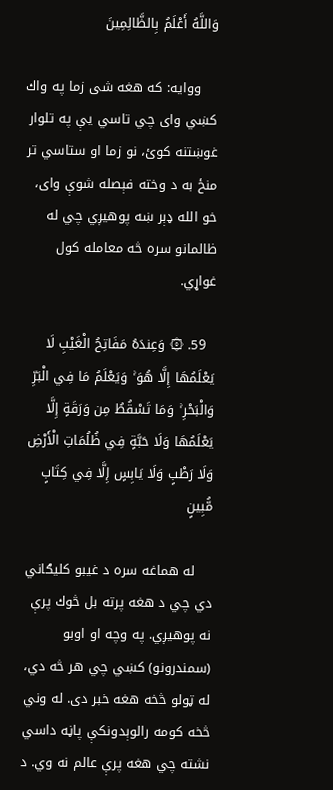وَاللَّهُ أَعْلَمُ بِالظَّالِمِينَ

    ووايه: كه هغه شى زما په واك کښي واى چي تاسي يې په تلوار غوښتنه كوئ، نو زما او ستاسي تر منځ به د وخته فېصله شوې وای، خو الله ډېر ښه پوهیږي چي له ظالمانو سره څه معامله كول غواړي.

  59. ۞ وَعِندَهُ مَفَاتِحُ الْغَيْبِ لَا يَعْلَمُهَا إِلَّا هُوَ ۚ وَيَعْلَمُ مَا فِي الْبَرِّ وَالْبَحْرِ ۚ وَمَا تَسْقُطُ مِن وَرَقَةٍ إِلَّا يَعْلَمُهَا وَلَا حَبَّةٍ فِي ظُلُمَاتِ الْأَرْضِ وَلَا رَطْبٍ وَلَا يَابِسٍ إِلَّا فِي كِتَابٍ مُّبِينٍ

    له هماغه سره د غيبو كليګاني دي چي د هغه پرته بل څوك پرې نه پوهیږي. په وچه او اوبو (سمندرونو) کښي چي هر څه دي، له ټولو څخه هغه خبر دى. له وني څخه كومه رالوېدونكې پاڼه داسي نشته چي هغه پرې عالم نه وي. د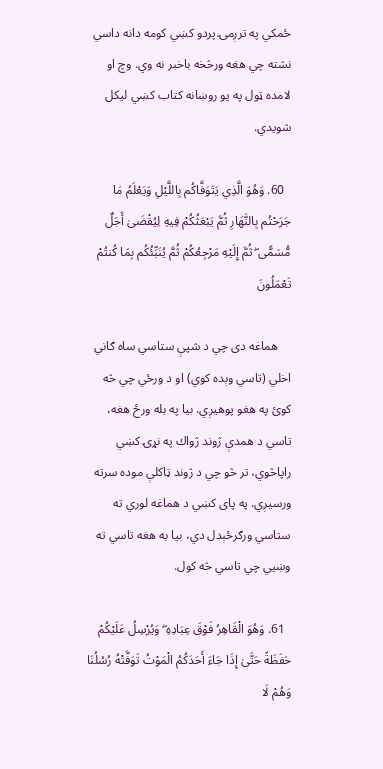ځمکي په ترږمۍ پردو کښي كومه دانه داسي نشته چي هغه ورڅخه باخبر نه وي. وچ او لامده ټول په يو روښانه كتاب کښي ليكل شويدي.

  60. وَهُوَ الَّذِي يَتَوَفَّاكُم بِاللَّيْلِ وَيَعْلَمُ مَا جَرَحْتُم بِالنَّهَارِ ثُمَّ يَبْعَثُكُمْ فِيهِ لِيُقْضَىٰ أَجَلٌ مُّسَمًّى ۖ ثُمَّ إِلَيْهِ مَرْجِعُكُمْ ثُمَّ يُنَبِّئُكُم بِمَا كُنتُمْ تَعْمَلُونَ

    هماغه دى چي د شپې ستاسي ساه ګاني اخلي (تاسي وېده کوي) او د ورځي چي څه كوئ په هغو پوهیږي. بيا په بله ورځ هغه، تاسي د همدې ژوند ژواك په نړۍ کښي راپاڅوي، تر څو چي د ژوند ټاكلې موده سرته ورسیږي. په پاى کښي د هماغه لوري ته ستاسي ورګرځېدل دي، بيا به هغه تاسي ته وښيي چي تاسي څه كول.

  61. وَهُوَ الْقَاهِرُ فَوْقَ عِبَادِهِ ۖ وَيُرْسِلُ عَلَيْكُمْ حَفَظَةً حَتَّىٰ إِذَا جَاءَ أَحَدَكُمُ الْمَوْتُ تَوَفَّتْهُ رُسُلُنَا وَهُمْ لَا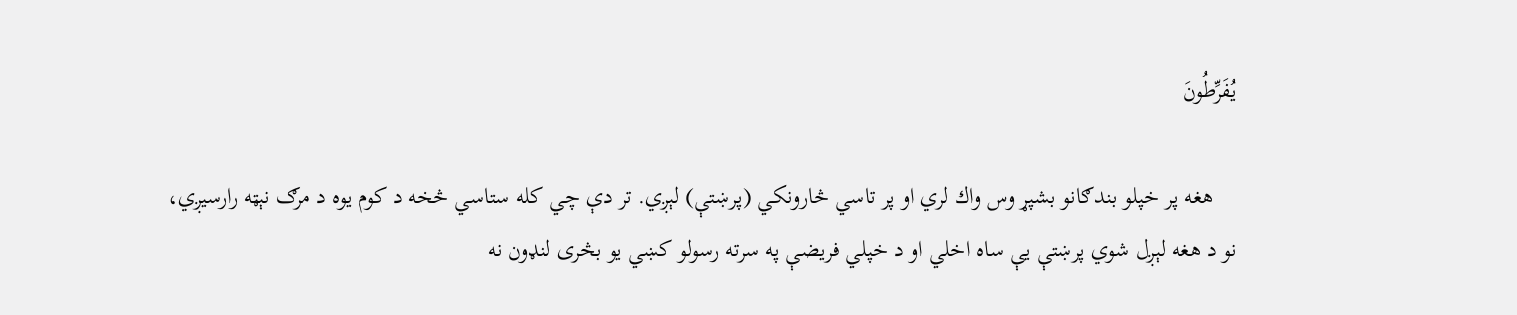يُفَرِّطُونَ

    هغه پر خپلو بندګانو بشپړ وس واك لري او پر تاسي څارونكي (پرښتې) لېږي. تر دې چي كله ستاسي څخه د كوم يوه د مرګ نېټه رارسیږي، نو د هغه لېږل شوي پرښتې يې ساه اخلي او د خپلي فريضې په سرته رسولو کښي يو بڅرى لنډون نه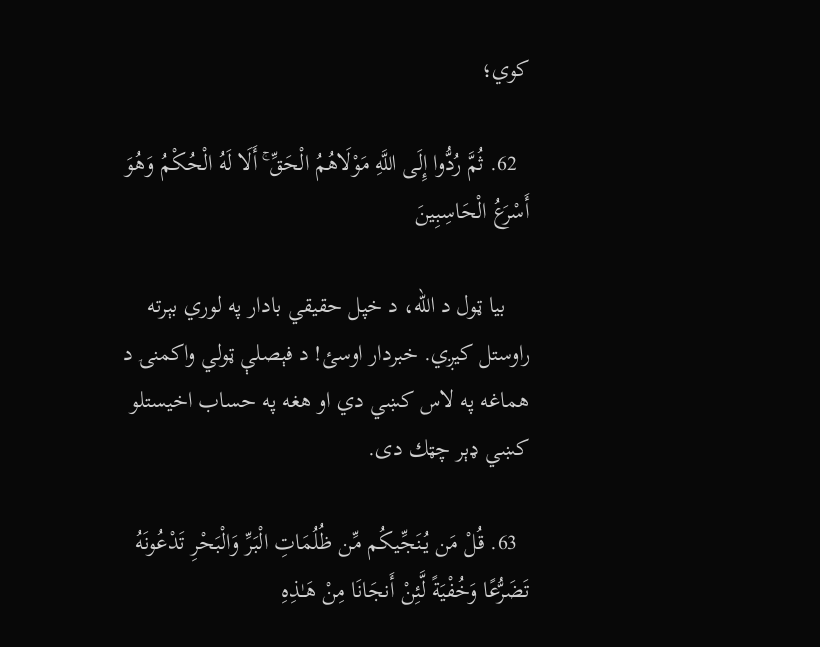كوي؛

  62. ثُمَّ رُدُّوا إِلَى اللَّهِ مَوْلَاهُمُ الْحَقِّ ۚ أَلَا لَهُ الْحُكْمُ وَهُوَ أَسْرَعُ الْحَاسِبِينَ

    بيا ټول د الله، د خپل حقيقي بادار په لوري بېرته راوستل کیږي. خبردار اوسئ! د فېصلې ټولي واكمنۍ د هماغه په لاس کښي دي او هغه په حساب اخيستلو کښي ډېر چټك دى.

  63. قُلْ مَن يُنَجِّيكُم مِّن ظُلُمَاتِ الْبَرِّ وَالْبَحْرِ تَدْعُونَهُ تَضَرُّعًا وَخُفْيَةً لَّئِنْ أَنجَانَا مِنْ هَـٰذِهِ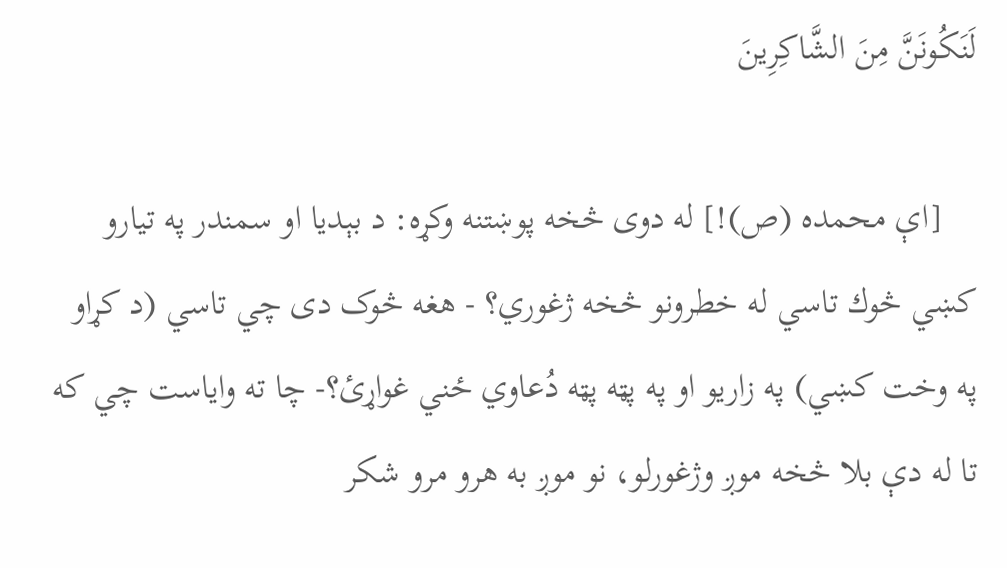لَنَكُونَنَّ مِنَ الشَّاكِرِينَ

    [اې محمده (ص)!] له دوى څخه پوښتنه وکړه: د بېديا او سمندر په تيارو کښي څوك تاسي له خطرونو څخه ژغوري؟ - هغه څوک دی چي تاسي (د کړاو په وخت کښي) په زاريو او په پټه پټه دُعاوي ځني غواړئ؟- چا ته واياست چي كه تا له دې بلا څخه موږ وژغورلو، نو موږ به هرو مرو شكر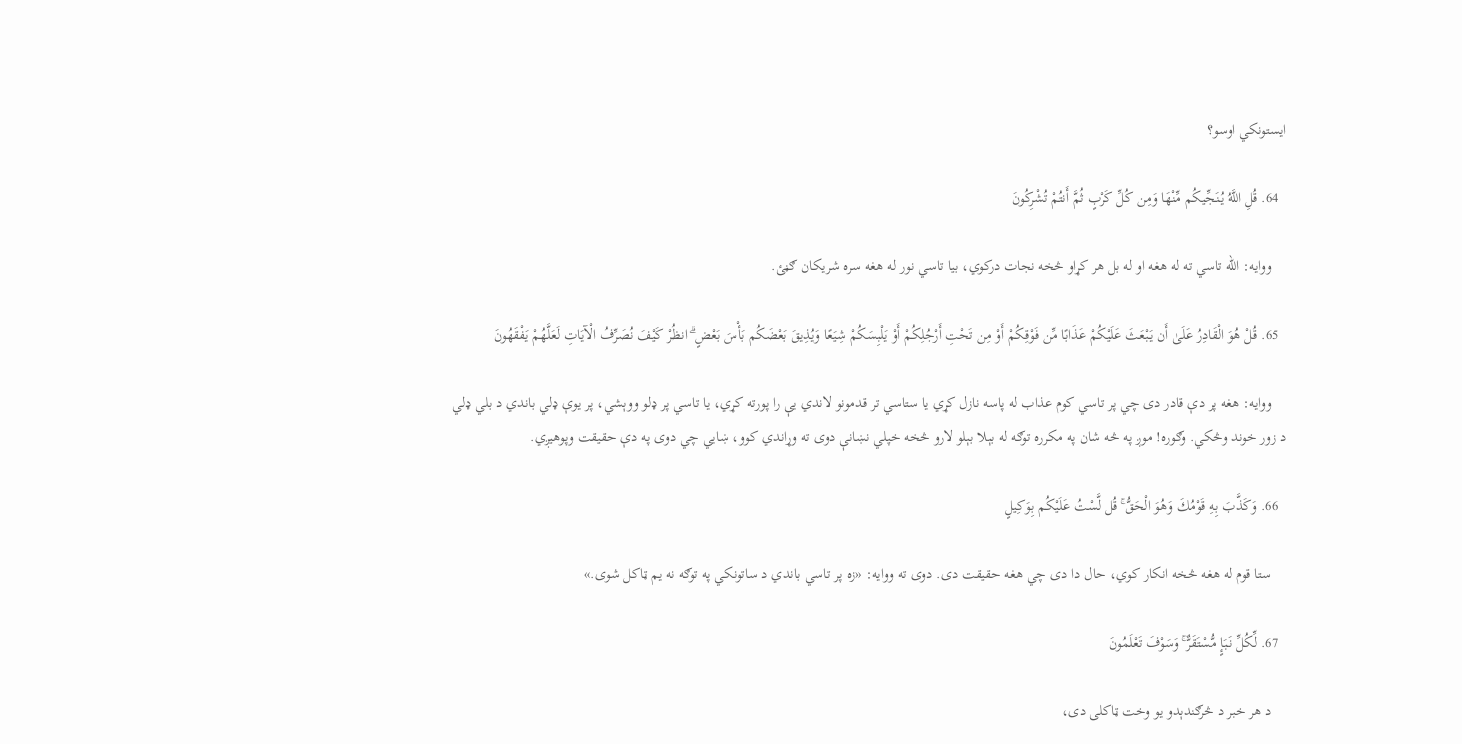ايستونكي اوسو؟

  64. قُلِ اللَّهُ يُنَجِّيكُم مِّنْهَا وَمِن كُلِّ كَرْبٍ ثُمَّ أَنتُمْ تُشْرِكُونَ

    ووايه: الله تاسي ته له هغه او له بل هر کړاو څخه نجات دركوي، بيا تاسي نور له هغه سره شريكان ګڼئ.

  65. قُلْ هُوَ الْقَادِرُ عَلَىٰ أَن يَبْعَثَ عَلَيْكُمْ عَذَابًا مِّن فَوْقِكُمْ أَوْ مِن تَحْتِ أَرْجُلِكُمْ أَوْ يَلْبِسَكُمْ شِيَعًا وَيُذِيقَ بَعْضَكُم بَأْسَ بَعْضٍ ۗ انظُرْ كَيْفَ نُصَرِّفُ الْآيَاتِ لَعَلَّهُمْ يَفْقَهُونَ

    ووايه: هغه پر دې قادر دى چي پر تاسي كوم عذاب له پاسه نازل کړي يا ستاسي تر قدمونو لاندي یې را پورته کړي، يا تاسي پر ډلو ووېشي، پر يوې ډلي باندي د بلي ډلي د زور خوند وڅكي. وګوره! موږ په څه شان په مكرره توګه له بېلا بېلو لارو څخه خپلي نښانې دوى ته وړاندي كوو، ښايي چي دوى په دې حقيقت وپوهیږي.

  66. وَكَذَّبَ بِهِ قَوْمُكَ وَهُوَ الْحَقُّ ۚ قُل لَّسْتُ عَلَيْكُم بِوَكِيلٍ

    ستا قوم له هغه څخه انكار كوي، حال دا دى چي هغه حقيقت دى. دوى ته ووايه: «زه پر تاسي باندي د ساتونکي په توګه نه يم ټاکل شوى.»

  67. لِّكُلِّ نَبَإٍ مُّسْتَقَرٌّ ۚ وَسَوْفَ تَعْلَمُونَ

    د هر خبر د څرګندېدو يو وخت ټاكلى دى،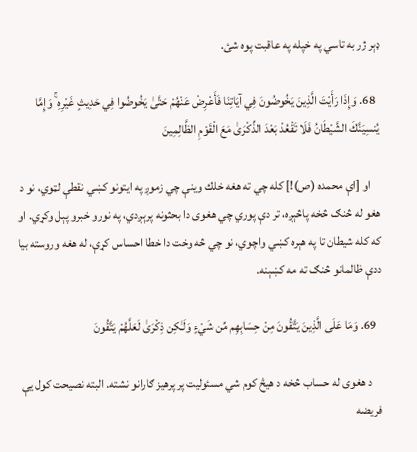ډېر ژر به تاسي په خپله په عاقبت پوه شئ.

  68. وَإِذَا رَأَيْتَ الَّذِينَ يَخُوضُونَ فِي آيَاتِنَا فَأَعْرِضْ عَنْهُمْ حَتَّىٰ يَخُوضُوا فِي حَدِيثٍ غَيْرِهِ ۚ وَإِمَّا يُنسِيَنَّكَ الشَّيْطَانُ فَلَا تَقْعُدْ بَعْدَ الذِّكْرَىٰ مَعَ الْقَوْمِ الظَّالِمِينَ

    او [اې محمده (ص)!] كله چي ته هغه خلك وینې چي زموږ په ايتونو کښي نقطې لټوي، نو د هغو له څنګ څخه پاڅېږه، تر دې پوري چي هغوى دا بحثونه پرېږدي، په نورو خبرو پېل وکړي. او كه كله شيطان تا په هېره کښي واچوي، نو چي څه وخت دا خطا احساس کړې، له هغه وروسته بيا ددې ظالمانو څنګ ته مه کښېنه.

  69. وَمَا عَلَى الَّذِينَ يَتَّقُونَ مِنْ حِسَابِهِم مِّن شَيْءٍ وَلَـٰكِن ذِكْرَىٰ لَعَلَّهُمْ يَتَّقُونَ

    د هغوى له حساب څخه د هیڅ كوم شي مسئوليت پر پرهيز ګارانو نشته. البته نصيحت كول یې فريضه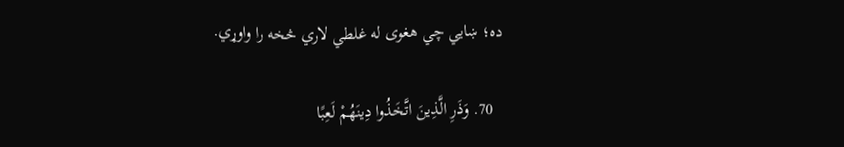ده؛ ښايي چي هغوى له غلطي لاري څخه را واوړي.

  70. وَذَرِ الَّذِينَ اتَّخَذُوا دِينَهُمْ لَعِبًا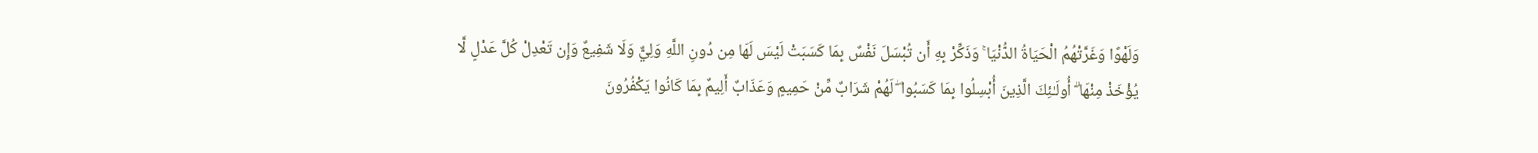وَلَهْوًا وَغَرَّتْهُمُ الْحَيَاةُ الدُّنْيَا ۚ وَذَكِّرْ بِهِ أَن تُبْسَلَ نَفْسٌ بِمَا كَسَبَتْ لَيْسَ لَهَا مِن دُونِ اللَّهِ وَلِيٌّ وَلَا شَفِيعٌ وَإِن تَعْدِلْ كُلَّ عَدْلٍ لَّا يُؤْخَذْ مِنْهَا ۗ أُولَـٰئِكَ الَّذِينَ أُبْسِلُوا بِمَا كَسَبُوا ۖ لَهُمْ شَرَابٌ مِّنْ حَمِيمٍ وَعَذَابٌ أَلِيمٌ بِمَا كَانُوا يَكْفُرُونَ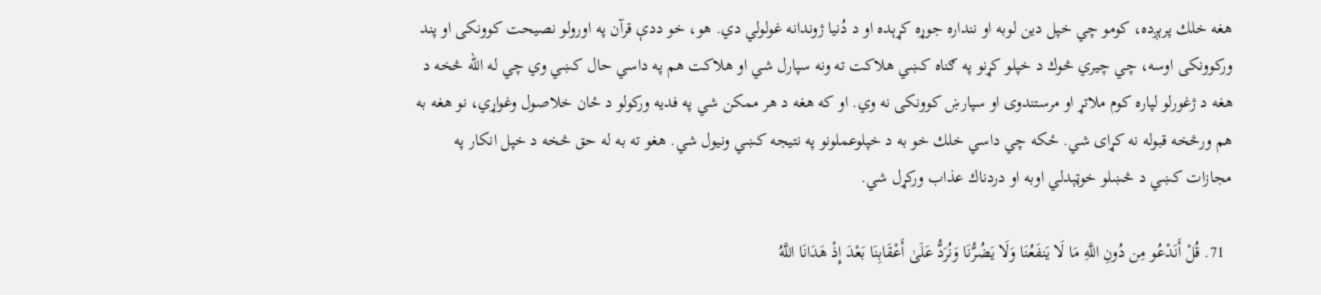هغه خلك پرېږده، کومو چي خپل دين لوبه او ننداره جوړه کړېده او د دُنيا ژوندانه غولولي دي. هو، خو ددې قرآن په اورولو نصيحت كوونكى او پند وركوونكى اوسه، چي چيري څوك د خپلو کړنو په ګناه کښي هلاکت ته ونه سپارل شي او هلاکت هم په داسي حال کښي وي چي له الله څخه د هغه د ژغورلو لپاره كوم ملاتړ او مرستندوى او سپارښ كوونكى نه وي. او كه هغه د هر ممكن شي په فديه وركولو د ځان خلاصول وغواړي، نو هغه به هم ورڅخه قبوله نه کړای شي. ځكه چي داسي خلك خو به د خپلوعملونو په نتيجه کښي ونيول شي. هغو ته به له حق څخه د خپل انكار په مجازات کښي د څښلو خوټېدلي اوبه او دردناك عذاب ورکړل شي.

  71. قُلْ أَنَدْعُو مِن دُونِ اللَّهِ مَا لَا يَنفَعُنَا وَلَا يَضُرُّنَا وَنُرَدُّ عَلَىٰ أَعْقَابِنَا بَعْدَ إِذْ هَدَانَا اللَّهُ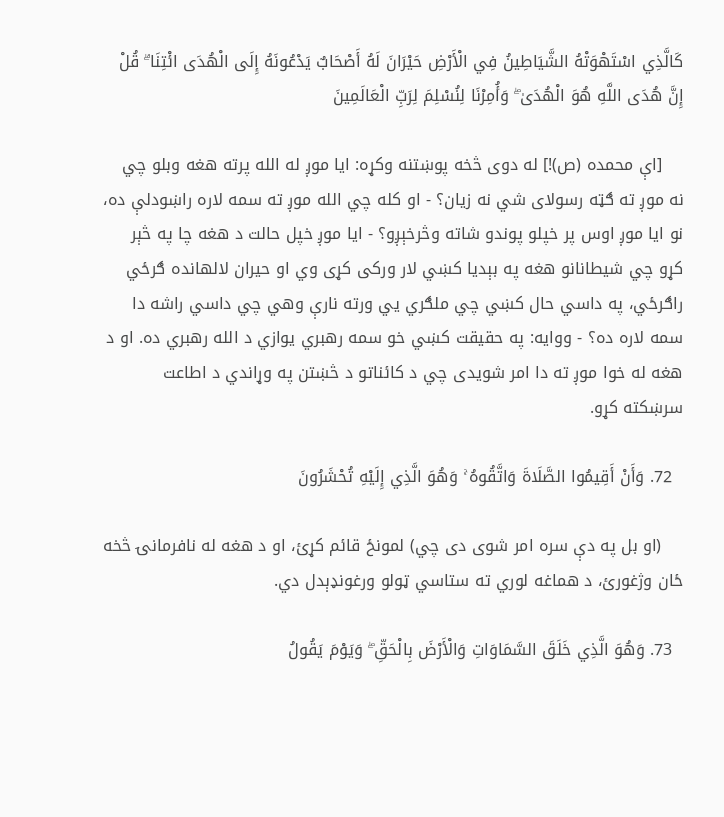كَالَّذِي اسْتَهْوَتْهُ الشَّيَاطِينُ فِي الْأَرْضِ حَيْرَانَ لَهُ أَصْحَابٌ يَدْعُونَهُ إِلَى الْهُدَى ائْتِنَا ۗ قُلْ إِنَّ هُدَى اللَّهِ هُوَ الْهُدَىٰ ۖ وَأُمِرْنَا لِنُسْلِمَ لِرَبِّ الْعَالَمِينَ

    [اې محمده (ص)!] له دوى څخه پوښتنه وکړه: ايا موږ له الله پرته هغه وبلو چي نه موږ ته ګټه رسولای شي نه زيان؟ - او كله چي الله موږ ته سمه لاره راښودلې ده، نو ايا موږ اوس پر خپلو پوندو شاته وڅرخېږو؟ - ايا موږ خپل حالت د هغه چا په څېر کړو چي شيطانانو هغه په بېديا کښي لار وركى کړی وي او حيران لالهانده ګرځي راګرځي، په داسي حال کښي چي ملګري يي ورته نارې وهي چي داسي راشه دا سمه لاره ده؟ - ووايه: په حقيقت کښي خو سمه رهبري یوازي د الله رهبري ده. او د هغه له خوا موږ ته دا امر شويدى چي د كائناتو د څښتن په وړاندي د اطاعت سرښكته کړو.

  72. وَأَنْ أَقِيمُوا الصَّلَاةَ وَاتَّقُوهُ ۚ وَهُوَ الَّذِي إِلَيْهِ تُحْشَرُونَ

    (او بل په دې سره امر شوی دی چي) لمونځ قائم کړئ، او د هغه له نافرمانۍ څخه ځان وژغورئ، د هماغه لوري ته ستاسي ټولو ورغونډېدل دي.

  73. وَهُوَ الَّذِي خَلَقَ السَّمَاوَاتِ وَالْأَرْضَ بِالْحَقِّ ۖ وَيَوْمَ يَقُولُ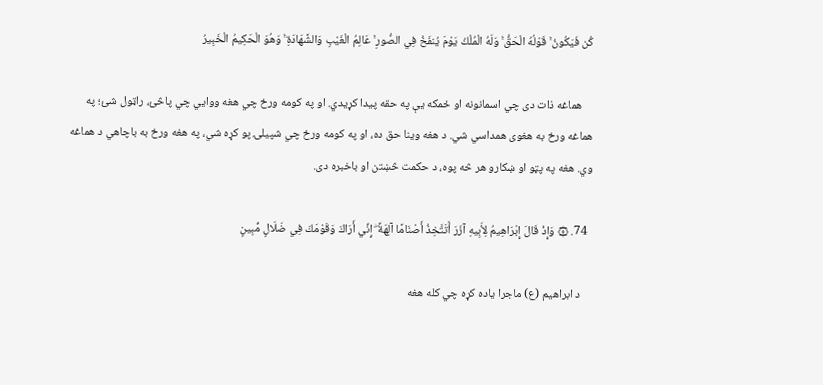كُن فَيَكُونُ ۚ قَوْلُهُ الْحَقُّ ۚ وَلَهُ الْمُلْكُ يَوْمَ يُنفَخُ فِي الصُّورِ ۚ عَالِمُ الْغَيْبِ وَالشَّهَادَةِ ۚ وَهُوَ الْحَكِيمُ الْخَبِيرُ

    هماغه ذات دى چي اسمانونه او ځمکه یې په حقه پيدا کړيدي. او په كومه ورځ چي هغه ووايي چي پاڅئ، راټول شئ؛ په هماغه ورځ به هغوی همداسي شي. د هغه وينا حق ده، او په كومه ورځ چي شپيلۍ پو کړه شي، په هغه ورځ به باچاهي د هماغه وي. هغه په پټو او ښكارو هر څه پوه، د حکمت څښتن او باخبره دى.

  74. ۞ وَإِذْ قَالَ إِبْرَاهِيمُ لِأَبِيهِ آزَرَ أَتَتَّخِذُ أَصْنَامًا آلِهَةً ۖ إِنِّي أَرَاكَ وَقَوْمَكَ فِي ضَلَالٍ مُّبِينٍ

    د ابراهيم (ع) ماجرا ياده کړه چي كله هغه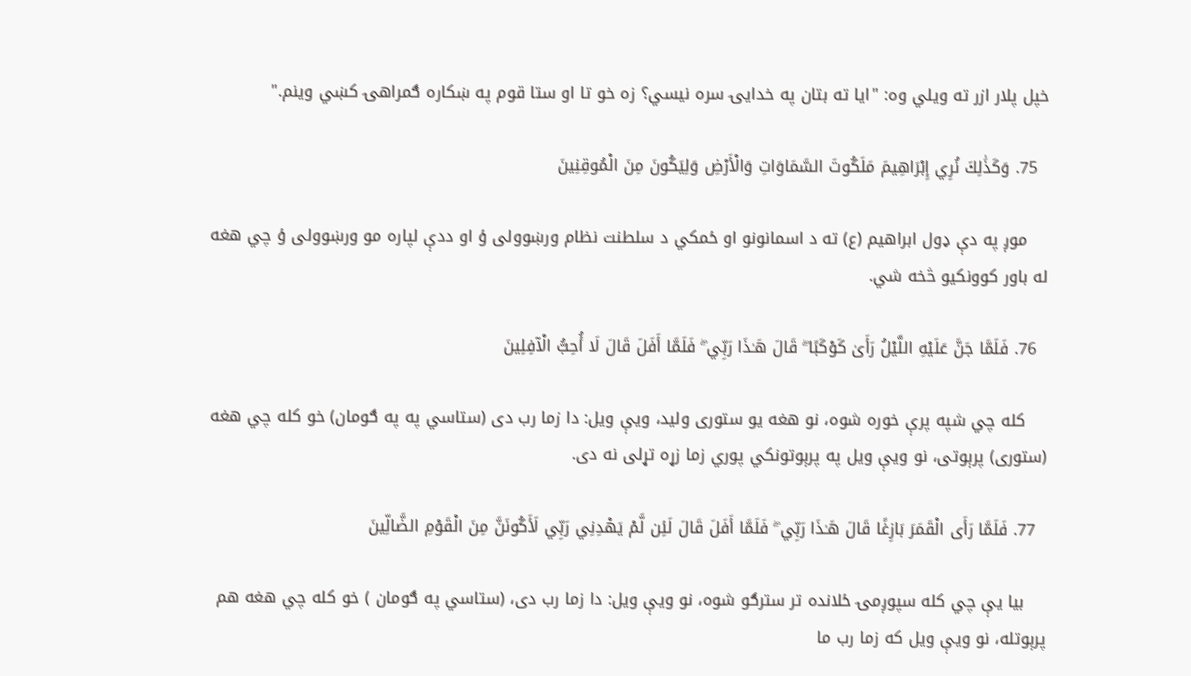خپل پلار ازر ته ويلي وه: "ايا ته بتان په خدايۍ سره نيسي؟ زه خو تا او ستا قوم په ښكاره ګمراهۍ کښي وينم."

  75. وَكَذَٰلِكَ نُرِي إِبْرَاهِيمَ مَلَكُوتَ السَّمَاوَاتِ وَالْأَرْضِ وَلِيَكُونَ مِنَ الْمُوقِنِينَ

    موږ په دې ډول ابراهيم (ع) ته د اسمانونو او ځمكي د سلطنت نظام ورښوولى ؤ او ددې لپاره مو ورښوولى ؤ چي هغه له باور كوونكيو څخه شي.

  76. فَلَمَّا جَنَّ عَلَيْهِ اللَّيْلُ رَأَىٰ كَوْكَبًا ۖ قَالَ هَـٰذَا رَبِّي ۖ فَلَمَّا أَفَلَ قَالَ لَا أُحِبُّ الْآفِلِينَ

    كله چي شپه پرې خوره شوه، نو هغه يو ستورى وليد، ویې ويل: دا زما رب دى (ستاسي په په ګومان) خو كله چي هغه (ستوری) پرېوتی، نو ویې ويل په پرېوتونكي پوري زما زړه تړلى نه دى.

  77. فَلَمَّا رَأَى الْقَمَرَ بَازِغًا قَالَ هَـٰذَا رَبِّي ۖ فَلَمَّا أَفَلَ قَالَ لَئِن لَّمْ يَهْدِنِي رَبِّي لَأَكُونَنَّ مِنَ الْقَوْمِ الضَّالِّينَ

    بيا یې چي كله سپوږمۍ ځلانده تر سترګو شوه، نو ویې ويل: دا زما رب دی، (ستاسي په ګومان ) خو كله چي هغه هم پرېوتله، نو ویې ويل كه زما رب ما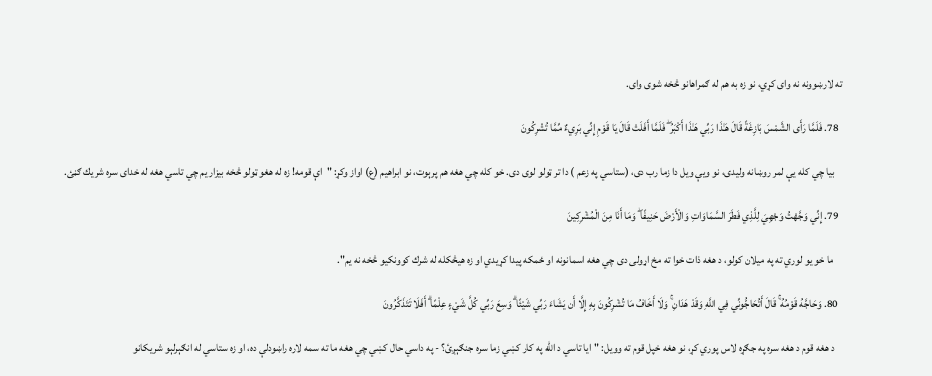ته لارښوونه نه واى کړي، نو زه به هم له ګمراهانو څخه شوى واى.

  78. فَلَمَّا رَأَى الشَّمْسَ بَازِغَةً قَالَ هَـٰذَا رَبِّي هَـٰذَا أَكْبَرُ ۖ فَلَمَّا أَفَلَتْ قَالَ يَا قَوْمِ إِنِّي بَرِيءٌ مِّمَّا تُشْرِكُونَ

    بيا چي كله یې لمر روښانه وليدی، نو ویې ويل دا زما رب دی، (ستاسي په زعم ) دا تر ټولو لوى دى. خو كله چي هغه هم پرېوت، نو ابراهيم (ع) اواز وکړ: "اې قومه! زه له هغو ټولو څخه بيزار يم چي تاسي هغه له خداى سره شريك ګڼئ.

  79. إِنِّي وَجَّهْتُ وَجْهِيَ لِلَّذِي فَطَرَ السَّمَاوَاتِ وَالْأَرْضَ حَنِيفًا ۖ وَمَا أَنَا مِنَ الْمُشْرِكِينَ

    ما خو يو لوري ته په میلان كولو، د هغه ذات خوا ته مخ اړولی دى چي هغه اسمانونه او ځمکه پيدا کړيدي او زه هیڅكله له شرك كوونكيو څخه نه يم".

  80. وَحَاجَّهُ قَوْمُهُ ۚ قَالَ أَتُحَاجُّونِّي فِي اللَّهِ وَقَدْ هَدَانِ ۚ وَلَا أَخَافُ مَا تُشْرِكُونَ بِهِ إِلَّا أَن يَشَاءَ رَبِّي شَيْئًا ۗ وَسِعَ رَبِّي كُلَّ شَيْءٍ عِلْمًا ۗ أَفَلَا تَتَذَكَّرُونَ

    د هغه قوم د هغه سره په جګړه لاس پوري کړ، نو هغه خپل قوم ته وويل: "ايا تاسي د الله په كار کښي زما سره جنګېږئ؟ - په داسي حال کښي چي هغه ما ته سمه لاره راښودلې ده، او زه ستاسي له انګېرلېو شريكانو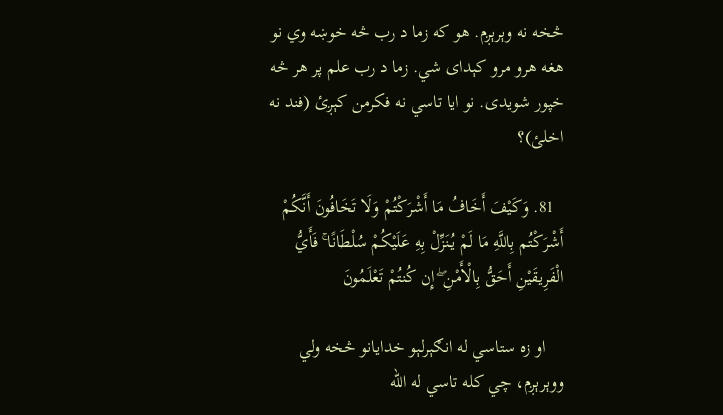څخه نه وېرېږم. هو كه زما د رب څه خوښه وي نو هغه هرو مرو کېدای شي. زما د رب علم پر هر څه خپور شويدى. نو ايا تاسي نه فكرمن کېږئ (فند نه اخلئ)؟

  81. وَكَيْفَ أَخَافُ مَا أَشْرَكْتُمْ وَلَا تَخَافُونَ أَنَّكُمْ أَشْرَكْتُم بِاللَّهِ مَا لَمْ يُنَزِّلْ بِهِ عَلَيْكُمْ سُلْطَانًا ۚ فَأَيُّ الْفَرِيقَيْنِ أَحَقُّ بِالْأَمْنِ ۖ إِن كُنتُمْ تَعْلَمُونَ

    او زه ستاسي له انګېرلېو خدايانو څخه ولي ووېرېږم، چي كله تاسي له الله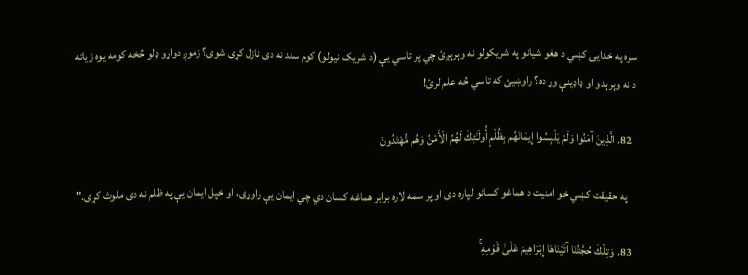سره په خدايۍ کښي د هغو شيانو په شريكولو نه وېرېږئ چي پر تاسي يې (د شریک نیولو) كوم سند نه دى نازل کړی شوى؟ زموږ دواړو ډلو څخه كومه يوه زياته د نه وېرېدو او ډاډينې وړ ده؟ راوښيئ كه تاسي څه علم لرئ!

  82. الَّذِينَ آمَنُوا وَلَمْ يَلْبِسُوا إِيمَانَهُم بِظُلْمٍ أُولَـٰئِكَ لَهُمُ الْأَمْنُ وَهُم مُّهْتَدُونَ

    په حقيقت کښي خو امنيت د هماغو كسانو لپاره دى او پر سمه لاره برابر هماغه كسان دي چي ايمان یې راوړى، او خپل ايمان یې په ظلم نه دى ملوث کړی."

  83. وَتِلْكَ حُجَّتُنَا آتَيْنَاهَا إِبْرَاهِيمَ عَلَىٰ قَوْمِهِ ۚ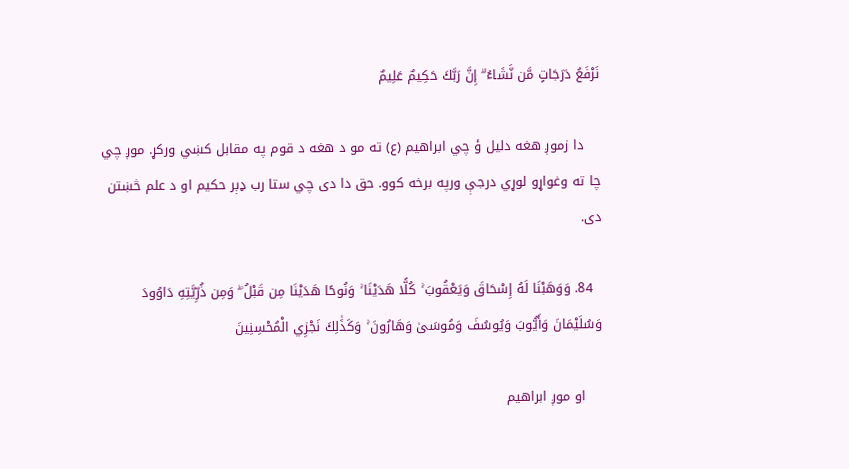نَرْفَعُ دَرَجَاتٍ مَّن نَّشَاءُ ۗ إِنَّ رَبَّكَ حَكِيمٌ عَلِيمٌ

    دا زموږ هغه دلیل ؤ چي ابراهيم (ع) ته مو د هغه د قوم په مقابل کښي ورکړ. موږ چي چا ته وغواړو لوړي درجې ورپه برخه كوو. حق دا دى چي ستا رب ډېر حكيم او د علم څښتن دى.

  84. وَوَهَبْنَا لَهُ إِسْحَاقَ وَيَعْقُوبَ ۚ كُلًّا هَدَيْنَا ۚ وَنُوحًا هَدَيْنَا مِن قَبْلُ ۖ وَمِن ذُرِّيَّتِهِ دَاوُودَ وَسُلَيْمَانَ وَأَيُّوبَ وَيُوسُفَ وَمُوسَىٰ وَهَارُونَ ۚ وَكَذَٰلِكَ نَجْزِي الْمُحْسِنِينَ

    او موږ ابراهيم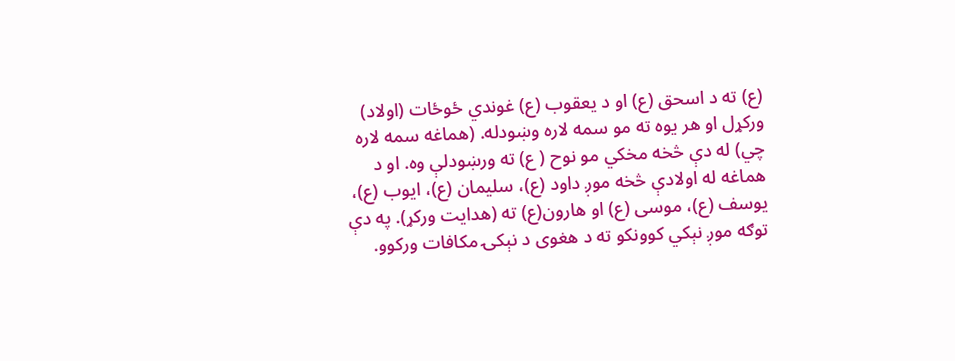(ع) ته د اسحق (ع) او د يعقوب (ع) غوندي ځوځات (اولاد) ورکړل او هر يوه ته مو سمه لاره وښودله. (هماغه سمه لاره چي) له دې څخه مخکي مو نوح ( ع) ته ورښودلې وه. او د هماغه له اولادې څخه موږ داود (ع)، سليمان (ع)، ايوب (ع)، يوسف (ع)، موسى (ع) او هارون(ع) ته (هدايت ورکړ). په دې توګه موږ نېکي كوونكو ته د هغوى د نېکۍ مكافات وركوو.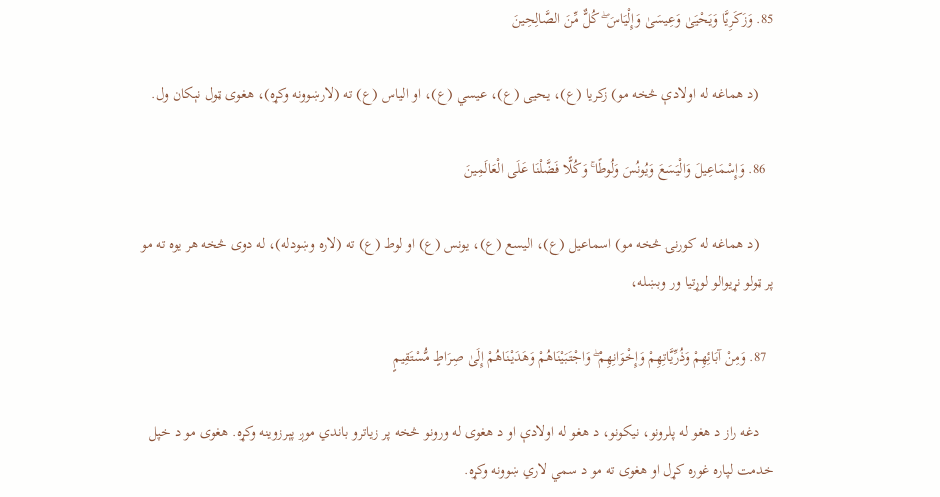85. وَزَكَرِيَّا وَيَحْيَىٰ وَعِيسَىٰ وَإِلْيَاسَ ۖ كُلٌّ مِّنَ الصَّالِحِينَ

    (د هماغه له اولادې څخه مو) زكريا (ع)، يحيى (ع)، عيسي (ع)، او الياس (ع) ته (لارښوونه وکړه)، هغوى ټول نېکان ول.

  86. وَإِسْمَاعِيلَ وَالْيَسَعَ وَيُونُسَ وَلُوطًا ۚ وَكُلًّا فَضَّلْنَا عَلَى الْعَالَمِينَ

    (د هماغه له كورنۍ څخه مو) اسماعيل (ع)، اليسع (ع)، يونس (ع) او لوط (ع) ته (لاره وښودله)، له دوى څخه هر يوه ته مو پر ټولو نړیوالو لوړتيا ور وبښله،

  87. وَمِنْ آبَائِهِمْ وَذُرِّيَّاتِهِمْ وَإِخْوَانِهِمْ ۖ وَاجْتَبَيْنَاهُمْ وَهَدَيْنَاهُمْ إِلَىٰ صِرَاطٍ مُّسْتَقِيمٍ

    دغه راز د هغو له پلرونو، نیکونو، د هغو له اولادې او د هغوى له ورونو څخه پر زياترو باندي موږ پېرزوينه وکړه. هغوى مو د خپل خدمت لپاره غوره کړل او هغوى ته مو د سمي لاري ښوونه وکړه.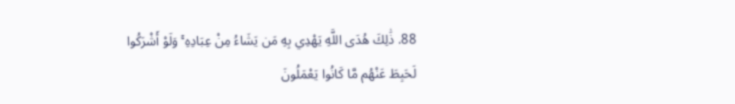88. ذَٰلِكَ هُدَى اللَّهِ يَهْدِي بِهِ مَن يَشَاءُ مِنْ عِبَادِهِ ۚ وَلَوْ أَشْرَكُوا لَحَبِطَ عَنْهُم مَّا كَانُوا يَعْمَلُونَ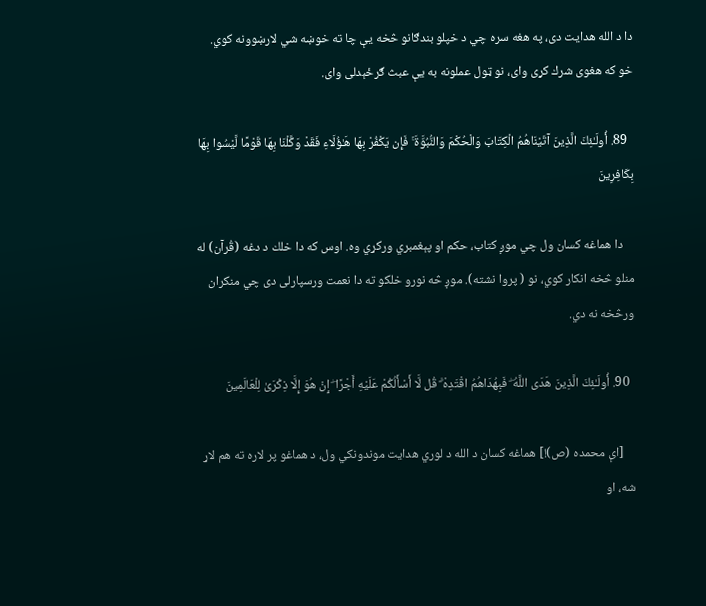دا د الله هدايت دى، په هغه سره چي د خپلو بندګانو څخه يې چا ته خوښه شي لارښوونه كوي. خو كه هغوى شرك کړی واى، نو ټول عملونه به يې عبث ګرځېدلى واى.

  89. أُولَـٰئِكَ الَّذِينَ آتَيْنَاهُمُ الْكِتَابَ وَالْحُكْمَ وَالنُّبُوَّةَ ۚ فَإِن يَكْفُرْ بِهَا هَـٰؤُلَاءِ فَقَدْ وَكَّلْنَا بِهَا قَوْمًا لَّيْسُوا بِهَا بِكَافِرِينَ

    دا هماغه كسان ول چي موږ كتاب، حكم او پېغمبري ورکړي وه. اوس كه دا خلك د دغه (قُرآن) له منلو څخه انكار كوي، نو ( پروا نشته). موږ څه نورو خلكو ته دا نعمت ورسپارلى دى چي منكران ورڅخه نه دي.

  90. أُولَـٰئِكَ الَّذِينَ هَدَى اللَّهُ ۖ فَبِهُدَاهُمُ اقْتَدِهْ ۗ قُل لَّا أَسْأَلُكُمْ عَلَيْهِ أَجْرًا ۖ إِنْ هُوَ إِلَّا ذِكْرَىٰ لِلْعَالَمِينَ

    [اې محمده (ص)!] هماغه كسان د الله د لوري هدايت موندونكي ول، د هماغو پر لاره ته هم لاړ شه، او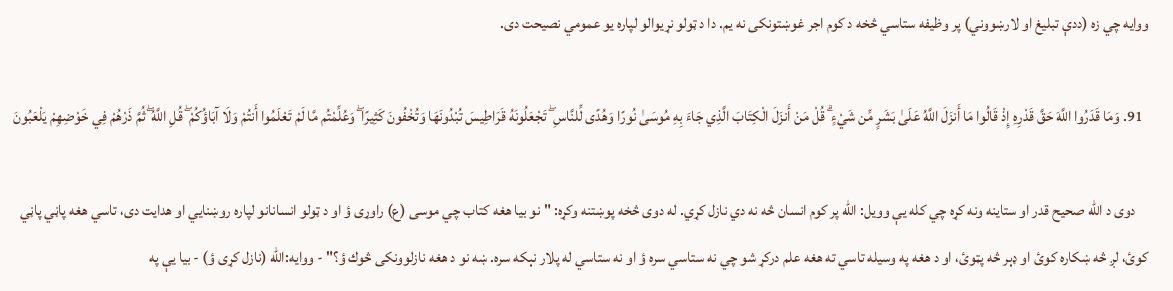ووايه چي زه (ددې تبليغ او لارښووني) پر وظيفه ستاسي څخه د كوم اجر غوښتونكى نه يم. دا د ټولو نړیوالو لپاره يو عمومي نصيحت دى.

  91. وَمَا قَدَرُوا اللَّهَ حَقَّ قَدْرِهِ إِذْ قَالُوا مَا أَنزَلَ اللَّهُ عَلَىٰ بَشَرٍ مِّن شَيْءٍ ۗ قُلْ مَنْ أَنزَلَ الْكِتَابَ الَّذِي جَاءَ بِهِ مُوسَىٰ نُورًا وَهُدًى لِّلنَّاسِ ۖ تَجْعَلُونَهُ قَرَاطِيسَ تُبْدُونَهَا وَتُخْفُونَ كَثِيرًا ۖ وَعُلِّمْتُم مَّا لَمْ تَعْلَمُوا أَنتُمْ وَلَا آبَاؤُكُمْ ۖ قُلِ اللَّهُ ۖ ثُمَّ ذَرْهُمْ فِي خَوْضِهِمْ يَلْعَبُونَ

    دوى د الله صحيح قدر او ستاينه ونه کړه چي كله یې وويل: الله پر كوم انسان څه نه دي نازل کړي. له دوى څخه پوښتنه وکړه: "نو بيا هغه كتاب چي موسى (ع) راوړى ؤ او د ټولو انسانانو لپاره روښنايي او هدايت دی، تاسي هغه پاڼي پاڼي كوئ، لږ څه ښكاره كوئ او ډېر څه پټوئ، او د هغه په وسيله تاسي ته هغه علم درکړ شو چي نه ستاسي سره ؤ او نه ستاسي له پلار نېکه سره. ښه نو د هغه نازلوونكى څوك ؤ؟" - ووايه:الله (نازل کړی ؤ) - بيا یې په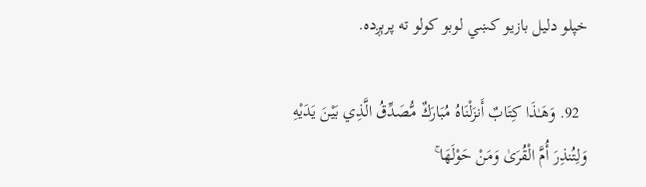خپلو دليل بازيو کښي لوبو كولو ته پرېږده.

  92. وَهَـٰذَا كِتَابٌ أَنزَلْنَاهُ مُبَارَكٌ مُّصَدِّقُ الَّذِي بَيْنَ يَدَيْهِ وَلِتُنذِرَ أُمَّ الْقُرَىٰ وَمَنْ حَوْلَهَا ۚ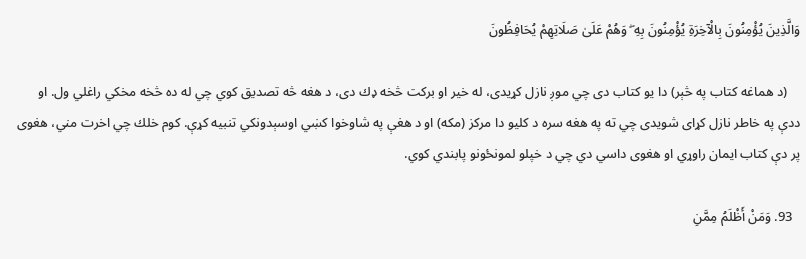وَالَّذِينَ يُؤْمِنُونَ بِالْآخِرَةِ يُؤْمِنُونَ بِهِ ۖ وَهُمْ عَلَىٰ صَلَاتِهِمْ يُحَافِظُونَ

    (د هماغه كتاب په څېر) دا يو كتاب دى چي موږ نازل کړيدى، له خير او بركت څخه ډك دى، د هغه څه تصديق كوي چي له ده څخه مخکي راغلي ول. او ددې په خاطر نازل کړای شويدى چي ته په هغه سره د كليو دا مركز (مكه) او د هغې په شاوخوا کښي اوسېدونكي تنبيه کړې. كوم خلك چي اخرت مني، هغوى پر دې كتاب ايمان راوړي او هغوى داسي دي چي د خپلو لمونځونو پابندي كوي.

  93. وَمَنْ أَظْلَمُ مِمَّنِ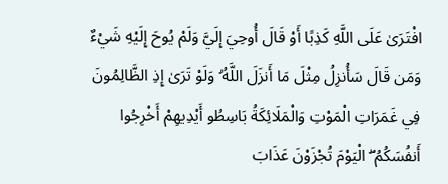افْتَرَىٰ عَلَى اللَّهِ كَذِبًا أَوْ قَالَ أُوحِيَ إِلَيَّ وَلَمْ يُوحَ إِلَيْهِ شَيْءٌ وَمَن قَالَ سَأُنزِلُ مِثْلَ مَا أَنزَلَ اللَّهُ ۗ وَلَوْ تَرَىٰ إِذِ الظَّالِمُونَ فِي غَمَرَاتِ الْمَوْتِ وَالْمَلَائِكَةُ بَاسِطُو أَيْدِيهِمْ أَخْرِجُوا أَنفُسَكُمُ ۖ الْيَوْمَ تُجْزَوْنَ عَذَابَ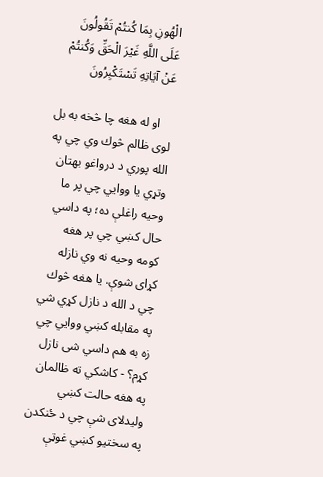الْهُونِ بِمَا كُنتُمْ تَقُولُونَ عَلَى اللَّهِ غَيْرَ الْحَقِّ وَكُنتُمْ عَنْ آيَاتِهِ تَسْتَكْبِرُونَ

    او له هغه چا څخه به بل لوى ظالم څوك وي چي په الله پوري د درواغو بهتان وتړي يا ووايي چي پر ما وحیه راغلې ده؛ په داسي حال کښي چي پر هغه كومه وحیه نه وي نازله کړای شوې. يا هغه څوك چي د الله د نازل کړي شي په مقابله کښي ووايي چي زه به هم داسي شى نازل کړم؟ - كاشكي ته ظالمان په هغه حالت کښي ولیدلای شې چي د ځنكدن په سختيو کښي غوټې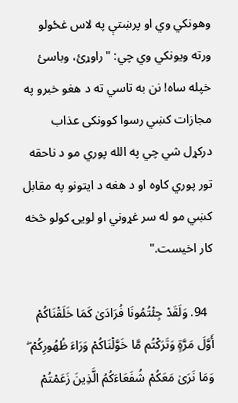وهونكي وي او پرښتې په لاس غځولو ورته ويونكي وي چي: "راوړئ، وباسئ خپله ساه! نن به تاسي ته د هغو خبرو په مجازات کښي رسوا كوونكى عذاب درکړل شي چي په الله پوري مو د ناحقه تور پوري کاوه او د هغه د ايتونو په مقابل کښي مو له سر غړوني او لويۍ كولو څخه كار اخيست."

  94. وَلَقَدْ جِئْتُمُونَا فُرَادَىٰ كَمَا خَلَقْنَاكُمْ أَوَّلَ مَرَّةٍ وَتَرَكْتُم مَّا خَوَّلْنَاكُمْ وَرَاءَ ظُهُورِكُمْ ۖ وَمَا نَرَىٰ مَعَكُمْ شُفَعَاءَكُمُ الَّذِينَ زَعَمْتُمْ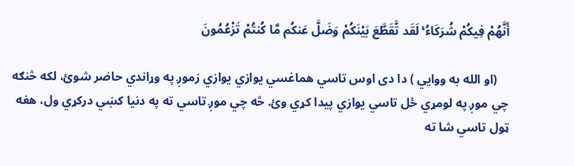أَنَّهُمْ فِيكُمْ شُرَكَاءُ ۚ لَقَد تَّقَطَّعَ بَيْنَكُمْ وَضَلَّ عَنكُم مَّا كُنتُمْ تَزْعُمُونَ

    (او الله به ووايي ) دا دى اوس تاسي هماغسي یوازي یوازي زموږ په وړاندي حاضر شوئ، لكه څنګه چي موږ په لومړي ځل تاسي یوازي پيدا کړي وئ. څه چي موږ تاسي ته په دنيا کښي درکړي ول، هغه ټول تاسي شا ته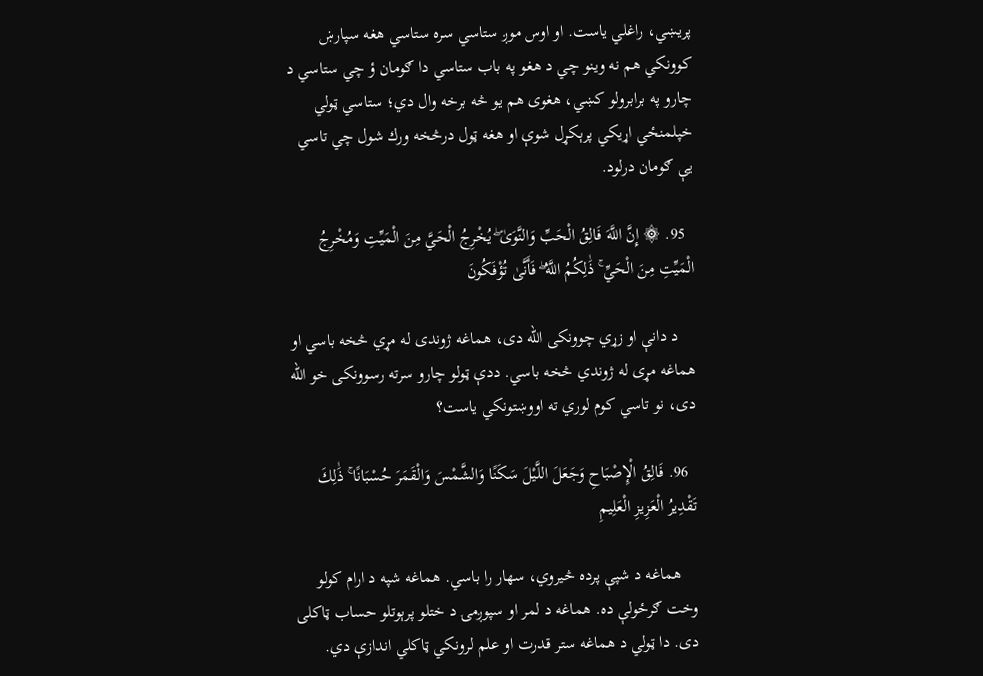پريښي، راغلي ياست. او اوس موږ ستاسي سره ستاسي هغه سپارښ كوونكي هم نه وينو چي د هغو په باب ستاسي دا ګومان ؤ چي ستاسي د چارو په برابرولو کښي، هغوى هم يو څه برخه وال دي؛ ستاسي ټولي خپلمنځي اړیکي پرېکړل شوې او هغه ټول درڅخه ورك شول چي تاسي يې ګومان درلود.

  95. ۞ إِنَّ اللَّهَ فَالِقُ الْحَبِّ وَالنَّوَىٰ ۖ يُخْرِجُ الْحَيَّ مِنَ الْمَيِّتِ وَمُخْرِجُ الْمَيِّتِ مِنَ الْحَيِّ ۚ ذَٰلِكُمُ اللَّهُ ۖ فَأَنَّىٰ تُؤْفَكُونَ

    د دانې او زړي چوونكى الله دى، هماغه ژوندى له مړي څخه باسي او هماغه مړى له ژوندي څخه باسي. ددې ټولو چارو سرته رسوونكى خو الله دى، نو تاسي كوم لوري ته اووښتونكي ياست؟

  96. فَالِقُ الْإِصْبَاحِ وَجَعَلَ اللَّيْلَ سَكَنًا وَالشَّمْسَ وَالْقَمَرَ حُسْبَانًا ۚ ذَٰلِكَ تَقْدِيرُ الْعَزِيزِ الْعَلِيمِ

    هماغه د شپې پرده څيروي، سهار را باسي. هماغه شپه د ارام كولو وخت ګرځولې ده. هماغه د لمر او سپوږمۍ د ختلو پرېوتلو حساب ټاكلى دى. دا ټولي د هماغه ستر قدرت او علم لرونكي ټاكلي اندازې دي.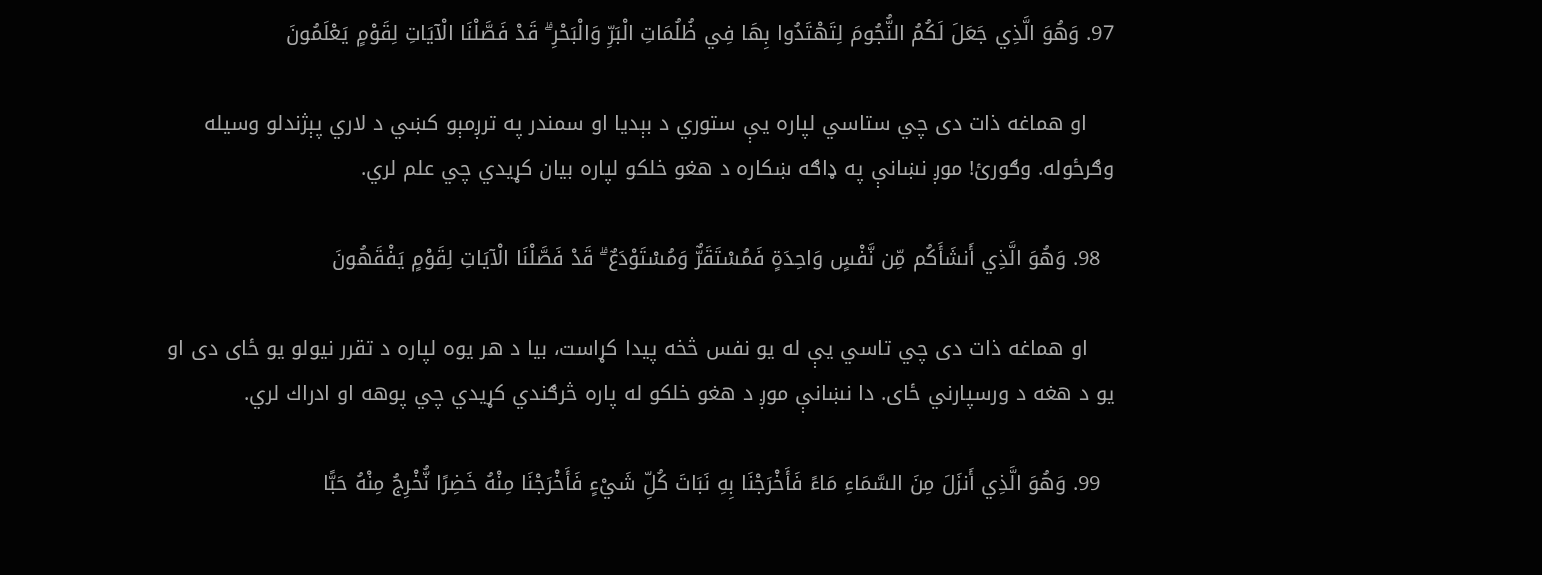97. وَهُوَ الَّذِي جَعَلَ لَكُمُ النُّجُومَ لِتَهْتَدُوا بِهَا فِي ظُلُمَاتِ الْبَرِّ وَالْبَحْرِ ۗ قَدْ فَصَّلْنَا الْآيَاتِ لِقَوْمٍ يَعْلَمُونَ

    او هماغه ذات دى چي ستاسي لپاره یې ستوري د بېديا او سمندر په ترږمېو کښي د لاري پېژندلو وسيله وګرځوله. وګورئ! موږ نښانې په ډاګه ښكاره د هغو خلكو لپاره بيان کړيدي چي علم لري.

  98. وَهُوَ الَّذِي أَنشَأَكُم مِّن نَّفْسٍ وَاحِدَةٍ فَمُسْتَقَرٌّ وَمُسْتَوْدَعٌ ۗ قَدْ فَصَّلْنَا الْآيَاتِ لِقَوْمٍ يَفْقَهُونَ

    او هماغه ذات دى چي تاسي یې له يو نفس څخه پيدا کړاست، بيا د هر يوه لپاره د تقرر نيولو يو ځاى دى او يو د هغه د ورسپارني ځاى. دا نښانې موږ د هغو خلكو له پاره څرګندي کړيدي چي پوهه او ادراك لري.

  99. وَهُوَ الَّذِي أَنزَلَ مِنَ السَّمَاءِ مَاءً فَأَخْرَجْنَا بِهِ نَبَاتَ كُلِّ شَيْءٍ فَأَخْرَجْنَا مِنْهُ خَضِرًا نُّخْرِجُ مِنْهُ حَبًّا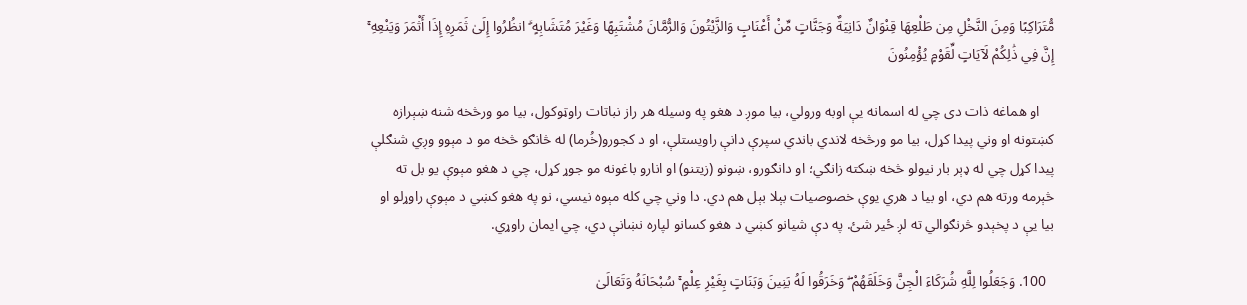مُّتَرَاكِبًا وَمِنَ النَّخْلِ مِن طَلْعِهَا قِنْوَانٌ دَانِيَةٌ وَجَنَّاتٍ مِّنْ أَعْنَابٍ وَالزَّيْتُونَ وَالرُّمَّانَ مُشْتَبِهًا وَغَيْرَ مُتَشَابِهٍ ۗ انظُرُوا إِلَىٰ ثَمَرِهِ إِذَا أَثْمَرَ وَيَنْعِهِ ۚ إِنَّ فِي ذَٰلِكُمْ لَآيَاتٍ لِّقَوْمٍ يُؤْمِنُونَ

    او هماغه ذات دى چي له اسمانه یې اوبه ورولي، بيا موږ د هغو په وسيله هر راز نباتات راوټوكول، بيا مو ورڅخه شنه ښېرازه كښتونه او وني پيدا کړل، بيا مو ورڅخه لاندي باندي سپرې دانې راويستلې، او د كجورو(خُرما) له څانګو څخه مو د مېوو وږي شنګلې پيدا کړل چي له ډېر بار نيولو څخه ښكته زانګي؛ او دانګورو، ښونو (زیتنو) او انارو باغونه مو جوړ کړل، چي د هغو مېوې يو بل ته څېرمه ورته هم دي، او بيا د هري يوې خصوصيات بېلا بېل هم دي. دا وني چي كله مېوه نيسي، نو په هغو کښي د مېوې راوړلو او بيا یې د پخېدو څرنګوالي ته لږ ځير شئ. په دې شيانو کښي د هغو كسانو لپاره نښانې دي، چي ايمان راوړي.

  100. وَجَعَلُوا لِلَّهِ شُرَكَاءَ الْجِنَّ وَخَلَقَهُمْ ۖ وَخَرَقُوا لَهُ بَنِينَ وَبَنَاتٍ بِغَيْرِ عِلْمٍ ۚ سُبْحَانَهُ وَتَعَالَىٰ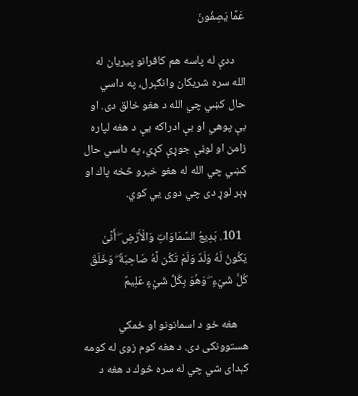عَمَّا يَصِفُونَ

    ددې له پاسه هم كافرانو پيريان له الله سره شريكان وانګېرل، په داسي حال کښي چي الله د هغو خالق دى. او بې پوهي او بې ادراکه یې د هغه لپاره زامن او لوڼې جوړې کړي، په داسي حال کښي چي الله له هغو خبرو څخه پاك او ډېر لوړ دى چي دوى يي كوي.

  101. بَدِيعُ السَّمَاوَاتِ وَالْأَرْضِ ۖ أَنَّىٰ يَكُونُ لَهُ وَلَدٌ وَلَمْ تَكُن لَّهُ صَاحِبَةٌ ۖ وَخَلَقَ كُلَّ شَيْءٍ ۖ وَهُوَ بِكُلِّ شَيْءٍ عَلِيمٌ

    هغه خو د اسمانونو او ځمکي هستوونكى دى. د هغه كوم زوى له كومه کېدای شي چي له سره څوك د هغه د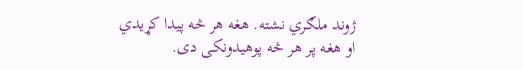ژوند ملګري نشته. هغه هر څه پيدا کړيدي او هغه پر هر څه پوهيدونكى دى.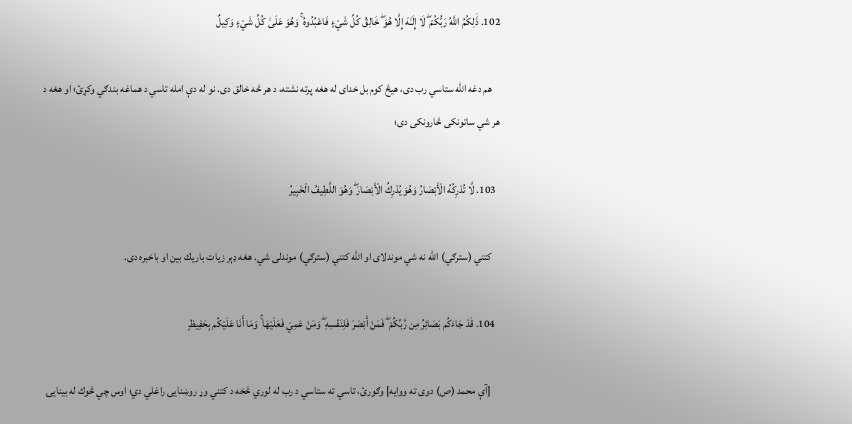102. ذَٰلِكُمُ اللَّهُ رَبُّكُمْ ۖ لَا إِلَـٰهَ إِلَّا هُوَ ۖ خَالِقُ كُلِّ شَيْءٍ فَاعْبُدُوهُ ۚ وَهُوَ عَلَىٰ كُلِّ شَيْءٍ وَكِيلٌ

    هم دغه الله ستاسي رب دی، هیڅ كوم بل خداى له هغه پرته نشته، د هر څه خالق دی. نو له دې امله تاسي د هماغه بندګي وکړئ؛ او هغه د هر شي ساتونكى څارونكى دى؛

  103. لَّا تُدْرِكُهُ الْأَبْصَارُ وَهُوَ يُدْرِكُ الْأَبْصَارَ ۖ وَهُوَ اللَّطِيفُ الْخَبِيرُ

    كتني (سترګي) الله نه شي موندلای او الله كتني (سترګي) موندلى شي. هغه ډېر زيات باريك بين او باخبره دى.

  104. قَدْ جَاءَكُم بَصَائِرُ مِن رَّبِّكُمْ ۖ فَمَنْ أَبْصَرَ فَلِنَفْسِهِ ۖ وَمَنْ عَمِيَ فَعَلَيْهَا ۚ وَمَا أَنَا عَلَيْكُم بِحَفِيظٍ

    [آې محمد (ص) دوی ته ووايه] وګورئ، تاسي ته ستاسي د رب له لوري څخه د كتني وړ روښنايۍ راغلي دي؛ اوس چي څوك له بينايۍ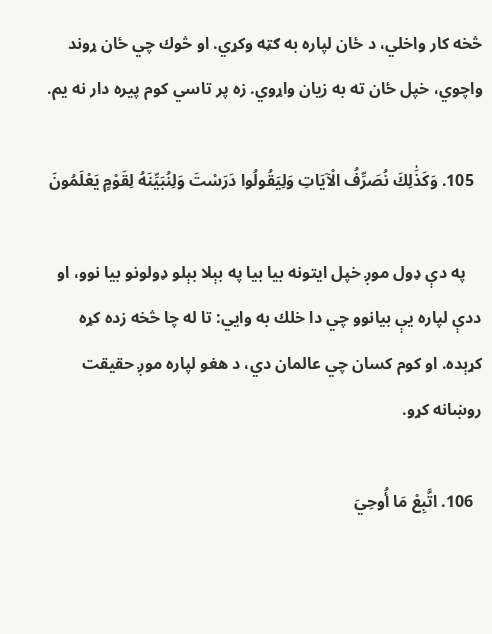څخه كار واخلي، د ځان لپاره به ګټه وکړي. او څوك چي ځان ړوند واچوي، خپل ځان ته به زيان واړوي. زه پر تاسي كوم پيره دار نه يم.

  105. وَكَذَٰلِكَ نُصَرِّفُ الْآيَاتِ وَلِيَقُولُوا دَرَسْتَ وَلِنُبَيِّنَهُ لِقَوْمٍ يَعْلَمُونَ

    په دې ډول موږ خپل ايتونه بيا بيا په بېلا بېلو ډولونو بيا نوو، او ددې لپاره یې بيانوو چي دا خلك به وايي: تا له چا څخه زده کړه کړېده. او كوم كسان چي عالمان دي، د هغو لپاره موږ حقيقت روښانه کړو.

  106. اتَّبِعْ مَا أُوحِيَ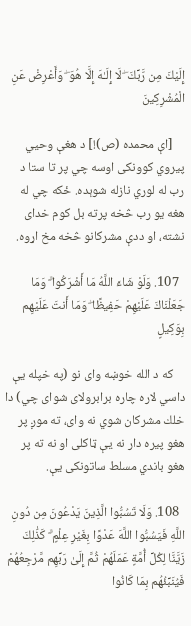إِلَيْكَ مِن رَّبِّكَ ۖ لَا إِلَـٰهَ إِلَّا هُوَ ۖ وَأَعْرِضْ عَنِ الْمُشْرِكِينَ

    [اې محمده (ص)!] د هغې وحیي پيروي كوونكى اوسه چي پر تا ستا د رب له لوري نازله شوېده. ځكه چي له هغه يو رب څخه پرته بل كوم خداى نشته، او ددې مشرکانو څخه مخ اړوه.

  107. وَلَوْ شَاءَ اللَّهُ مَا أَشْرَكُوا ۗ وَمَا جَعَلْنَاكَ عَلَيْهِمْ حَفِيظًا ۖ وَمَا أَنتَ عَلَيْهِم بِوَكِيلٍ

    كه د الله خوښه واى نو (په خپله يې داسي لاره چاره برابرولای شوای چي) دا خلك مشركان شوي نه واى، ته موږ پر هغو پيره دار نه یې ټاكلى او نه ته پر هغو باندي مسلط ساتونكى یې.

  108. وَلَا تَسُبُّوا الَّذِينَ يَدْعُونَ مِن دُونِ اللَّهِ فَيَسُبُّوا اللَّهَ عَدْوًا بِغَيْرِ عِلْمٍ ۗ كَذَٰلِكَ زَيَّنَّا لِكُلِّ أُمَّةٍ عَمَلَهُمْ ثُمَّ إِلَىٰ رَبِّهِم مَّرْجِعُهُمْ فَيُنَبِّئُهُم بِمَا كَانُوا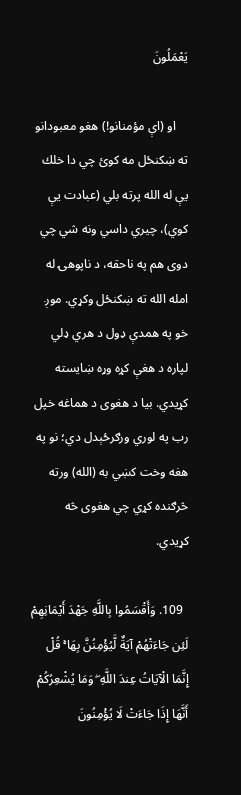يَعْمَلُونَ

    او (اې مؤمنانو!) هغو معبودانو ته ښکنځل مه كوئ چي دا خلك يې له الله پرته بلي (عبادت يې کوي)، چيري داسي ونه شي چي دوى هم په ناحقه، د ناپوهۍ له امله الله ته ښکنځل وکړي. موږ خو په همدې ډول د هري ډلي لپاره د هغې کړه وړه ښايسته کړيدي. بيا د هغوى د هماغه خپل رب په لوري ورګرځېدل دي؛ نو په هغه وخت کښي به (الله) ورته څرګنده کړي چي هغوى څه کړيدي.

  109. وَأَقْسَمُوا بِاللَّهِ جَهْدَ أَيْمَانِهِمْ لَئِن جَاءَتْهُمْ آيَةٌ لَّيُؤْمِنُنَّ بِهَا ۚ قُلْ إِنَّمَا الْآيَاتُ عِندَ اللَّهِ ۖ وَمَا يُشْعِرُكُمْ أَنَّهَا إِذَا جَاءَتْ لَا يُؤْمِنُونَ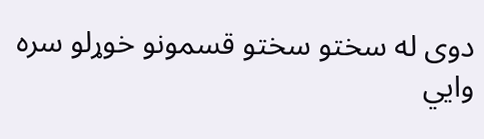دوى له سختو سختو قسمونو خوړلو سره وايي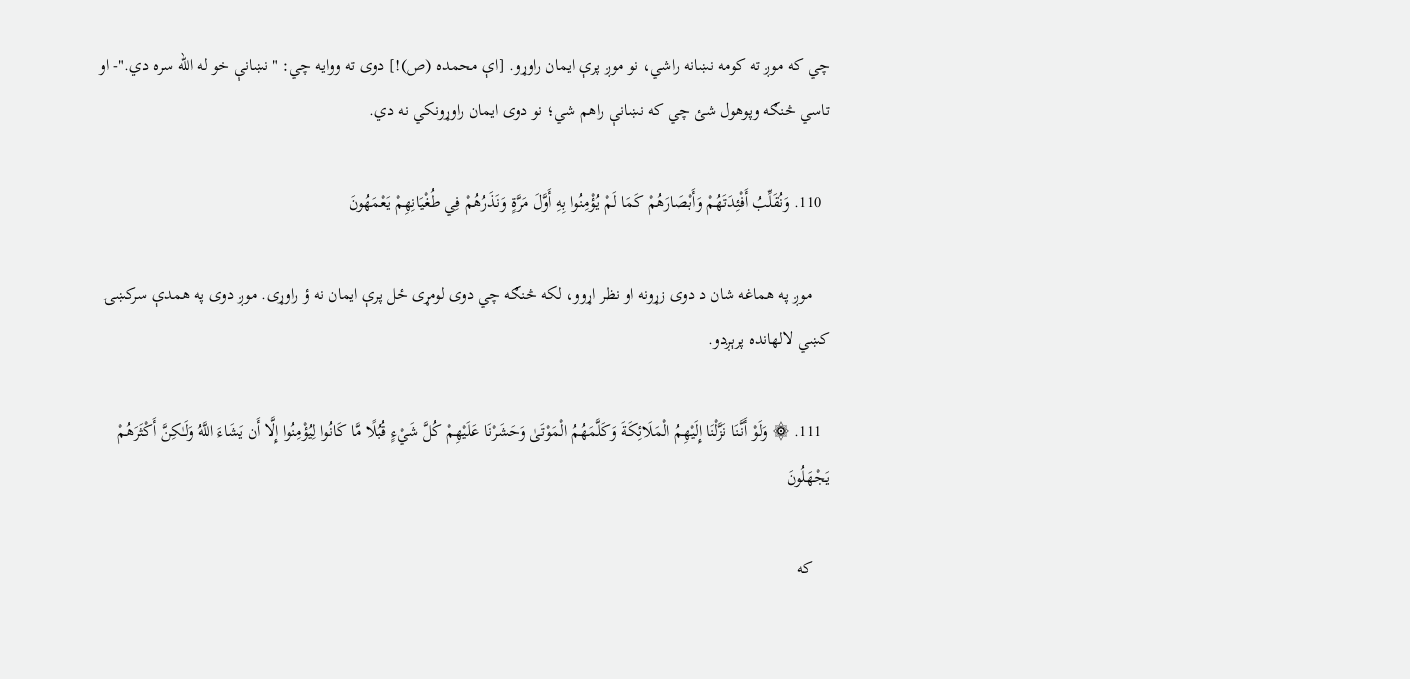چي كه موږ ته كومه نښانه راشي، نو موږ پرې ايمان راوړو. [اې محمده (ص)!] دوى ته ووايه چي: "نښانې خو له الله سره دي."- او تاسي څنګه وپوهول شئ چي كه نښانې راهم شي؛ نو دوى ايمان راوړونكي نه دي.

  110. وَنُقَلِّبُ أَفْئِدَتَهُمْ وَأَبْصَارَهُمْ كَمَا لَمْ يُؤْمِنُوا بِهِ أَوَّلَ مَرَّةٍ وَنَذَرُهُمْ فِي طُغْيَانِهِمْ يَعْمَهُونَ

    موږ په هماغه شان د دوى زړونه او نظر اړوو، لكه څنګه چي دوى لومړی ځل پرې ايمان نه ؤ راوړى. موږ دوى په همدې سركښۍ کښي لالهانده پرېږدو.

  111. ۞ وَلَوْ أَنَّنَا نَزَّلْنَا إِلَيْهِمُ الْمَلَائِكَةَ وَكَلَّمَهُمُ الْمَوْتَىٰ وَحَشَرْنَا عَلَيْهِمْ كُلَّ شَيْءٍ قُبُلًا مَّا كَانُوا لِيُؤْمِنُوا إِلَّا أَن يَشَاءَ اللَّهُ وَلَـٰكِنَّ أَكْثَرَهُمْ يَجْهَلُونَ

    كه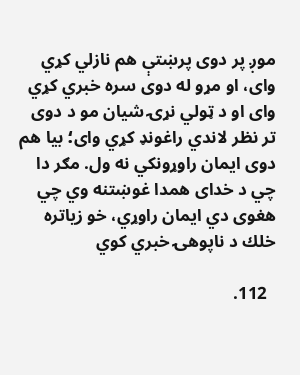موږ پر دوى پرښتې هم نازلي کړي واى، او مړو له دوى سره خبري کړي واى او د ټولي نړۍ شيان مو د دوى تر نظر لاندي راغونډ کړي واى؛ بيا هم دوى ايمان راوړونكي نه ول. مګر دا چي د خداى همدا غوښتنه وي چي هغوى دي ايمان راوړي، خو زياتره خلك د ناپوهۍ خبري كوي

  112.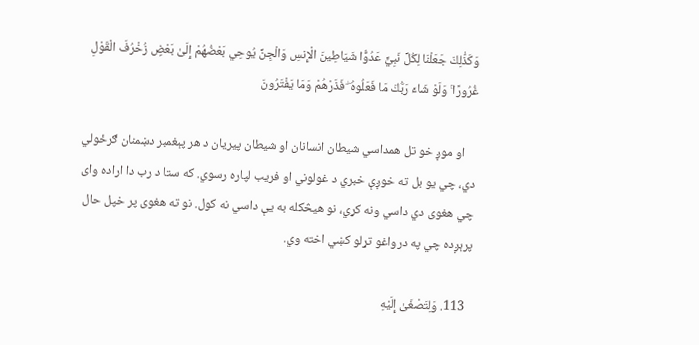وَكَذَٰلِكَ جَعَلْنَا لِكُلِّ نَبِيٍّ عَدُوًّا شَيَاطِينَ الْإِنسِ وَالْجِنِّ يُوحِي بَعْضُهُمْ إِلَىٰ بَعْضٍ زُخْرُفَ الْقَوْلِ غُرُورًا ۚ وَلَوْ شَاءَ رَبُّكَ مَا فَعَلُوهُ ۖ فَذَرْهُمْ وَمَا يَفْتَرُونَ

    او موږ خو تل همداسي شيطان انسانان او شيطان پيريان د هر پېغمبر دښمنان ګرځولي دي، چي يو بل ته خوږې خبري د غولوني او فريب لپاره رسوي. كه ستا د رب دا اراده واى چي هغوى دي داسي ونه کړي، نو هیڅكله به يې داسي نه كول. نو ته هغوى پر خپل حال پرېږده چي په درواغو تړلو کښي اخته وي.

  113. وَلِتَصْغَىٰ إِلَيْهِ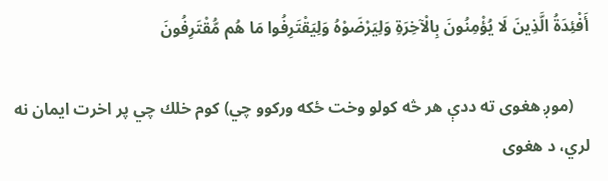أَفْئِدَةُ الَّذِينَ لَا يُؤْمِنُونَ بِالْآخِرَةِ وَلِيَرْضَوْهُ وَلِيَقْتَرِفُوا مَا هُم مُّقْتَرِفُونَ

    (موږ هغوى ته ددې هر څه كولو وخت ځكه وركوو چي) كوم خلك چي پر اخرت ايمان نه لري، د هغوى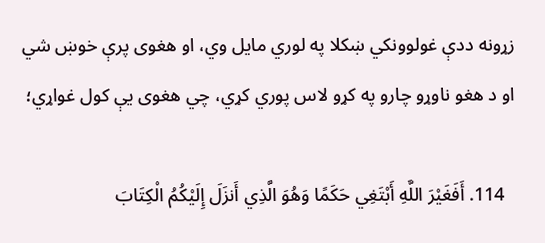زړونه ددې غولوونكي ښکلا په لوري مايل وي، او هغوى پرې خوښ شي او د هغو ناوړو چارو په کړو لاس پوري کړي، چي هغوى یې كول غواړي؛

  114. أَفَغَيْرَ اللَّهِ أَبْتَغِي حَكَمًا وَهُوَ الَّذِي أَنزَلَ إِلَيْكُمُ الْكِتَابَ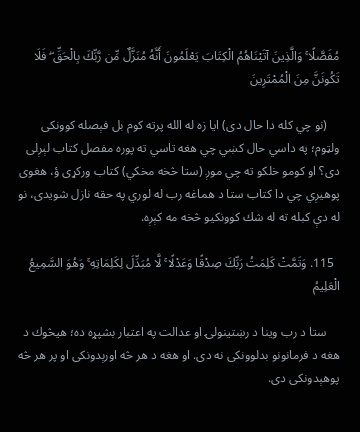مُفَصَّلًا ۚ وَالَّذِينَ آتَيْنَاهُمُ الْكِتَابَ يَعْلَمُونَ أَنَّهُ مُنَزَّلٌ مِّن رَّبِّكَ بِالْحَقِّ ۖ فَلَا تَكُونَنَّ مِنَ الْمُمْتَرِينَ

    (نو چي كله دا حال دى) ايا زه له الله پرته كوم بل فېصله كوونكى ولټوم؛ په داسي حال کښي چي هغه تاسي ته پوره مفصل كتاب لېږلی دى؟ او كومو خلكو ته چي موږ (ستا څخه مخکي) كتاب ورکړی ؤ، هغوى پوهیږي چي دا كتاب ستا د هماغه رب له لوري په حقه نازل شويدى، نو له دې كبله ته له شك كوونكيو څخه مه کېږه.

  115. وَتَمَّتْ كَلِمَتُ رَبِّكَ صِدْقًا وَعَدْلًا ۚ لَّا مُبَدِّلَ لِكَلِمَاتِهِ ۚ وَهُوَ السَّمِيعُ الْعَلِيمُ

    ستا د رب وينا د رښتينولۍ او عدالت په اعتبار بشپړه ده؛ هیڅوك د هغه د فرمانونو بدلوونكى نه دى. او هغه د هر څه اورېدونكى او پر هر څه پوهېدونكى دى.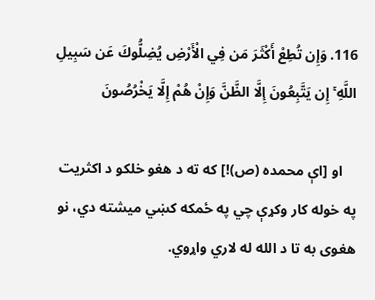116. وَإِن تُطِعْ أَكْثَرَ مَن فِي الْأَرْضِ يُضِلُّوكَ عَن سَبِيلِ اللَّهِ ۚ إِن يَتَّبِعُونَ إِلَّا الظَّنَّ وَإِنْ هُمْ إِلَّا يَخْرُصُونَ

    او [اې محمده (ص)!] كه ته د هغو خلكو د اكثريت په خوله كار وکړې چي په ځمکه کښي ميشته دي، نو هغوى به تا د الله له لاري واړوي.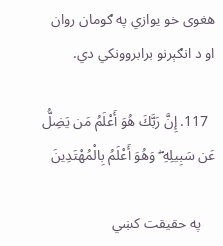هغوى خو یوازي په ګومان روان او د انګېرنو برابروونكي دي.

  117. إِنَّ رَبَّكَ هُوَ أَعْلَمُ مَن يَضِلُّ عَن سَبِيلِهِ ۖ وَهُوَ أَعْلَمُ بِالْمُهْتَدِينَ

    په حقيقت کښي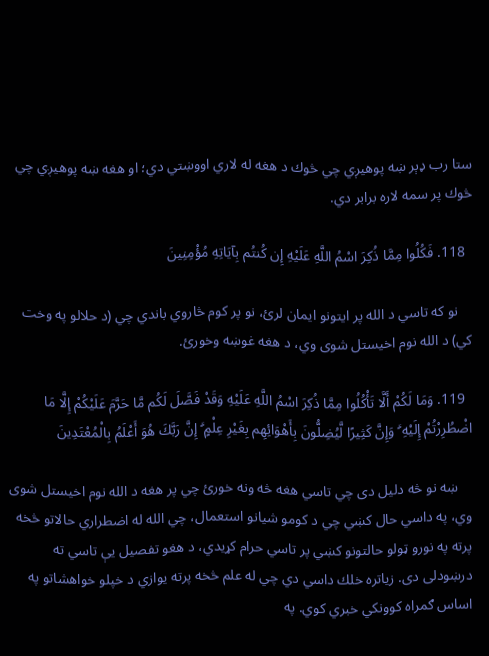ستا رب ډېر ښه پوهیږي چي څوك د هغه له لاري اووښتي دي؛ او هغه ښه پوهیږي چي څوك پر سمه لاره برابر دي.

  118. فَكُلُوا مِمَّا ذُكِرَ اسْمُ اللَّهِ عَلَيْهِ إِن كُنتُم بِآيَاتِهِ مُؤْمِنِينَ

    نو كه تاسي د الله پر ايتونو ايمان لرئ، نو پر كوم څاروي باندي چي (د حلالو په وخت کي) د الله نوم اخيستل شوى وي، د هغه غوښه وخورئ.

  119. وَمَا لَكُمْ أَلَّا تَأْكُلُوا مِمَّا ذُكِرَ اسْمُ اللَّهِ عَلَيْهِ وَقَدْ فَصَّلَ لَكُم مَّا حَرَّمَ عَلَيْكُمْ إِلَّا مَا اضْطُرِرْتُمْ إِلَيْهِ ۗ وَإِنَّ كَثِيرًا لَّيُضِلُّونَ بِأَهْوَائِهِم بِغَيْرِ عِلْمٍ ۗ إِنَّ رَبَّكَ هُوَ أَعْلَمُ بِالْمُعْتَدِينَ

    ښه نو څه دليل دى چي تاسي هغه څه ونه خورئ چي پر هغه د الله نوم اخيستل شوى وي، په داسي حال کښي چي د كومو شيانو استعمال، چي الله له اضطراري حالاتو څخه پرته په نورو ټولو حالتونو کښي پر تاسي حرام کړيدي، د هغو تفصيل یې تاسي ته درښودلى دى. زياتره خلك داسي دي چي له علم څخه پرته یوازي د خپلو خواهشاتو په اساس ګمراه كوونكي خبري كوي. په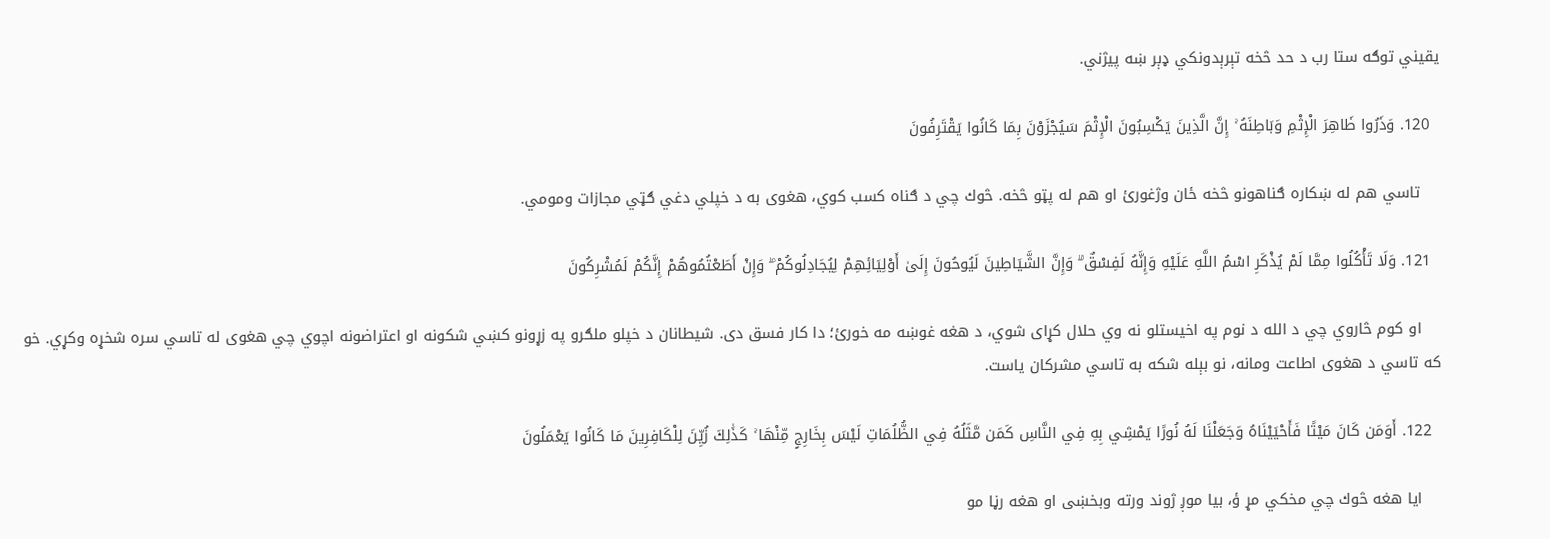یقیني توګه ستا رب د حد څخه تېرېدونكي ډېر ښه پيژني.

  120. وَذَرُوا ظَاهِرَ الْإِثْمِ وَبَاطِنَهُ ۚ إِنَّ الَّذِينَ يَكْسِبُونَ الْإِثْمَ سَيُجْزَوْنَ بِمَا كَانُوا يَقْتَرِفُونَ

    تاسي هم له ښكاره ګناهونو څخه ځان وژغورئ او هم له پټو څخه. څوك چي د ګناه كسب كوي، هغوى به د خپلي دغي ګټي مجازات ومومي.

  121. وَلَا تَأْكُلُوا مِمَّا لَمْ يُذْكَرِ اسْمُ اللَّهِ عَلَيْهِ وَإِنَّهُ لَفِسْقٌ ۗ وَإِنَّ الشَّيَاطِينَ لَيُوحُونَ إِلَىٰ أَوْلِيَائِهِمْ لِيُجَادِلُوكُمْ ۖ وَإِنْ أَطَعْتُمُوهُمْ إِنَّكُمْ لَمُشْرِكُونَ

    او كوم څاروي چي د الله د نوم په اخيستلو نه وي حلال کړای شوي، د هغه غوښه مه خورئ؛ دا كار فسق دى. شيطانان د خپلو ملګرو په زړونو کښي شكونه او اعتراضونه اچوي چي هغوى له تاسي سره شخړه وکړي. خو كه تاسي د هغوى اطاعت ومانه، نو بېله شکه به تاسي مشركان ياست.

  122. أَوَمَن كَانَ مَيْتًا فَأَحْيَيْنَاهُ وَجَعَلْنَا لَهُ نُورًا يَمْشِي بِهِ فِي النَّاسِ كَمَن مَّثَلُهُ فِي الظُّلُمَاتِ لَيْسَ بِخَارِجٍ مِّنْهَا ۚ كَذَٰلِكَ زُيِّنَ لِلْكَافِرِينَ مَا كَانُوا يَعْمَلُونَ

    ايا هغه څوك چي مخکي مړ ؤ، بيا موږ ژوند ورته وبخښی او هغه رڼا مو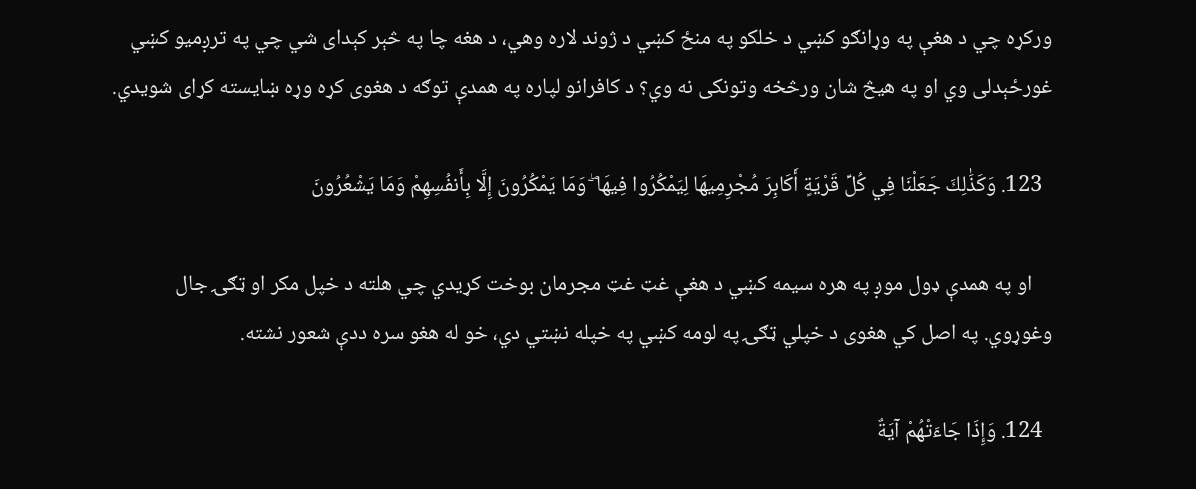ورکړه چي د هغې په وړانګو کښي د خلكو په منځ کښي د ژوند لاره وهي، د هغه چا په څېر کېدای شي چي په ترږمیو کښي غورځېدلى وي او په هیڅ شان ورڅخه وتونكى نه وي؟ د كافرانو لپاره په همدې توګه د هغوى کړه وړه ښايسته کړای شويدي.

  123. وَكَذَٰلِكَ جَعَلْنَا فِي كُلِّ قَرْيَةٍ أَكَابِرَ مُجْرِمِيهَا لِيَمْكُرُوا فِيهَا ۖ وَمَا يَمْكُرُونَ إِلَّا بِأَنفُسِهِمْ وَمَا يَشْعُرُونَ

    او په همدې ډول موږ په هره سيمه کښي د هغې غټ غټ مجرمان بوخت کړيدي چي هلته د خپل مكر او ټګۍ جال وغوړوي. په اصل کي هغوى د خپلي ټګۍ په لومه کښي په خپله نښتي دي، خو له هغو سره ددې شعور نشته.

  124. وَإِذَا جَاءَتْهُمْ آيَةٌ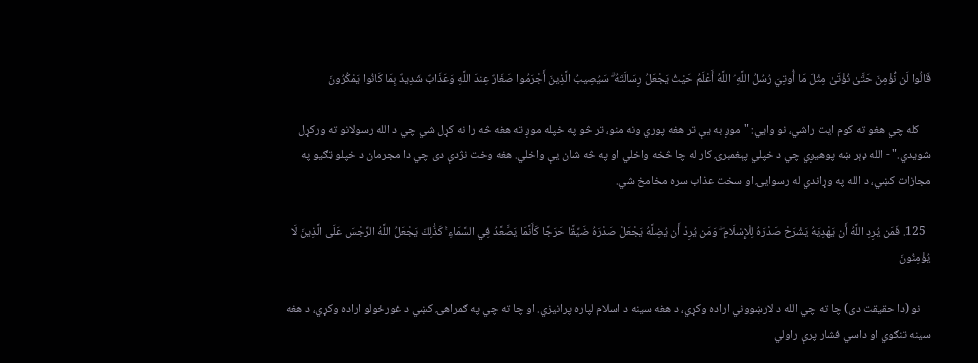قَالُوا لَن نُّؤْمِنَ حَتَّىٰ نُؤْتَىٰ مِثْلَ مَا أُوتِيَ رُسُلُ اللَّهِ ۘ اللَّهُ أَعْلَمُ حَيْثُ يَجْعَلُ رِسَالَتَهُ ۗ سَيُصِيبُ الَّذِينَ أَجْرَمُوا صَغَارٌ عِندَ اللَّهِ وَعَذَابٌ شَدِيدٌ بِمَا كَانُوا يَمْكُرُونَ

    كله چي هغو ته كوم ايت راشي، نو وايي: "موږ به یې تر هغه پوري ونه منو، تر څو په خپله موږ ته هغه څه را نه کړل شي چي د الله رسولانو ته ورکړل شويدي." - الله ډېر ښه پوهیږي چي د خپلي پېغمبرۍ كار له چا څخه واخلي او په څه شان یې واخلي. هغه وخت نژدې دى چي دا مجرمان د خپلو ټګيو په مجازات کښي، د الله په وړاندي له رسوايۍ او سخت عذاب سره مخامخ شي.

  125. فَمَن يُرِدِ اللَّهُ أَن يَهْدِيَهُ يَشْرَحْ صَدْرَهُ لِلْإِسْلَامِ ۖ وَمَن يُرِدْ أَن يُضِلَّهُ يَجْعَلْ صَدْرَهُ ضَيِّقًا حَرَجًا كَأَنَّمَا يَصَّعَّدُ فِي السَّمَاءِ ۚ كَذَٰلِكَ يَجْعَلُ اللَّهُ الرِّجْسَ عَلَى الَّذِينَ لَا يُؤْمِنُونَ

    نو (دا حقيقت دى) چا ته چي الله د لارښووني اراده وکړي، د هغه سينه د اسلام لپاره پرانيزي. او چا ته چي په ګمراهۍ کښي د غورځولو اراده وکړي، د هغه سينه تنګوي او داسي فشار پرې راولي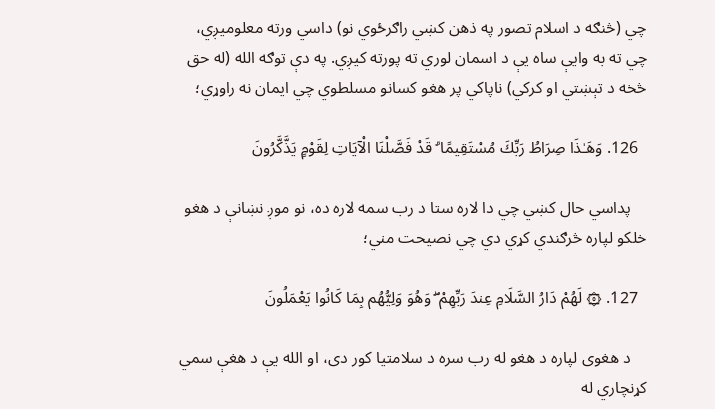چي (څنګه د اسلام تصور په ذهن کښي راګرځوي نو) داسي ورته معلومیږي، چي ته به وایې ساه یې د اسمان لوري ته پورته کیږي. په دې توګه الله (له حق څخه د تېښتي او كركي) ناپاكي پر هغو كسانو مسلطوي چي ايمان نه راوړي؛

  126. وَهَـٰذَا صِرَاطُ رَبِّكَ مُسْتَقِيمًا ۗ قَدْ فَصَّلْنَا الْآيَاتِ لِقَوْمٍ يَذَّكَّرُونَ

    پداسي حال کښي چي دا لاره ستا د رب سمه لاره ده، نو موږ نښانې د هغو خلكو لپاره څرګندي کړي دي چي نصيحت مني؛

  127. ۞ لَهُمْ دَارُ السَّلَامِ عِندَ رَبِّهِمْ ۖ وَهُوَ وَلِيُّهُم بِمَا كَانُوا يَعْمَلُونَ

    د هغوى لپاره د هغو له رب سره د سلامتيا كور دى، او الله يې د هغې سمي کړنچاري له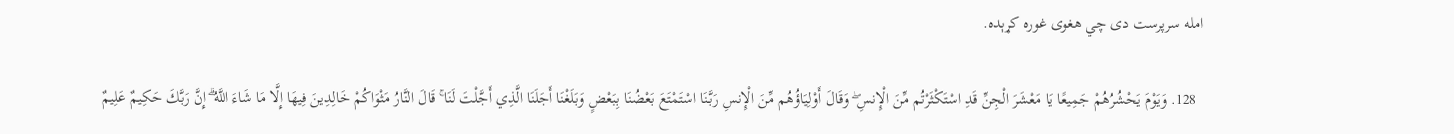امله سرپرست دى چي هغوى غوره کړېده.

  128. وَيَوْمَ يَحْشُرُهُمْ جَمِيعًا يَا مَعْشَرَ الْجِنِّ قَدِ اسْتَكْثَرْتُم مِّنَ الْإِنسِ ۖ وَقَالَ أَوْلِيَاؤُهُم مِّنَ الْإِنسِ رَبَّنَا اسْتَمْتَعَ بَعْضُنَا بِبَعْضٍ وَبَلَغْنَا أَجَلَنَا الَّذِي أَجَّلْتَ لَنَا ۚ قَالَ النَّارُ مَثْوَاكُمْ خَالِدِينَ فِيهَا إِلَّا مَا شَاءَ اللَّهُ ۗ إِنَّ رَبَّكَ حَكِيمٌ عَلِيمٌ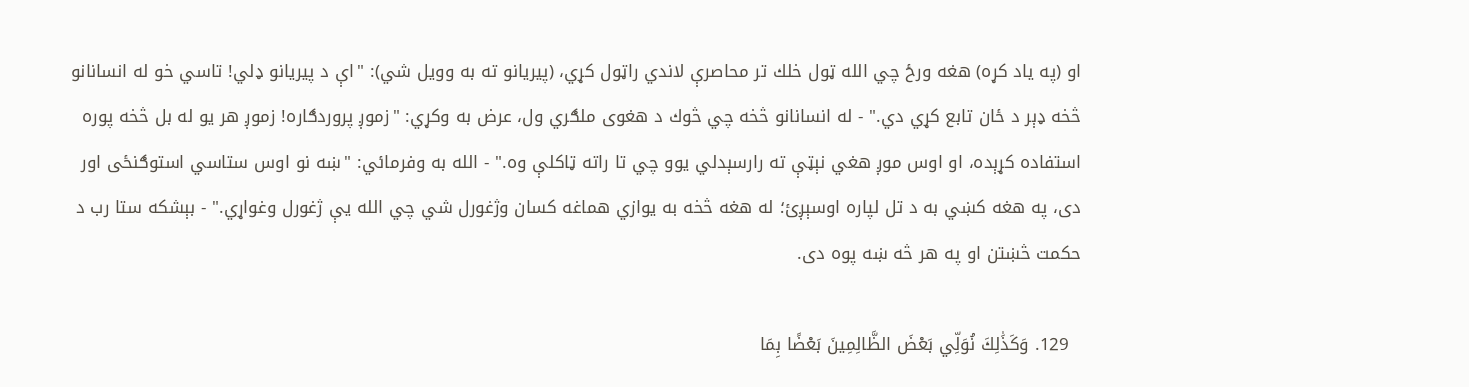او (په یاد کړه) هغه ورځ چي الله ټول خلك تر محاصرې لاندي راټول کړي، (پيريانو ته به وویل شي): "اې د پيريانو ډلي! تاسي خو له انسانانو څخه ډېر د ځان تابع کړي دي." - له انسانانو څخه چي څوك د هغوى ملګري ول، عرض به وکړي: "زموږ پروردګاره! زموږ هر يو له بل څخه پوره استفاده کړېده، او اوس موږ هغي نېټې ته رارسېدلي يوو چي تا راته ټاكلې وه." - الله به وفرمائي: "ښه نو اوس ستاسي استوګنځى اور دى، په هغه کښي به د تل لپاره اوسېږئ؛ له هغه څخه به یوازي هماغه كسان وژغورل شي چي الله يې ژغورل وغواړي." - بېشكه ستا رب د حکمت څښتن او په هر څه ښه پوه دى.

  129. وَكَذَٰلِكَ نُوَلِّي بَعْضَ الظَّالِمِينَ بَعْضًا بِمَا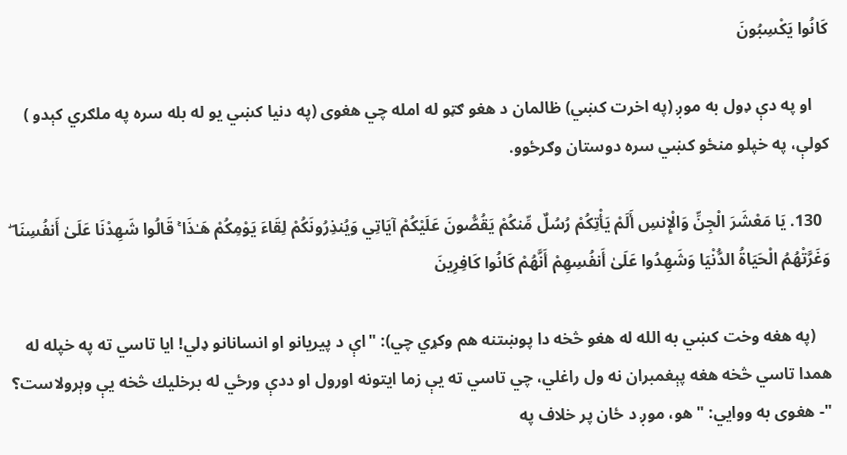كَانُوا يَكْسِبُونَ

    او په دې ډول به موږ (په اخرت کښي) ظالمان د هغو ګټو له امله چي هغوی (په دنيا کښي يو له بله سره په ملګري كېدو ) كولې، په خپلو منځو کښي سره دوستان وګرځوو.

  130. يَا مَعْشَرَ الْجِنِّ وَالْإِنسِ أَلَمْ يَأْتِكُمْ رُسُلٌ مِّنكُمْ يَقُصُّونَ عَلَيْكُمْ آيَاتِي وَيُنذِرُونَكُمْ لِقَاءَ يَوْمِكُمْ هَـٰذَا ۚ قَالُوا شَهِدْنَا عَلَىٰ أَنفُسِنَا ۖ وَغَرَّتْهُمُ الْحَيَاةُ الدُّنْيَا وَشَهِدُوا عَلَىٰ أَنفُسِهِمْ أَنَّهُمْ كَانُوا كَافِرِينَ

    (په هغه وخت کښي به الله له هغو څخه دا پوښتنه هم وکړي چي): "اې د پيريانو او انسانانو ډلي! ايا تاسي ته په خپله له همدا تاسي څخه هغه پېغمبران نه ول راغلي، چي تاسي ته یې زما ايتونه اورول او ددې ورځي له برخليك څخه یې وېرولاست؟ "- هغوى به ووايي: "هو، موږ د ځان پر خلاف په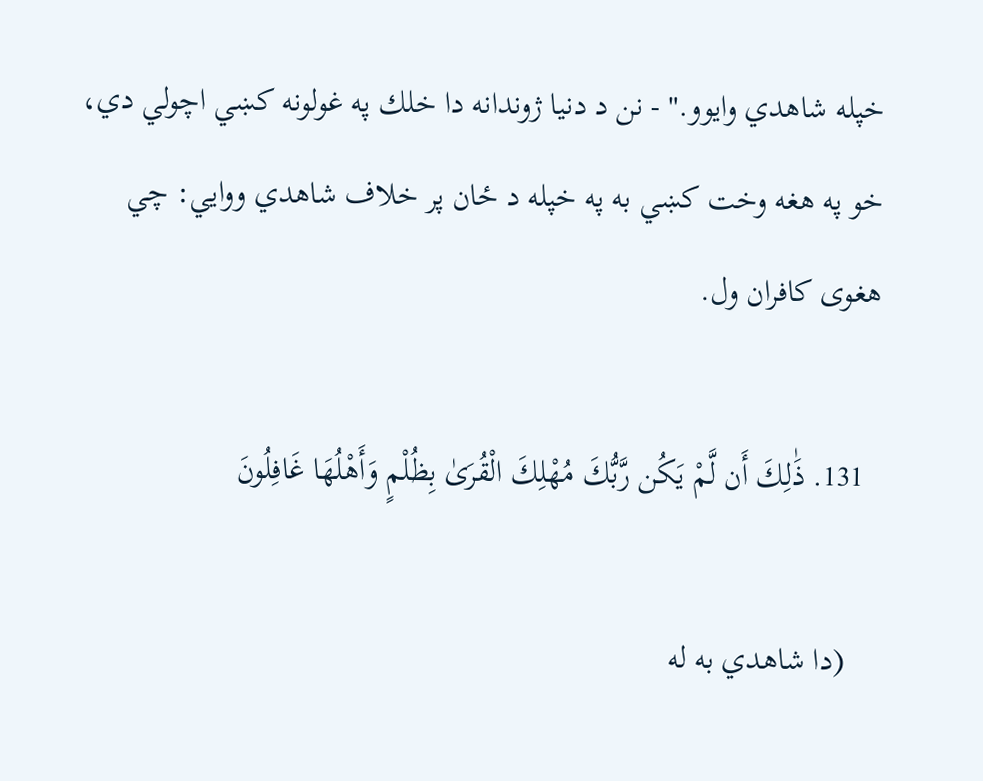خپله شاهدي وایوو." - نن د دنيا ژوندانه دا خلك په غولونه کښي اچولي دي، خو په هغه وخت کښي به په خپله د ځان پر خلاف شاهدي ووايي: چي هغوى كافران ول.

  131. ذَٰلِكَ أَن لَّمْ يَكُن رَّبُّكَ مُهْلِكَ الْقُرَىٰ بِظُلْمٍ وَأَهْلُهَا غَافِلُونَ

    (دا شاهدي به له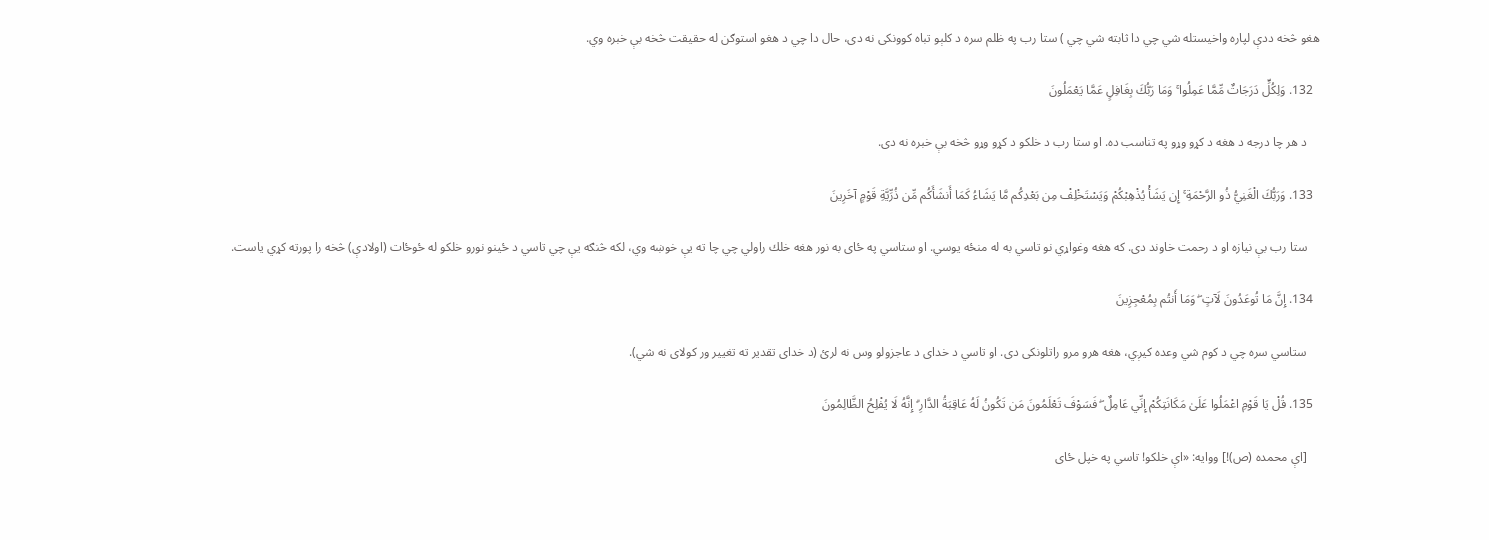هغو څخه ددې لپاره واخيستله شي چي دا ثابته شي چي ) ستا رب په ظلم سره د كلېو تباه كوونكى نه دی، حال دا چي د هغو استوګن له حقيقت څخه بې خبره وي.

  132. وَلِكُلٍّ دَرَجَاتٌ مِّمَّا عَمِلُوا ۚ وَمَا رَبُّكَ بِغَافِلٍ عَمَّا يَعْمَلُونَ

    د هر چا درجه د هغه د کړو وړو په تناسب ده. او ستا رب د خلكو د کړو وړو څخه بې خبره نه دى.

  133. وَرَبُّكَ الْغَنِيُّ ذُو الرَّحْمَةِ ۚ إِن يَشَأْ يُذْهِبْكُمْ وَيَسْتَخْلِفْ مِن بَعْدِكُم مَّا يَشَاءُ كَمَا أَنشَأَكُم مِّن ذُرِّيَّةِ قَوْمٍ آخَرِينَ

    ستا رب بې نيازه او د رحمت خاوند دی. كه هغه وغواړي نو تاسي به له منځه يوسي. او ستاسي په ځاى به نور هغه خلك راولي چي چا ته يې خوښه وي، لكه څنګه یې چي تاسي د ځينو نورو خلكو له ځوځات (اولادې) څخه را پورته کړي ياست.

  134. إِنَّ مَا تُوعَدُونَ لَآتٍ ۖ وَمَا أَنتُم بِمُعْجِزِينَ

    ستاسي سره چي د كوم شي وعده کیږي، هغه هرو مرو راتلونكى دى. او تاسي د خداى د عاجزولو وس نه لرئ (د خدای تقدیر ته تغییر ور کولای نه شي).

  135. قُلْ يَا قَوْمِ اعْمَلُوا عَلَىٰ مَكَانَتِكُمْ إِنِّي عَامِلٌ ۖ فَسَوْفَ تَعْلَمُونَ مَن تَكُونُ لَهُ عَاقِبَةُ الدَّارِ ۗ إِنَّهُ لَا يُفْلِحُ الظَّالِمُونَ

    [اې محمده (ص)!] ووايه: «اې خلكو! تاسي په خپل ځاى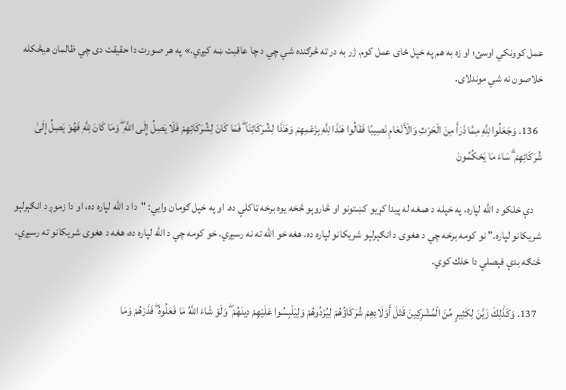عمل كوونكي اوسئ؛ او زه به هم په خپل ځاى عمل كوم. ژر به در ته څرګنده شي چي د چا عاقبت ښه کیږي.» په هر صورت دا حقيقت دى چي ظالمان هیڅكله خلاصون نه شي موندلای.

  136. وَجَعَلُوا لِلَّهِ مِمَّا ذَرَأَ مِنَ الْحَرْثِ وَالْأَنْعَامِ نَصِيبًا فَقَالُوا هَـٰذَا لِلَّهِ بِزَعْمِهِمْ وَهَـٰذَا لِشُرَكَائِنَا ۖ فَمَا كَانَ لِشُرَكَائِهِمْ فَلَا يَصِلُ إِلَى اللَّهِ ۖ وَمَا كَانَ لِلَّهِ فَهُوَ يَصِلُ إِلَىٰ شُرَكَائِهِمْ ۗ سَاءَ مَا يَحْكُمُونَ

    دې خلكو د الله لپاره، په خپله د همغه له پيدا کړيو كښتونو او څاروېو څخه يوه برخه ټاكلې ده. او په خپل ګومان وايي: "دا د الله لپاره ده، او دا زموږ د انګېرلېو شريكانو لپاره." نو كومه برخه چي د هغوى د انګېرلېو شريكانو لپاره ده، هغه خو الله ته نه رسیږي. خو كومه چي د الله لپاره ده، هغه د هغوى شريكانو ته رسیږي. څنګه بدې فېصلې دا خلك كوي.

  137. وَكَذَٰلِكَ زَيَّنَ لِكَثِيرٍ مِّنَ الْمُشْرِكِينَ قَتْلَ أَوْلَادِهِمْ شُرَكَاؤُهُمْ لِيُرْدُوهُمْ وَلِيَلْبِسُوا عَلَيْهِمْ دِينَهُمْ ۖ وَلَوْ شَاءَ اللَّهُ مَا فَعَلُوهُ ۖ فَذَرْهُمْ وَمَا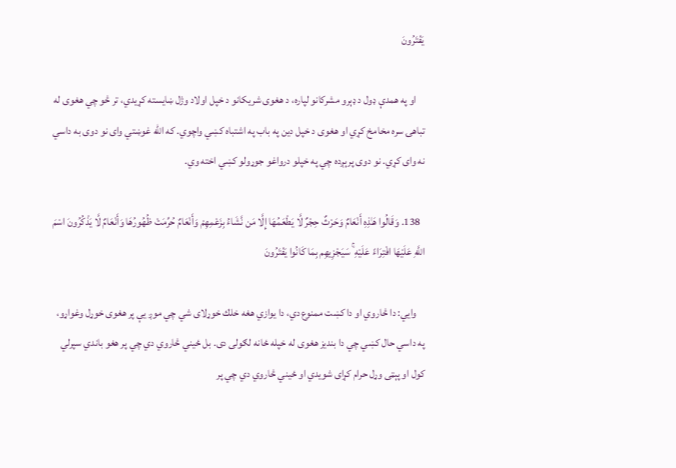يَفْتَرُونَ

    او په همدې ډول د ډېرو مشركانو لپاره، د هغوى شريكانو د خپل اولاد وژل ښايسته کړيدي، تر څو چي هغوى له تباهۍ سره مخامخ کړي او هغوى د خپل دين په باب په اشتباه کښي واچوي. كه الله غوښتي واى نو دوى به داسي نه وای کړي. نو دوى پرېږده چي په خپلو درواغو جوړولو کښي اخته وي.

  138. وَقَالُوا هَـٰذِهِ أَنْعَامٌ وَحَرْثٌ حِجْرٌ لَّا يَطْعَمُهَا إِلَّا مَن نَّشَاءُ بِزَعْمِهِمْ وَأَنْعَامٌ حُرِّمَتْ ظُهُورُهَا وَأَنْعَامٌ لَّا يَذْكُرُونَ اسْمَ اللَّهِ عَلَيْهَا افْتِرَاءً عَلَيْهِ ۚ سَيَجْزِيهِم بِمَا كَانُوا يَفْتَرُونَ

    وايي: دا څاروي او دا كښت ممنوع دي، دا یوازي هغه خلك خوړلای شي چي موږ یې پر هغوى خوړل وغواړو، په داسي حال کښي چي دا بنديز هغوى له خپله ځانه لګولى دى. بل ځیني څاروي دي چي پر هغو باندي سپرلي كول او پېټى وړل حرام کړای شويدي او ځیني څاروي دي چي پر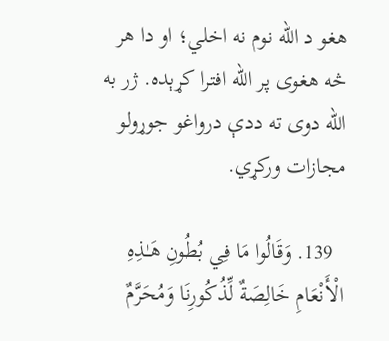هغو د الله نوم نه اخلي؛ او دا هر څه هغوى پر الله افترا کړېده. ژر به الله دوى ته ددې درواغو جوړولو مجازات ورکړي.

  139. وَقَالُوا مَا فِي بُطُونِ هَـٰذِهِ الْأَنْعَامِ خَالِصَةٌ لِّذُكُورِنَا وَمُحَرَّمٌ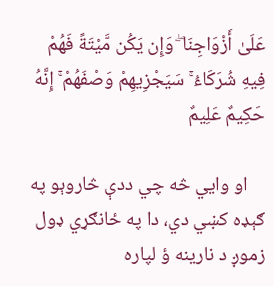عَلَىٰ أَزْوَاجِنَا ۖ وَإِن يَكُن مَّيْتَةً فَهُمْ فِيهِ شُرَكَاءُ ۚ سَيَجْزِيهِمْ وَصْفَهُمْ ۚ إِنَّهُ حَكِيمٌ عَلِيمٌ

    او وايي څه چي ددې څاروېو په ګېډه کښي دي، دا په ځانګړي ډول زموږ د نارينه ؤ لپاره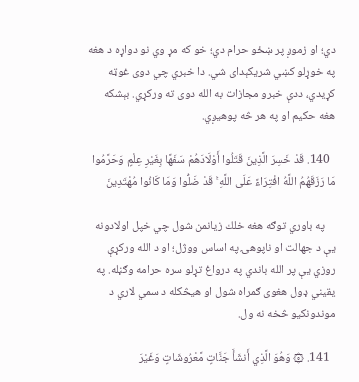دي؛ او زموږ پر ښځو حرام دي؛ خو كه مړ وي نو دواړه د هغه په خوړلو کښي شريكېداى شي. دا خبري چي دوى غوټه کړيدي، ددې خبرو مجازات به الله دوى ته ورکړي. بېشكه هغه حكيم او په هر څه پوهیږي.

  140. قَدْ خَسِرَ الَّذِينَ قَتَلُوا أَوْلَادَهُمْ سَفَهًا بِغَيْرِ عِلْمٍ وَحَرَّمُوا مَا رَزَقَهُمُ اللَّهُ افْتِرَاءً عَلَى اللَّهِ ۚ قَدْ ضَلُّوا وَمَا كَانُوا مُهْتَدِينَ

    په باوري توګه هغه خلك زيانمن شول چي خپل اولادونه یې د جهالت او ناپوهۍ په اساس ووژل؛ او د الله ورکړې روزي یې پر الله باندي په درواغ تړلو سره حرامه وګڼله. په يقيني ډول هغوى ګمراه شول او هیڅكله د سمي لاري د موندونكيو څخه نه ول.

  141. ۞ وَهُوَ الَّذِي أَنشَأَ جَنَّاتٍ مَّعْرُوشَاتٍ وَغَيْرَ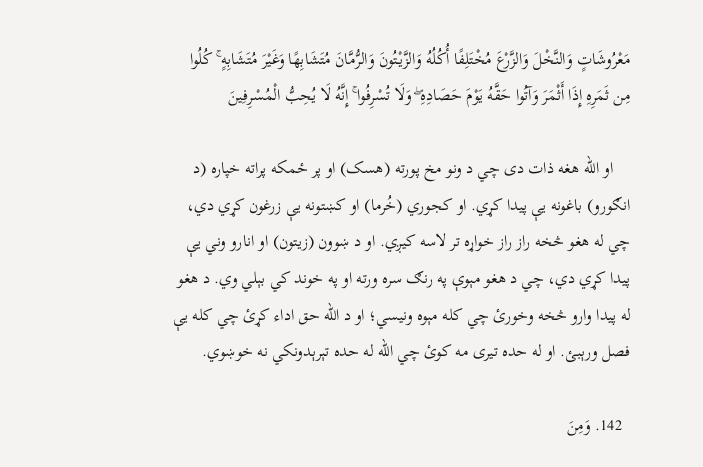مَعْرُوشَاتٍ وَالنَّخْلَ وَالزَّرْعَ مُخْتَلِفًا أُكُلُهُ وَالزَّيْتُونَ وَالرُّمَّانَ مُتَشَابِهًا وَغَيْرَ مُتَشَابِهٍ ۚ كُلُوا مِن ثَمَرِهِ إِذَا أَثْمَرَ وَآتُوا حَقَّهُ يَوْمَ حَصَادِهِ ۖ وَلَا تُسْرِفُوا ۚ إِنَّهُ لَا يُحِبُّ الْمُسْرِفِينَ

    او الله هغه ذات دی چي د ونو مخ پورته (هسک) او پر ځمکه پراته خپاره (د انګورو) باغونه یې پيدا کړي. او كجوري (خُرما) او كښتونه یې زرغون کړي دي، چي له هغو څخه راز راز خواړه تر لاسه کیږي. او د ښوون (زیتون) او انارو وني یې پيدا کړي دي، چي د هغو مېوې په رنګ سره ورته او په خوند كي بېلي وي. د هغو له پيدا وارو څخه وخورئ چي كله مېوه ونيسي؛ او د الله حق اداء کړئ چي كله یې فصل ورېبئ. او له حده تيرى مه كوئ چي الله له حده تېرېدونكي نه خوښوي.

  142. وَمِنَ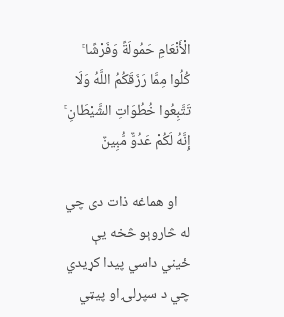الْأَنْعَامِ حَمُولَةً وَفَرْشًا ۚ كُلُوا مِمَّا رَزَقَكُمُ اللَّهُ وَلَا تَتَّبِعُوا خُطُوَاتِ الشَّيْطَانِ ۚ إِنَّهُ لَكُمْ عَدُوٌّ مُّبِينٌ

    او هماغه ذات دى چي له څاروېو څخه یې ځیني داسي پيدا کړيدي چي د سپرلۍ او پيټي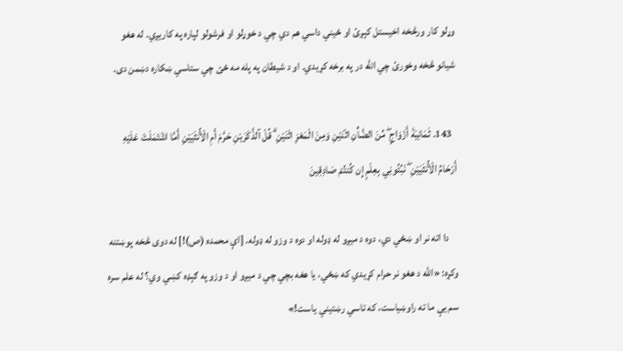وړلو كار ورڅخه اخيستل کېږئ او ځیني داسي هم دي چي د خوړلو او فرشولو لپاره په کاریږي. له هغو شيانو څخه وخورئ چي الله در په برخه کړيدي. او د شيطان په پله مه ځئ چي ستاسي ښكاره دښمن دى.

  143. ثَمَانِيَةَ أَزْوَاجٍ ۖ مِّنَ الضَّأْنِ اثْنَيْنِ وَمِنَ الْمَعْزِ اثْنَيْنِ ۗ قُلْ آلذَّكَرَيْنِ حَرَّمَ أَمِ الْأُنثَيَيْنِ أَمَّا اشْتَمَلَتْ عَلَيْهِ أَرْحَامُ الْأُنثَيَيْنِ ۖ نَبِّئُونِي بِعِلْمٍ إِن كُنتُمْ صَادِقِينَ

    دا اته نر او ښځي دي، دوه د میږو له ډوله او دوه د وزو له ډوله. [اې محمده (ص)!] له دوى څخه پوښتنه وکړه: «الله د هغو نر حرام کړيدي كه ښځي، يا هغه بچي چي د میږو او د وزو په ګېډه کښي وي؟ له علم سره سم یې ما ته راوښياست، كه تاسي رښتيني ياست!»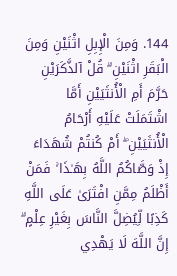144. وَمِنَ الْإِبِلِ اثْنَيْنِ وَمِنَ الْبَقَرِ اثْنَيْنِ ۗ قُلْ آلذَّكَرَيْنِ حَرَّمَ أَمِ الْأُنثَيَيْنِ أَمَّا اشْتَمَلَتْ عَلَيْهِ أَرْحَامُ الْأُنثَيَيْنِ ۖ أَمْ كُنتُمْ شُهَدَاءَ إِذْ وَصَّاكُمُ اللَّهُ بِهَـٰذَا ۚ فَمَنْ أَظْلَمُ مِمَّنِ افْتَرَىٰ عَلَى اللَّهِ كَذِبًا لِّيُضِلَّ النَّاسَ بِغَيْرِ عِلْمٍ ۗ إِنَّ اللَّهَ لَا يَهْدِي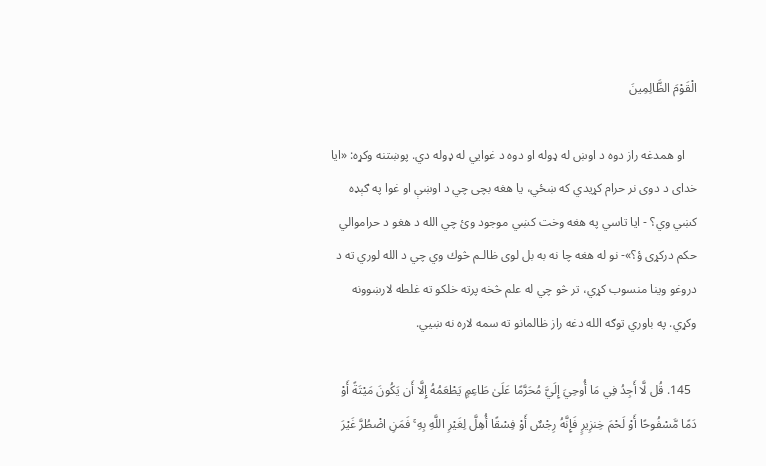الْقَوْمَ الظَّالِمِينَ

    او همدغه راز دوه د اوښ له ډوله او دوه د غوايي له ډوله دي. پوښتنه وکړه: «ایا خداى د دوى نر حرام کړيدي كه ښځي، يا هغه بچى چي د اوښې او غوا په ګېډه کښي وي؟ - ايا تاسي په هغه وخت کښي موجود وئ چي الله د هغو د حراموالي حكم درکړی ؤ؟»- نو له هغه چا نه به بل لوى ظالـم څوك وي چي د الله لوري ته د دروغو وينا منسوب کړي، تر څو چي له علم څخه پرته خلكو ته غلطه لارښوونه وکړي. په باوري توګه الله دغه راز ظالمانو ته سمه لاره نه ښيي.

  145. قُل لَّا أَجِدُ فِي مَا أُوحِيَ إِلَيَّ مُحَرَّمًا عَلَىٰ طَاعِمٍ يَطْعَمُهُ إِلَّا أَن يَكُونَ مَيْتَةً أَوْ دَمًا مَّسْفُوحًا أَوْ لَحْمَ خِنزِيرٍ فَإِنَّهُ رِجْسٌ أَوْ فِسْقًا أُهِلَّ لِغَيْرِ اللَّهِ بِهِ ۚ فَمَنِ اضْطُرَّ غَيْرَ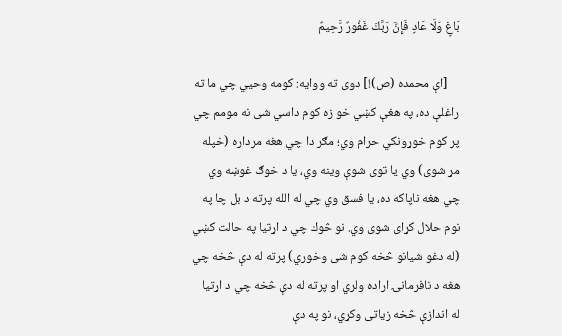بَاغٍ وَلَا عَادٍ فَإِنَّ رَبَّكَ غَفُورٌ رَّحِيمٌ

    [اې محمده (ص)!] دوى ته ووايه: كومه وحيي چي ما ته راغلې ده، په هغې کښي خو زه كوم داسي شى نه مومم چي پر كوم خوړونكي حرام وي؛ مګر دا چي هغه مرداره (خپله مړ شوی) وي يا توی شوې وينه وي، يا د خوګ غوښه وي چي هغه ناپاکه ده، يا فسق وي چي له الله پرته د بل چا په نوم حلال کړای شوى وي. نو څوك چي د اړتیا په حالت کښي (له دغو شيانو څخه كوم شى وخوري) پرته له دې څخه چي هغه د نافرمانۍ اراده ولري او پرته له دې څخه چي د اړتیا له اندازې څخه زياتى وکړي، نو په دې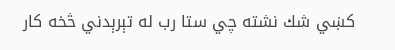کښي شك نشته چي ستا رب له تېرېدني څخه كار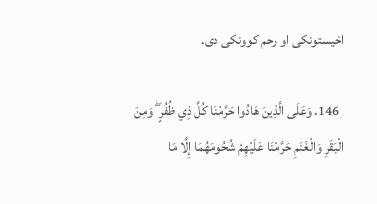اخيستونكى او رحم كوونكى دى.

  146. وَعَلَى الَّذِينَ هَادُوا حَرَّمْنَا كُلَّ ذِي ظُفُرٍ ۖ وَمِنَ الْبَقَرِ وَالْغَنَمِ حَرَّمْنَا عَلَيْهِمْ شُحُومَهُمَا إِلَّا مَا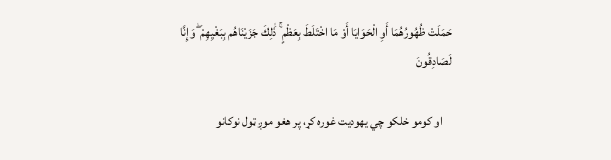حَمَلَتْ ظُهُورُهُمَا أَوِ الْحَوَايَا أَوْ مَا اخْتَلَطَ بِعَظْمٍ ۚ ذَٰلِكَ جَزَيْنَاهُم بِبَغْيِهِمْ ۖ وَإِنَّا لَصَادِقُونَ

    او كومو خلكو چي يهوديت غوره کړ، پر هغو موږ ټول نوكانو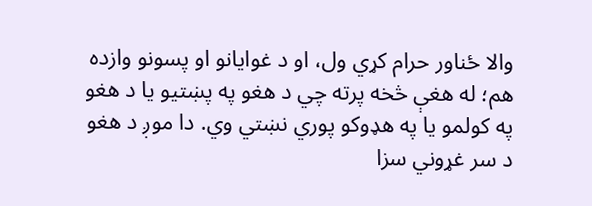والا ځناور حرام کړي ول، او د غوايانو او پسونو وازده هم؛ له هغې څخه پرته چي د هغو په پښتيو يا د هغو په كولمو يا په هډوکو پوري نښتي وي. دا موږ د هغو د سر غړوني سزا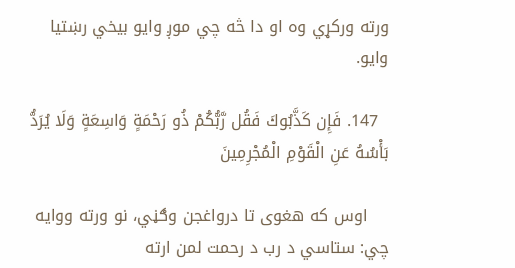ورته ورکړي وه او دا څه چي موږ وايو بيخي رښتيا وايو.

  147. فَإِن كَذَّبُوكَ فَقُل رَّبُّكُمْ ذُو رَحْمَةٍ وَاسِعَةٍ وَلَا يُرَدُّ بَأْسُهُ عَنِ الْقَوْمِ الْمُجْرِمِينَ

    اوس كه هغوى تا درواغجن وګڼي، نو ورته ووايه چي: ستاسي د رب د رحمت لمن ارته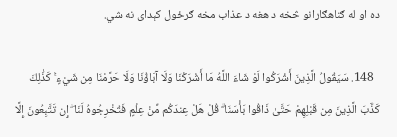ده او له ګناهګارانو څخه د هغه د عذاب مخه ګرځول کېدای نه شي.

  148. سَيَقُولُ الَّذِينَ أَشْرَكُوا لَوْ شَاءَ اللَّهُ مَا أَشْرَكْنَا وَلَا آبَاؤُنَا وَلَا حَرَّمْنَا مِن شَيْءٍ ۚ كَذَٰلِكَ كَذَّبَ الَّذِينَ مِن قَبْلِهِمْ حَتَّىٰ ذَاقُوا بَأْسَنَا ۗ قُلْ هَلْ عِندَكُم مِّنْ عِلْمٍ فَتُخْرِجُوهُ لَنَا ۖ إِن تَتَّبِعُونَ إِلَّا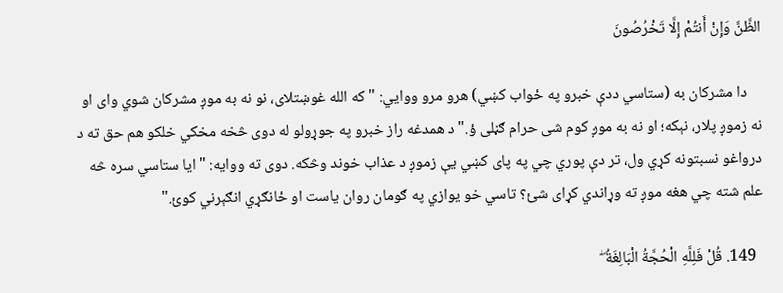الظَّنَّ وَإِنْ أَنتُمْ إِلَّا تَخْرُصُونَ

    دا مشركان به (ستاسي ددې خبرو په ځواب کښي) هرو مرو ووايي: "كه الله غوښتلای، نو نه به موږ مشركان شوي وای او نه زموږ پلار، نېکه؛ او نه به موږ كوم شى حرام ګڼلى ؤ." د همدغه راز خبرو په جوړولو له دوى څخه مخکي خلكو هم حق ته د درواغو نسبتونه کړي ول، تر دې پوري چي په پاى کښي یې زموږ د عذاب خوند وڅكه. دوى ته ووايه: "ايا ستاسي سره څه علم شته چي هغه موږ ته وړاندي کړای شئ؟ تاسي خو یوازي په ګومان روان ياست او ځانګړي انګېرني كوئ."

  149. قُلْ فَلِلَّهِ الْحُجَّةُ الْبَالِغَةُ ۖ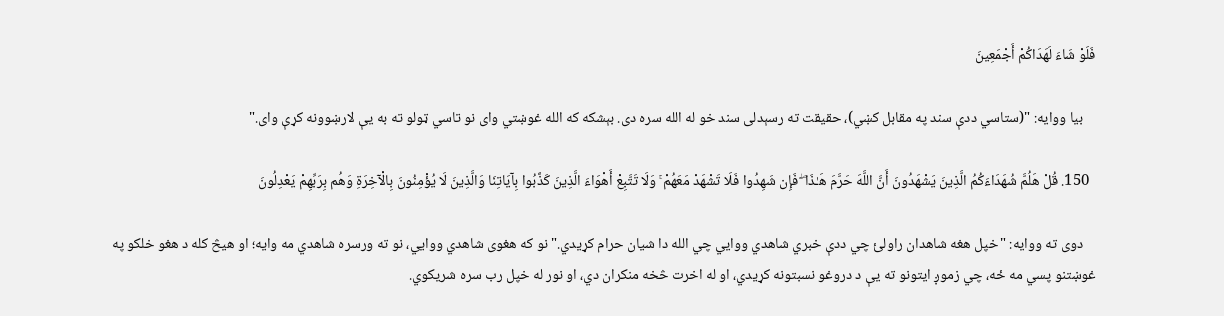فَلَوْ شَاءَ لَهَدَاكُمْ أَجْمَعِينَ

    بيا ووايه: "(ستاسي ددې سند په مقابل کښي)، حقيقت ته رسېدلى سند خو له الله سره دى. بېشكه كه الله غوښتي واى نو تاسي ټولو ته به یې لارښوونه کړې وای."

  150. قُلْ هَلُمَّ شُهَدَاءَكُمُ الَّذِينَ يَشْهَدُونَ أَنَّ اللَّهَ حَرَّمَ هَـٰذَا ۖ فَإِن شَهِدُوا فَلَا تَشْهَدْ مَعَهُمْ ۚ وَلَا تَتَّبِعْ أَهْوَاءَ الَّذِينَ كَذَّبُوا بِآيَاتِنَا وَالَّذِينَ لَا يُؤْمِنُونَ بِالْآخِرَةِ وَهُم بِرَبِّهِمْ يَعْدِلُونَ

    دوى ته ووايه: "خپل هغه شاهدان راولئ چي ددې خبري شاهدي ووايي چي الله دا شيان حرام کړيدي." نو كه هغوى شاهدي ووايي، نو ته ورسره شاهدي مه وايه؛ او هیڅ كله د هغو خلكو په غوښتنو پسي مه ځه، چي زموږ ايتونو ته يې د دروغو نسبتونه کړيدي، او له اخرت څخه منكران دي، او نور له خپل رب سره شريكوي.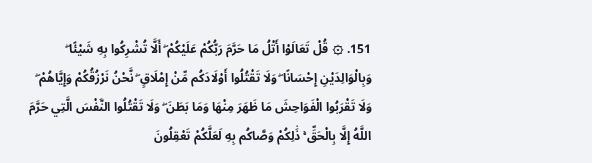151. ۞ قُلْ تَعَالَوْا أَتْلُ مَا حَرَّمَ رَبُّكُمْ عَلَيْكُمْ ۖ أَلَّا تُشْرِكُوا بِهِ شَيْئًا ۖ وَبِالْوَالِدَيْنِ إِحْسَانًا ۖ وَلَا تَقْتُلُوا أَوْلَادَكُم مِّنْ إِمْلَاقٍ ۖ نَّحْنُ نَرْزُقُكُمْ وَإِيَّاهُمْ ۖ وَلَا تَقْرَبُوا الْفَوَاحِشَ مَا ظَهَرَ مِنْهَا وَمَا بَطَنَ ۖ وَلَا تَقْتُلُوا النَّفْسَ الَّتِي حَرَّمَ اللَّهُ إِلَّا بِالْحَقِّ ۚ ذَٰلِكُمْ وَصَّاكُم بِهِ لَعَلَّكُمْ تَعْقِلُونَ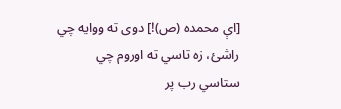[اې محمده (ص)!] دوى ته ووايه چي راشئ، زه تاسي ته اوروم چي ستاسي رب پر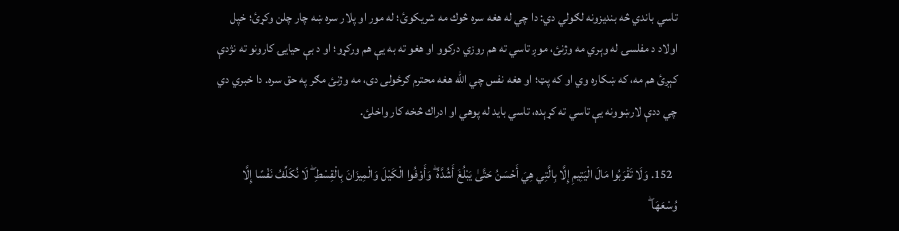تاسي باندي څه بنديزونه لګولي دي: دا چي له هغه سره څوك مه شريكوئ؛ له مور او پلار سره ښه چار چلن وکړئ؛ خپل اولاد د مفلسۍ له وېري مه وژنئ، موږ تاسي ته هم روزي دركوو او هغو ته به یې هم ورکړو؛ او د بې حيايۍ كارونو ته نژدې کېږئ هم مه، كه ښكاره وي او كه پټ؛ او هغه نفس چي الله هغه محترم ګرځولى دى، مه وژنئ مګر په حق سره. دا خبري دي چي ددې لارښوونه يې تاسي ته کړېده، تاسي بايد له پوهي او ادراك څخه كار واخلئ.

  152. وَلَا تَقْرَبُوا مَالَ الْيَتِيمِ إِلَّا بِالَّتِي هِيَ أَحْسَنُ حَتَّىٰ يَبْلُغَ أَشُدَّهُ ۖ وَأَوْفُوا الْكَيْلَ وَالْمِيزَانَ بِالْقِسْطِ ۖ لَا نُكَلِّفُ نَفْسًا إِلَّا وُسْعَهَا ۖ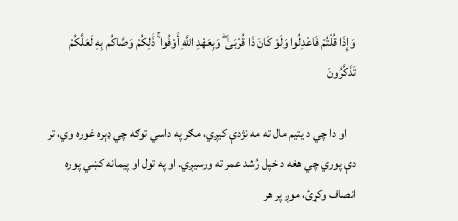وَإِذَا قُلْتُمْ فَاعْدِلُوا وَلَوْ كَانَ ذَا قُرْبَىٰ ۖ وَبِعَهْدِ اللَّهِ أَوْفُوا ۚ ذَٰلِكُمْ وَصَّاكُم بِهِ لَعَلَّكُمْ تَذَكَّرُونَ

    او دا چي د يتيم مال ته مه نژدې کیږي، مګر په داسي توګه چي ډېره غوره وي، تر دې پوري چي هغه د خپل رُشد عمر ته ورسیږي. او په تول او پیمانه کښي پوره انصاف وکړئ، موږ پر هر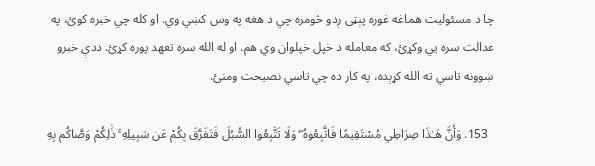چا د مسئوليت هماغه غوره پېټى ږدو څومره چي د هغه په وس کښي وي. او كله چي خبره كوئ، په عدالت سره يي وکړئ، كه معامله د خپل خپلوان وي هم. او له الله سره تعهد پوره کړئ. ددې خبرو ښوونه تاسي ته الله کړېده، په كار ده چي تاسي نصيحت ومنئ.

  153. وَأَنَّ هَـٰذَا صِرَاطِي مُسْتَقِيمًا فَاتَّبِعُوهُ ۖ وَلَا تَتَّبِعُوا السُّبُلَ فَتَفَرَّقَ بِكُمْ عَن سَبِيلِهِ ۚ ذَٰلِكُمْ وَصَّاكُم بِهِ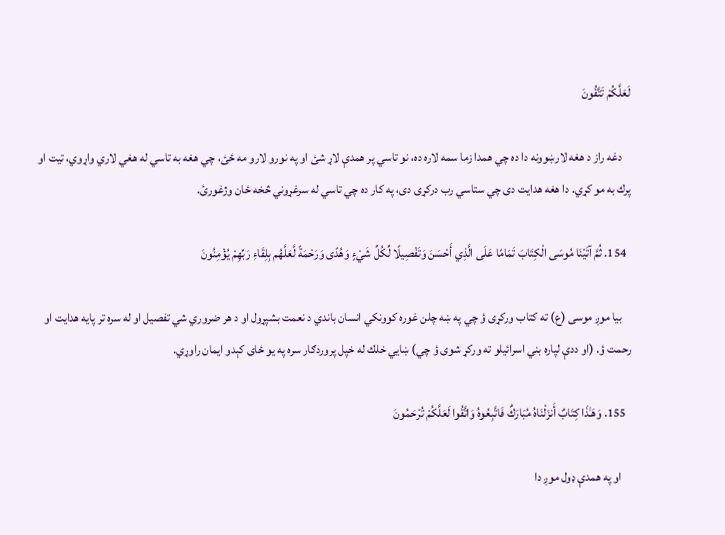لَعَلَّكُمْ تَتَّقُونَ

    دغه راز د هغه لارښوونه دا ده چي همدا زما سمه لاره ده، نو تاسي پر همدې لاړ شئ او په نورو لارو مه ځئ، چي هغه به تاسي له هغي لاري واړوي، تيت او پرك به مو کړي. دا هغه هدايت دی چي ستاسي رب درکړی دى، په كار ده چي تاسي له سرغړوني څخه ځان وژغورئ.

  154. ثُمَّ آتَيْنَا مُوسَى الْكِتَابَ تَمَامًا عَلَى الَّذِي أَحْسَنَ وَتَفْصِيلًا لِّكُلِّ شَيْءٍ وَهُدًى وَرَحْمَةً لَّعَلَّهُم بِلِقَاءِ رَبِّهِمْ يُؤْمِنُونَ

    بيا موږ موسى (ع) ته كتاب ورکړی ؤ چي په ښه چلن غوره كوونكي انسان باندي د نعمت بشپړول او د هر ضروري شي تفصيل او له سره تر پايه هدايت او رحمت ؤ. (او ددې لپاره بني اسرائيلو ته ورکړ شوى ؤ چي) ښايي خلك له خپل پروردګار سره په يو ځاى كېدو ايمان راوړي.

  155. وَهَـٰذَا كِتَابٌ أَنزَلْنَاهُ مُبَارَكٌ فَاتَّبِعُوهُ وَاتَّقُوا لَعَلَّكُمْ تُرْحَمُونَ

    او په همدې ډول موږ دا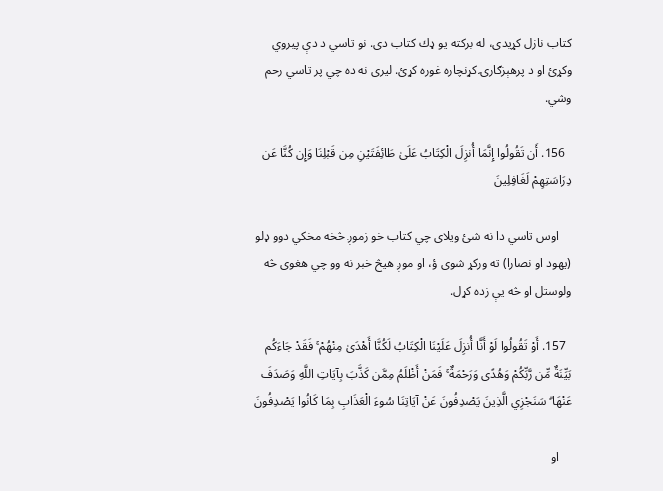كتاب نازل کړيدى، له بركته يو ډك كتاب دی. نو تاسي د دې پيروي وکړئ او د پرهېزګارۍ کړنچاره غوره کړئ. ليرى نه ده چي پر تاسي رحم وشي.

  156. أَن تَقُولُوا إِنَّمَا أُنزِلَ الْكِتَابُ عَلَىٰ طَائِفَتَيْنِ مِن قَبْلِنَا وَإِن كُنَّا عَن دِرَاسَتِهِمْ لَغَافِلِينَ

    اوس تاسي دا نه شئ ویلای چي كتاب خو زموږ څخه مخکي دوو ډلو (یهود او نصارا) ته ورکړ شوى ؤ، او موږ هیڅ خبر نه وو چي هغوى څه ولوستل او څه يې زده کړل.

  157. أَوْ تَقُولُوا لَوْ أَنَّا أُنزِلَ عَلَيْنَا الْكِتَابُ لَكُنَّا أَهْدَىٰ مِنْهُمْ ۚ فَقَدْ جَاءَكُم بَيِّنَةٌ مِّن رَّبِّكُمْ وَهُدًى وَرَحْمَةٌ ۚ فَمَنْ أَظْلَمُ مِمَّن كَذَّبَ بِآيَاتِ اللَّهِ وَصَدَفَ عَنْهَا ۗ سَنَجْزِي الَّذِينَ يَصْدِفُونَ عَنْ آيَاتِنَا سُوءَ الْعَذَابِ بِمَا كَانُوا يَصْدِفُونَ

    او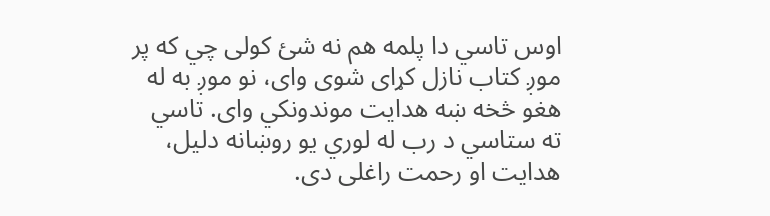اوس تاسي دا پلمه هم نه شئ كولى چي كه پر موږ كتاب نازل کړای شوى واى، نو موږ به له هغو څخه ښه هدايت موندونكي وای. تاسي ته ستاسي د رب له لوري يو روښانه دليل، هدايت او رحمت راغلى دى.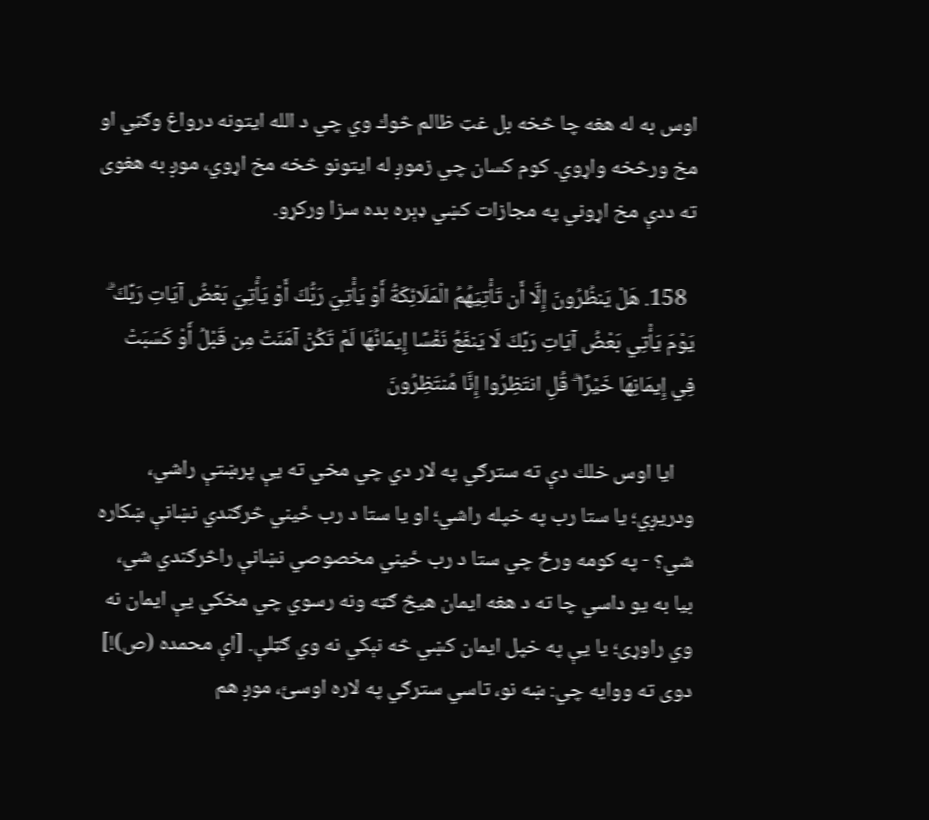اوس به له هغه چا څخه بل غټ ظالم څوك وي چي د الله ايتونه درواغ وګڼي او مخ ورڅخه واړوي. كوم كسان چي زموږ له ايتونو څخه مخ اړوي، موږ به هغوى ته ددې مخ اړوني په مجازات کښي ډېره بده سزا ورکړو.

  158. هَلْ يَنظُرُونَ إِلَّا أَن تَأْتِيَهُمُ الْمَلَائِكَةُ أَوْ يَأْتِيَ رَبُّكَ أَوْ يَأْتِيَ بَعْضُ آيَاتِ رَبِّكَ ۗ يَوْمَ يَأْتِي بَعْضُ آيَاتِ رَبِّكَ لَا يَنفَعُ نَفْسًا إِيمَانُهَا لَمْ تَكُنْ آمَنَتْ مِن قَبْلُ أَوْ كَسَبَتْ فِي إِيمَانِهَا خَيْرًا ۗ قُلِ انتَظِرُوا إِنَّا مُنتَظِرُونَ

    ايا اوس خلك دې ته سترګي په لار دي چي مخي ته يې پرښتې راشي، ودريږي؛ يا ستا رب په خپله راشي؛ او يا ستا د رب ځیني څرګندي نښانې ښكاره شي؟ - په كومه ورځ چي ستا د رب ځیني مخصوصي نښانې راڅرګندي شي، بيا به يو داسي چا ته د هغه ايمان هیڅ ګټه ونه رسوي چي مخکي یې ايمان نه وي راوړى؛ يا یې په خپل ايمان کښي څه نېکي نه وي ګټلې. [اې محمده (ص)!] دوى ته ووايه چي: ښه نو، تاسي سترګي په لاره اوسئ، موږ هم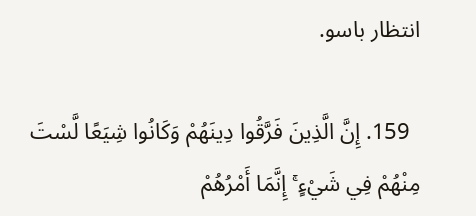انتظار باسو.

  159. إِنَّ الَّذِينَ فَرَّقُوا دِينَهُمْ وَكَانُوا شِيَعًا لَّسْتَ مِنْهُمْ فِي شَيْءٍ ۚ إِنَّمَا أَمْرُهُمْ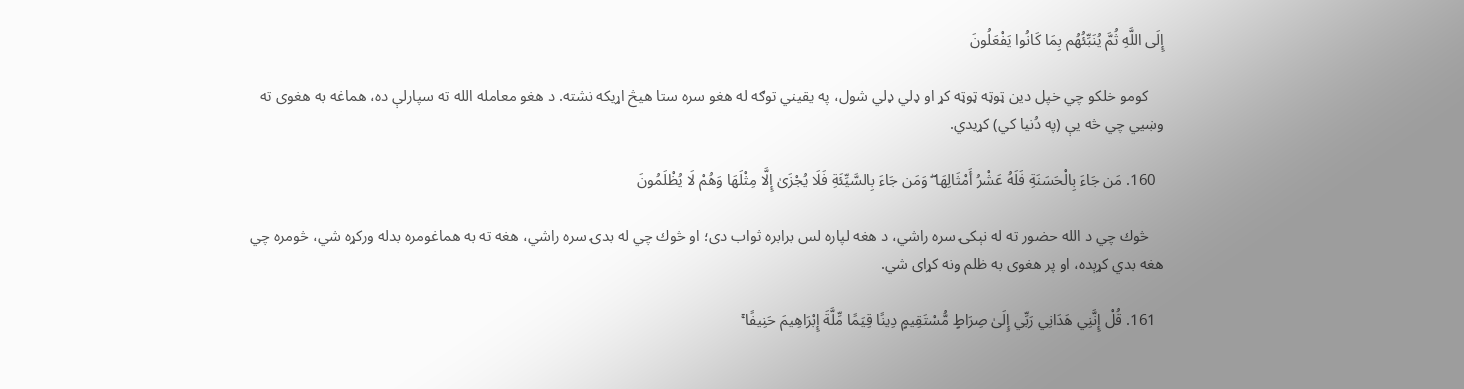إِلَى اللَّهِ ثُمَّ يُنَبِّئُهُم بِمَا كَانُوا يَفْعَلُونَ

    كومو خلكو چي خپل دين ټوټه ټوټه کړ او ډلي ډلي شول، په يقيني توګه له هغو سره ستا هیڅ اړیکه نشته. د هغو معامله الله ته سپارلې ده، هماغه به هغوى ته وښيي چي څه يې (په دُنیا کي) کړيدي.

  160. مَن جَاءَ بِالْحَسَنَةِ فَلَهُ عَشْرُ أَمْثَالِهَا ۖ وَمَن جَاءَ بِالسَّيِّئَةِ فَلَا يُجْزَىٰ إِلَّا مِثْلَهَا وَهُمْ لَا يُظْلَمُونَ

    څوك چي د الله حضور ته له نېکۍ سره راشي، د هغه لپاره لس برابره ثواب دى؛ او څوك چي له بدۍ سره راشي، هغه ته به هماغومره بدله ورکړه شي، څومره چي هغه بدي کړېده، او پر هغوی به ظلم ونه کړای شي.

  161. قُلْ إِنَّنِي هَدَانِي رَبِّي إِلَىٰ صِرَاطٍ مُّسْتَقِيمٍ دِينًا قِيَمًا مِّلَّةَ إِبْرَاهِيمَ حَنِيفًا ۚ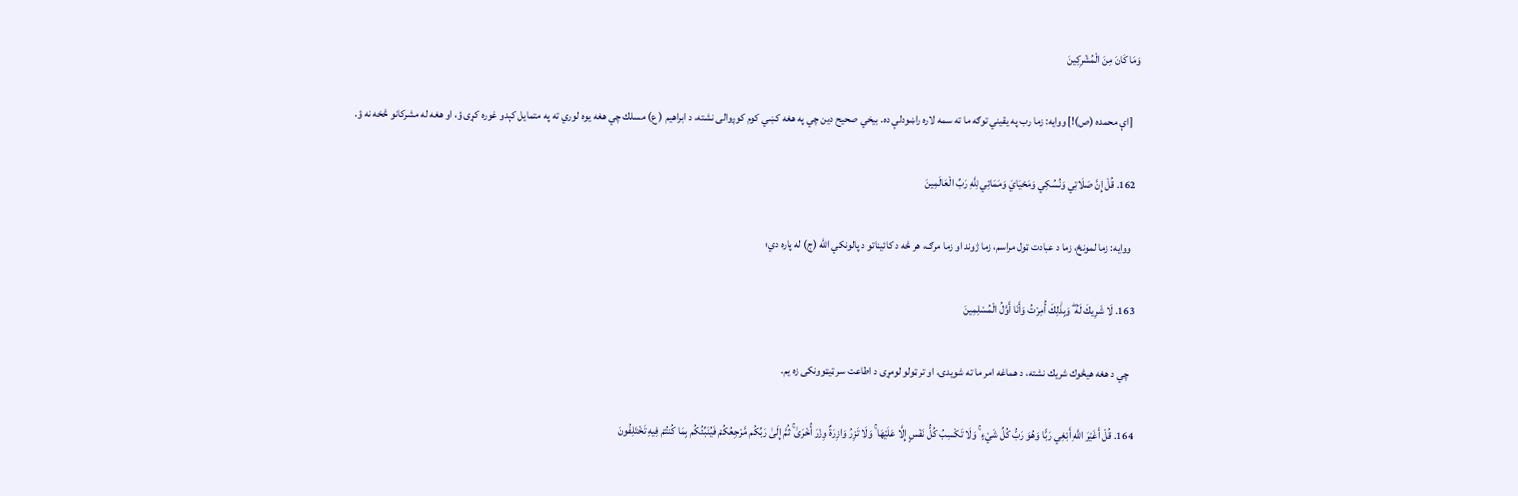وَمَا كَانَ مِنَ الْمُشْرِكِينَ

    [اې محمده (ص)!] ووايه: زما رب په يقيني توګه ما ته سمه لاره راښودلې ده. بيخي صحيح دين چي په هغه کښي كوم کوږوالی نشته، د ابراهيم ( ع) مسلك چي هغه يوه لوري ته په متمايل كېدو غوره کړی ؤ، او هغه له مشركانو څخه نه ؤ.

  162. قُلْ إِنَّ صَلَاتِي وَنُسُكِي وَمَحْيَايَ وَمَمَاتِي لِلَّهِ رَبِّ الْعَالَمِينَ

    ووايه: زما لمونځ، زما د عبادت ټول مراسم، زما ژوند او زما مرګ، هر څه د کائیناتو د پالونکي الله (ج) له پاره دي؛

  163. لَا شَرِيكَ لَهُ ۖ وَبِذَٰلِكَ أُمِرْتُ وَأَنَا أَوَّلُ الْمُسْلِمِينَ

    چي د هغه هیڅوك شريك نشته، د هماغه امر ما ته شويدى، او تر ټولو لومړی د اطاعت سر ټيټوونكى زه يم.

  164. قُلْ أَغَيْرَ اللَّهِ أَبْغِي رَبًّا وَهُوَ رَبُّ كُلِّ شَيْءٍ ۚ وَلَا تَكْسِبُ كُلُّ نَفْسٍ إِلَّا عَلَيْهَا ۚ وَلَا تَزِرُ وَازِرَةٌ وِزْرَ أُخْرَىٰ ۚ ثُمَّ إِلَىٰ رَبِّكُم مَّرْجِعُكُمْ فَيُنَبِّئُكُم بِمَا كُنتُمْ فِيهِ تَخْتَلِفُونَ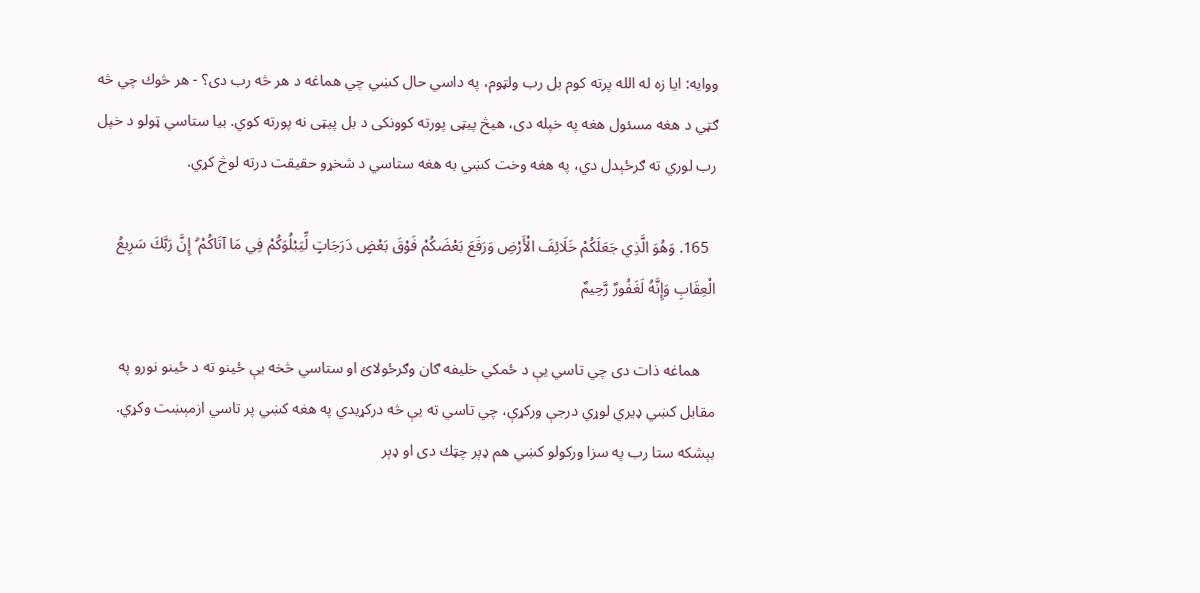ووايه: ايا زه له الله پرته كوم بل رب ولټوم، په داسي حال کښي چي هماغه د هر څه رب دى؟ - هر څوك چي څه ګټي د هغه مسئول هغه په خپله دى، هیڅ پيټى پورته كوونكى د بل پيټى نه پورته كوي. بيا ستاسي ټولو د خپل رب لوري ته ګرځېدل دي، په هغه وخت کښي به هغه ستاسي د شخړو حقيقت درته لوڅ کړي.

  165. وَهُوَ الَّذِي جَعَلَكُمْ خَلَائِفَ الْأَرْضِ وَرَفَعَ بَعْضَكُمْ فَوْقَ بَعْضٍ دَرَجَاتٍ لِّيَبْلُوَكُمْ فِي مَا آتَاكُمْ ۗ إِنَّ رَبَّكَ سَرِيعُ الْعِقَابِ وَإِنَّهُ لَغَفُورٌ رَّحِيمٌ

    هماغه ذات دى چي تاسي يې د ځمکي خليفه ګان وګرځولائ او ستاسي څخه یې ځينو ته د ځينو نورو په مقابل کښي ډيري لوړي درجې ورکړې، چي تاسي ته یې څه درکړيدي په هغه کښي پر تاسي ازمېښت وکړي. بېشكه ستا رب په سزا وركولو کښي هم ډېر چټك دى او ډېر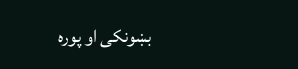بښونكى او پوره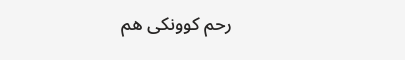رحم كوونكى هم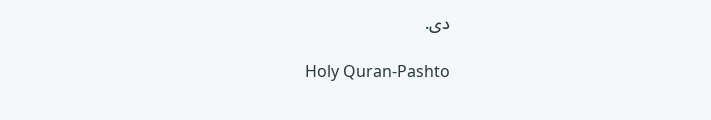دى.

Holy Quran-Pashto